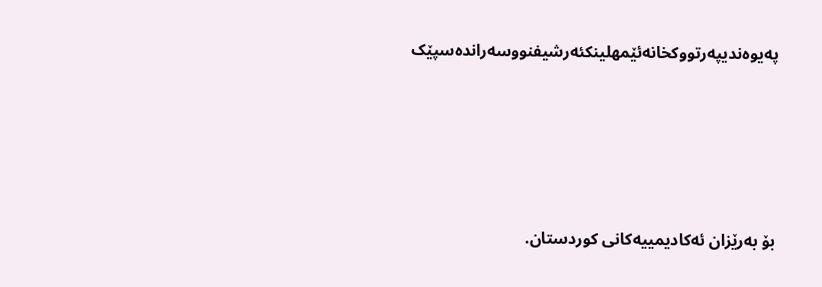په‌یوه‌ندیپه‌رتووکخانه‌ئێمهلینکئه‌رشیفنووسه‌رانده‌سپێک





بۆ به‌رێزان ئه‌کادیمییه‌کانی کوردستان.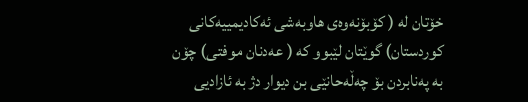خۆتان له‌ ( کۆبۆنه‌وه‌ی هاوبه‌شی ئه‌کادیمییه‌کانی کوردستان) گوێتان لێبوو که‌ ( عه‌دنان موفتی) چۆن به‌ په‌نابردن بۆ چه‌ڵه‌حانێی بن دیوار دژ به‌ ئازادیی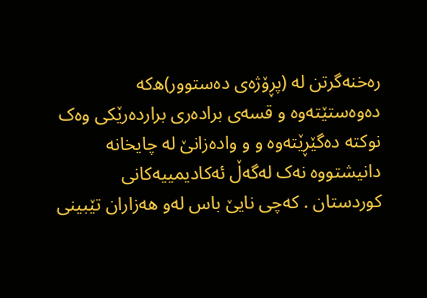ره‌خنه‌گرتن له‌ (پڕۆژه‌ی ده‌ستوور)ه‌که‌ ده‌وه‌ستێته‌وه‌ و قسه‌ی براده‌ری برارده‌رێکی وه‌ک نوکته‌ ده‌گێڕێته‌وه‌ و و واده‌زانێ له‌ چایخانه‌ دانیشتووه‌ نه‌ک له‌گه‌ڵ ئه‌کادیمییه‌کانی کوردستان . که‌چی نایێ باس له‌و‌ هه‌زاران تێبینی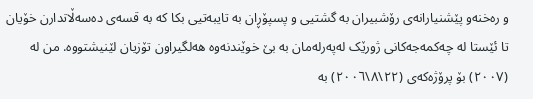و ره‌خنه‌و پێشنیارانه‌ی رۆشبیران به‌ گشتیی و پسپۆڕان به‌ تایبه‌تیی‌ بکا که‌ به‌ قسه‌ی ده‌سه‌ڵاتدارن خۆیان تا ئێستا له‌ چه‌کمه‌جه‌کانی ژورێک له‌په‌رله‌مان به‌ بێ خوێندنه‌وه‌ هه‌لگیراون تۆزیان لێنیشتووه‌. من له‌ (٢٠٠٧) بۆ پرۆژه‌که‌ی (٢٢\٨\٢٠٠٦) به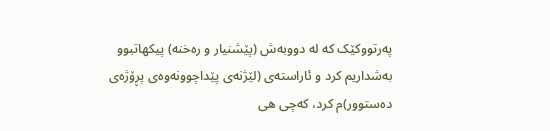په‌‌رتووکێک که‌ له‌ دووبه‌ش (پێشنیار و ره‌خنه‌) پیکهاتبوو به‌شداریم کرد و ئاراسته‌ی (لێژنه‌ی پێداچوونه‌وه‌ی پڕۆژه‌ی ده‌ستوور)م کرد، که‌چی هی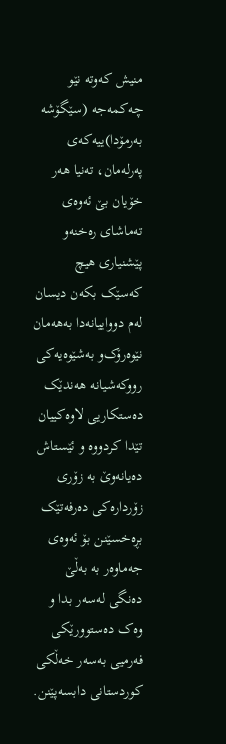منیش که‌وته‌ نێو چه‌کمه‌جه‌ (سێگۆشه‌ به‌رمۆدا)ییه‌‌که‌ی په‌رله‌مان، ته‌نیا هه‌ر خۆیان بێ ئه‌وه‌ی ته‌ماشای ره‌خنه‌و پێشنیاری هیچ که‌سێک بکه‌ن دیسان له‌م دوواییانه‌دا به‌هه‌مان نێوه‌رۆک‌و به‌شێوه‌یه‌کی رووکه‌شیانه‌ هه‌ندێک ده‌ستکاریی لاوه‌کییان  تێدا کردووه‌ و ئێستاش ده‌یانه‌وێ‌ به‌ زۆری زۆرداره‌کی ده‌رفه‌تێک بڕه‌خسێنن بۆ ئه‌وه‌ی جه‌ماوه‌ر به‌ به‌ڵێ ده‌نگی له‌سه‌ر بدا و وه‌ک ده‌ستوورێکی فه‌رمیی به‌سه‌ر خه‌ڵکی کوردستانی دابسه‌پێنن.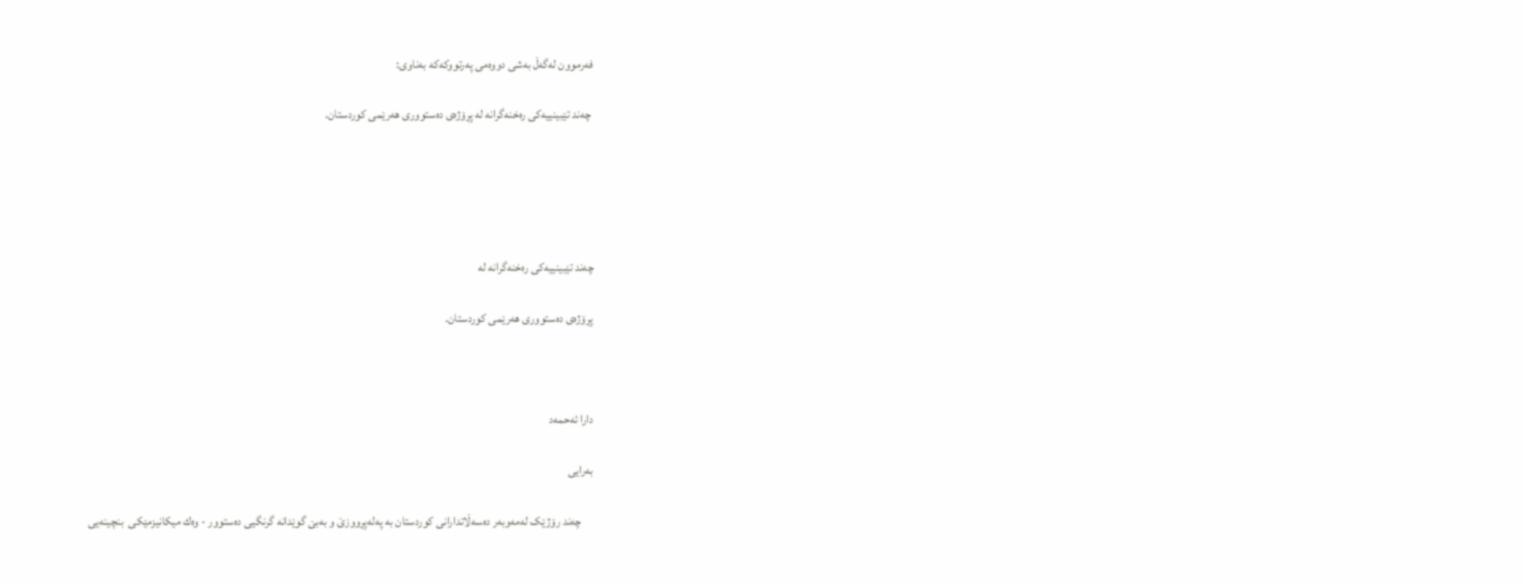فه‌رموون له‌گه‌ڵ به‌شی دووه‌می په‌رتووکه‌که‌ به‌ناوی:

 چه‌ند تێبینییه‌كی ره‌خنه‌گرانه له پڕۆژه‌ی ده‌ستووری هه‌رێمی كوردستان.





چه‌ند تێبینییه‌كی ره‌خنه‌گرانه له

پڕۆژه‌ی ده‌ستووری هه‌رێمی كوردستان.



دارا ئه‌حمه‌د

به‌رایی

     چه‌ند رۆژێک له‌مه‌وبه‌ر ده‌سه‌ڵاتدارانی کوردستان به‌ په‌له‌پڕووزێ و به‌بێ گوێدانه‌ گرنگیی ده‌ستوور - وه‌ك میكانیزمێكی  بنچینه‌یی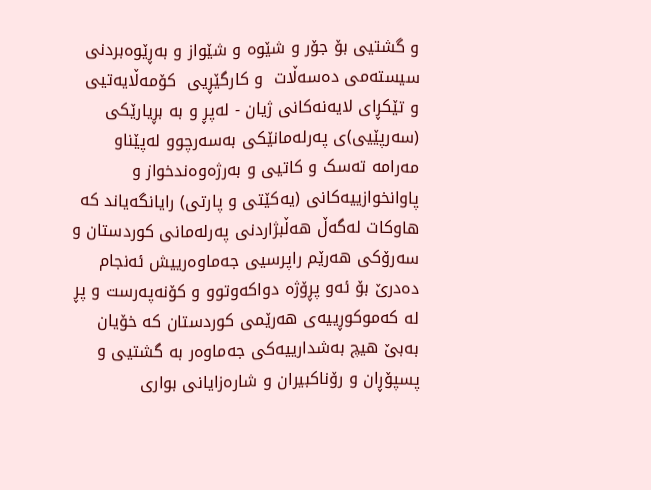و گشتیی بۆ جۆر و شێو‌ه و شێواز و به‌ڕێوه‌بردنی  سیسته‌می ده‌سه‌ڵات  و كارگێڕیی  كۆمه‌ڵایه‌تیی  و تێكڕای لایه‌نه‌كانی ژیان - له‌پڕ و به‌ بڕیارێکی (سه‌رپێیی)ی په‌رله‌مانێکی به‌سه‌رچوو له‌پێناو مه‌رامه‌ ته‌سک و کاتیی و به‌رژه‌وه‌ندخواز و پاوانخوازییه‌کانی (یه‌کێتی و پارتی) رایانگه‌یاند که‌ هاوکات له‌گه‌ڵ هه‌ڵبژاردنی په‌رله‌مانی کوردستان و سه‌رۆکی هه‌رێم راپرسیی جه‌ماوه‌رییش ئه‌نجام ده‌درێ بۆ ئه‌و پڕۆژه‌ دواکه‌وتوو و کۆنه‌په‌رست و پڕ له‌ که‌موکوڕییه‌ی هه‌رێمی کوردستان که‌ خۆیان به‌بێ هیچ به‌شدارییه‌کی جه‌ماوه‌ر به‌ گشتیی و پسپۆڕان و رۆناکبیران و شاره‌زایانی بواری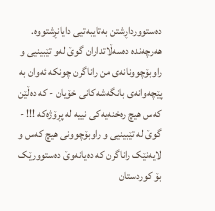ده‌ستوورداڕشتن به‌تایبه‌تیی دایانڕشتووه‌. هه‌رچه‌نده‌ ده‌سه‌ڵاتداران گوێ له‌و تێبینیی و راوبۆچوونانه‌ی من راناگرن چونکه‌ ئه‌وان به‌ پێچه‌‌وانه‌ی بانگه‌شه‌‌کانی خۆیان - که‌ ده‌ڵێن که‌س هیچ ره‌خنه‌یه‌کی نییه‌ له‌ پڕۆژه‌که !!! - گوێ له‌ تێبینیی و راوبۆچوونی هیچ که‌س و لایه‌نێک راناگرن که‌ ده‌یانه‌وێ ده‌ستوورێک بۆ کوردستان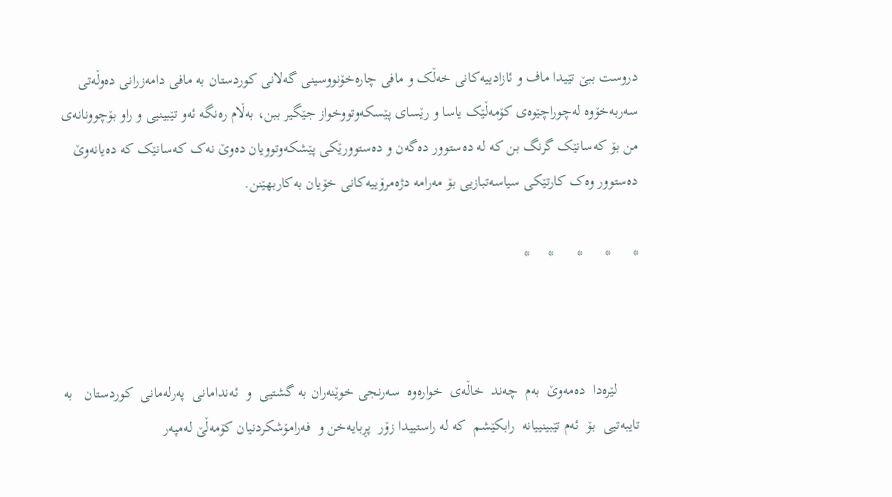دروست ببێ ‌تێیدا ماف و ئازادییه‌کانی خه‌ڵک و مافی چاره‌خۆنووسینی گه‌لانی کوردستان به‌ مافی دامه‌زرانی ده‌وڵه‌تی سه‌ربه‌خۆوه‌ له‌چوراچێوه‌ی کۆمه‌ڵێک یاسا و رێسای پێسکه‌وتووخواز جێگیر ببن، به‌ڵام ره‌نگه‌ ئه‌و تێبینیی و راو بۆچوونانه‌ی من بۆ که‌سانێک گرنگ بن‌ که‌ له‌ ده‌ستوور ده‌گه‌ن و ده‌ستوورێکی پێشکه‌وتوویان ده‌وێ نه‌ک که‌سانێک که‌ ده‌یانه‌وێ ده‌ستوور وه‌ک کارتێکی سیاسه‌تبازیی بۆ مه‌رامه‌ دژه‌مرۆییه‌کانی خۆیان به‌کاربهێنن.

*      *      *      *     *



      لێره‌دا  ده‌مه‌وێ  به‌م  چه‌ند  خاڵه‌ی  خواره‌وه  سه‌رنجی‌ خوێنه‌ران به‌ گشتیی‌  و  ئه‌ندامانی  په‌رله‌مانی  كوردستان   به تایبه‌تیی  بۆ  ئه‌م تێبینییانه  رابكێشم  كه له ‌راستییدا زۆر  پڕبایه‌خن و  فه‌رامۆشكردنیان كۆمه‌ڵێ له‌مپه‌ر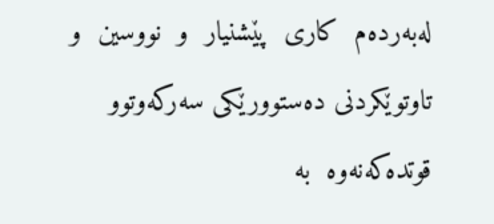له‌به‌رده‌م  كاری  پێشنیار  و  نووسین  و  تاوتوێكردنی ده‌ستوورێكی سه‌ركه‌وتوو  قوتده‌كه‌نه‌وه  به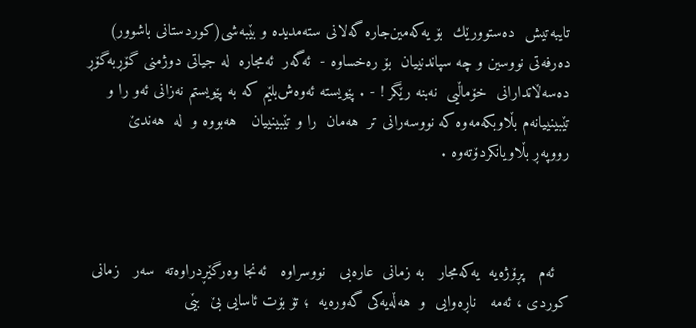تایبه‌تیش  ده‌ستوورێك  بۆ یه‌كه‌مین‌جاره گه‌لانی سته‌مدیده و بێبه‌شی(كوردستانی باشوور) ده‌رفه‌تی نووسین و چه سپاندنییان  بۆ ره‌خساوه -  ئه‌گه‌ر  ئه‌مجاره  له جیاتی دوژمنی گۆڕبه‌گۆڕ  د‌ه‌سه‌ڵاتدارانی  خۆماڵیی  نه‌بنه رێگر ! - . پێویسته ئه‌وه‌ش‌بلێم که به پێویستم نه‌زانی ئه‌و را و تێبینییانه‌م بڵاوبکه‌مه‌وه که نووسه‌رانی ‌تر  هه‌مان  را و‌ تێبینییان   هه‌بووه و  له  هه‌ندێ  رووپه‌ڕ بڵاویانکردۆته‌وه .



   ئه‌م   پڕۆژه‌یه  یه‌كه‌مجار   به زمانی  عاره‌بی   نووسراوه   ئه‌نجا وه‌رگێڕدراوه‌ته  سه‌ر   زمانی   كوردی ، ئه‌مه   ناڕه‌وایی  و  هه‌ڵه‌یه‌كی گه‌وره‌یه  ؛ تۆ بۆت ئاسایی بێ  بێی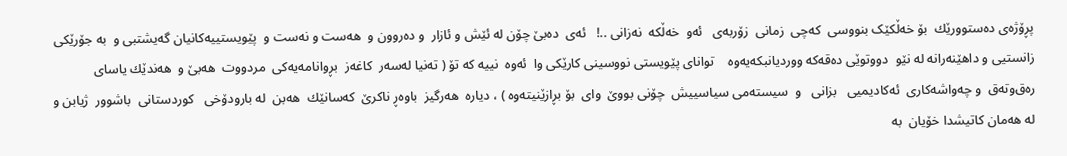پڕۆژه‌ی ده‌ستوورێك  بۆ خه‌ڵکێک بنووسی  که‌چی  زمانی  زۆربه‌ی   ئه‌و  خه‌ڵكه  نه‌زانی ..!   ئه‌ی  ده‌بێ چۆن له ئێش و ئازار  و ده‌روون و  هه‌ست و نه‌ست و  پێویستییه‌كانیان گه‌یشتبی و  به جۆرێكی زانستیی و داهێنه‌رانه له نێو  دووتوێی ده‌قه‌که ووردیانبكه‌یه‌وه    توانای پێویستی نووسینی كارێكی وا  ئه‌وه  نییه كه تۆ ( ته‌نیا له‌سه‌ر  كاغه‌ز  بڕوانامه‌یه‌كی  مردووت  هه‌بێ و  هه‌ندێك یاسای  ره‌ق‌وته‌ق  و چه‌واشه‌كاری  ئه‌كادیمیی   بزانی   و  سیسته‌می سیاسییش  چۆنی بووێ  وای  بۆ بڕازێنیته‌وه ) ، دیاره  هه‌رگیز  باوه‌ڕ ناكرێ  كه‌سانێك  هه‌بن  له بارودۆخی   كوردستانی  باشوور  ژیابن و له هه‌مان كاتیشدا خۆیان  به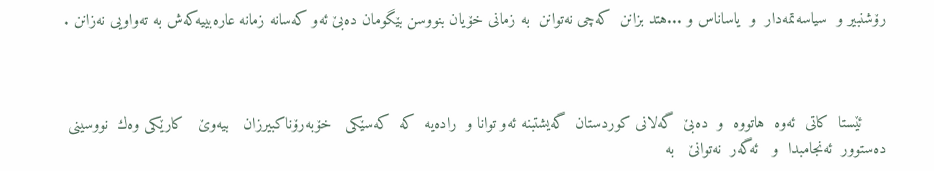رۆشنبیر و  سیاسه‌تمه‌دار  و  یاساناس و ...هتد بزانن  كه‌چی نه‌توانن  به زمانی خۆیان بنووسن بێگومان ده‌بێ ئه‌و كه‌سانه زمانه عاره‌بییه‌كه‌ش به ته‌واویی نه‌زانن .



     ئێستا  كاتی  ئه‌وه  هاتووه  و  ده‌بێ  گه‌لانی كوردستان  گه‌یشتبنه ئه‌و توانا و  راده‌یه  كه  كه‌سێكی   خۆبه‌رۆناكبیرزان   بیه‌وێ   كارێكی وه‌ك  نووسینی  ده‌ستوور  ئه‌نجامبدا  و   ئه‌گه‌ر  نه‌توانێ   به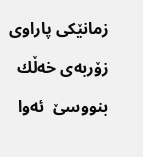زمانێكی پاراوی زۆربه‌ی خه‌ڵك  بنووسێ  ئه‌وا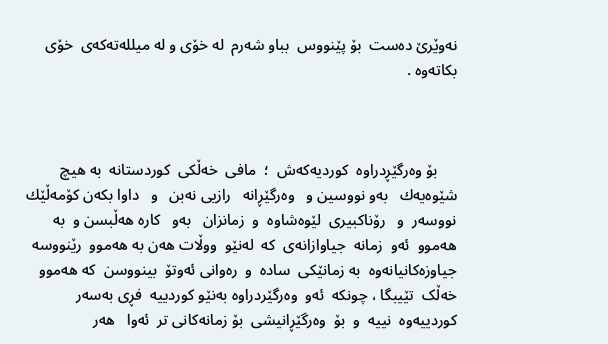نه‌وێرێ ده‌ست  بۆ پێنووس  بباو شه‌رم  له خۆی و له میلله‌ته‌كه‌ی  خۆی بكاته‌وه .



     بۆ وه‌رگێڕدراوه  كوردیه‌كه‌ش  ؛  مافی  خه‌ڵكی  كوردستانه  به هیچ شێوه‌یه‌ك   به‌و نووسین و   وه‌رگێڕانه   رازیی نه‌بن   و   داوا‌ بكه‌ن كۆمه‌ڵێك  نووسه‌ر  و   رۆناكبیری  لێوه‌شاوه  و  زمانزان   به‌و   كاره هه‌ڵبسن و  به هه‌موو  ئه‌و  زمانه  جیاوازانه‌ی  که  له‌نێو  ووڵات هه‌ن به هه‌موو  رێنووسه  جیاوزه‌کانیانه‌وه  به زمانێکی  ساده  و  ره‌وانی ئه‌وتۆ  بینووسن  که هه‌موو خه‌ڵک  تێیبگا ، چونكه  ئه‌و  وه‌رگێردراوه به‌نێو كوردییه  فڕی به‌سه‌ر  كوردییه‌وه  نییه  و  بۆ  وه‌رگێڕانیشی  بۆ زمانه‌كانی تر  ئه‌وا   هه‌ر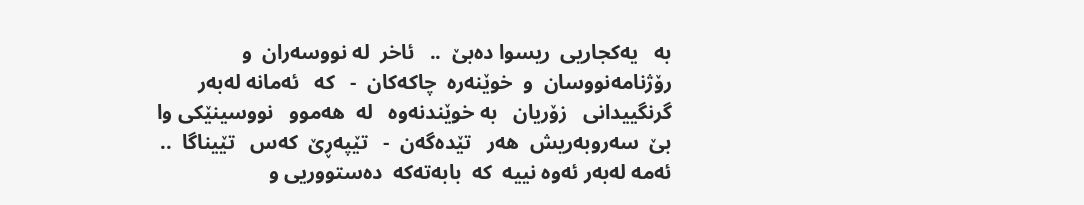به   یه‌كجاریی  ریسوا ده‌بێ  ..   ئاخر  له نووسه‌ران  و  رۆژنامه‌نووسان  و  خوێنه‌ره‌  چاكه‌كان  -   كه   ئه‌مانه له‌به‌ر   گرنگییدانی   زۆریان   به خوێندنه‌وه   له  هه‌موو   نووسینێكی وا  بێ  سه‌روبه‌ریش  هه‌ر   تێده‌گه‌ن  -   تێپه‌ڕێ  كه‌س   تێیناگا  .. ئه‌مه له‌به‌ر ئه‌وه نییه  كه  بابه‌ته‌كه  ده‌ستووریی و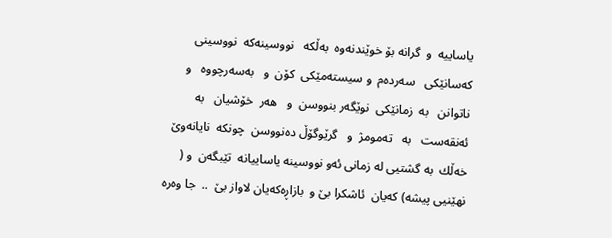یاساییه  و  گرانه بۆ خوێندنه‌وه  به‌ڵكه   نووسینه‌كه  نووسینی   كه‌سانێكی   سه‌رده‌م  و سیسته‌مێكی  كۆن  و   به‌سه‌رچووه   و  ناتوانن   به  زمانێکی  نوێگه‌ر بنووسن  و   هه‌ر  خۆشیان   به  ئه‌نقه‌ست   به   ته‌مومژ  و   گرێوگۆڵ ده‌نووسن  چونكه  نایانه‌وێ  خه‌ڵك  به گشتیی له زمانی ئه‌و نووسینه یاساییانه  تێبگه‌ن  و ( نهێنیی پیشه) كه‌یان  ئاشكرا بێ و  بازاڕه‌كه‌یان لاواز بێ  ..  جا وه‌ره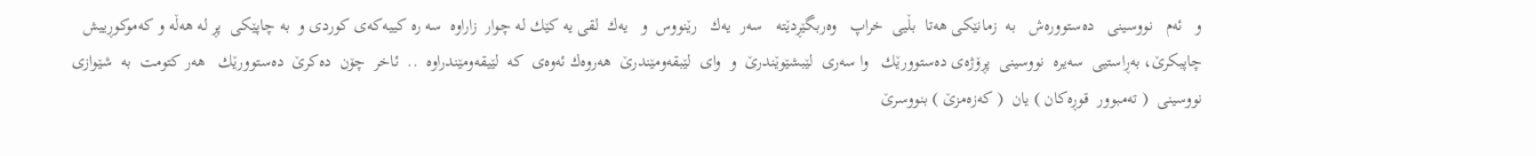و   ئه‌م   نووسینی   ده‌ستووره‌ش   به  زمانێكی هه‌تا  بڵیی  خراپ   وه‌ربگێڕدێته   سه‌ر  یه‌ك   رێنووس  و   یه‌ك  لقی یه كێك له چوار  زاراوه  سه ره كییه‌كه‌ی كوردی و  به چاپێكی  پڕ له هه‌ڵه و كه‌موكوڕییش  چاپبكرێ، به‌ڕاستیی  سه‌یره  نووسینی  پڕۆژه‌ی ده‌ستوورێك   وا سه‌ری  لێبشێوێندرێ  و  وای  لێبقه‌ومێندرێ  هه‌روه‌ك ئه‌وه‌ی  كه  لێیقه‌ومێندراوه  ..  ئاخر  چۆن  ده‌كرێ  ده‌ستوورێك   هه‌ر كتومت  به  شێوازی  نووسینی  ( ته‌مبوور  قوڕه‌كان ) یان  ( كه‌زه‌مزێ ) بنووسرێ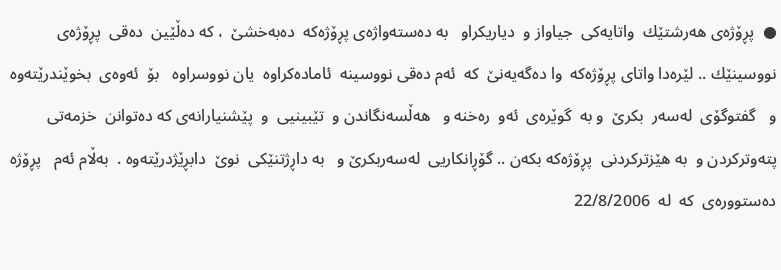●  پڕۆژه‌ی هه‌رشتێك  واتایه‌كی  جیاواز و  دیاریكراو   به ده‌سته‌واژه‌ی پڕۆژه‌كه  ده‌به‌خشێ  ، كه ده‌ڵێین  ده‌قی  پڕۆژه‌ی  نووسینێك .. لێره‌دا واتای پڕۆژه‌كه  وا ده‌گه‌یه‌نێ  كه  ئه‌م ده‌قی نووسینه  ئاماده‌كراوه  یان نووسراوه   بۆ  ئه‌وه‌ی  بخوێندرێته‌وه   و   گفتوگۆی  له‌سه‌ر  بكرێ  و به  گوێره‌ی  ئه‌و  ره‌خنه و   هه‌ڵسه‌نگاندن و  تێبینیی  و  پێشنیارانه‌ی كه ده‌توانن  خزمه‌تی  پته‌وتركردن و  به هێزتركردنی  پڕۆژه‌كه بكه‌ن .. گۆڕانكاریی  له‌سه‌ربكرێ و   به داڕژتنێكی  نوێ  دابڕێژدرێته‌وه .  به‌ڵام ئه‌م   پڕۆژه   ده‌ستووره‌ی  كه  له  22/8/2006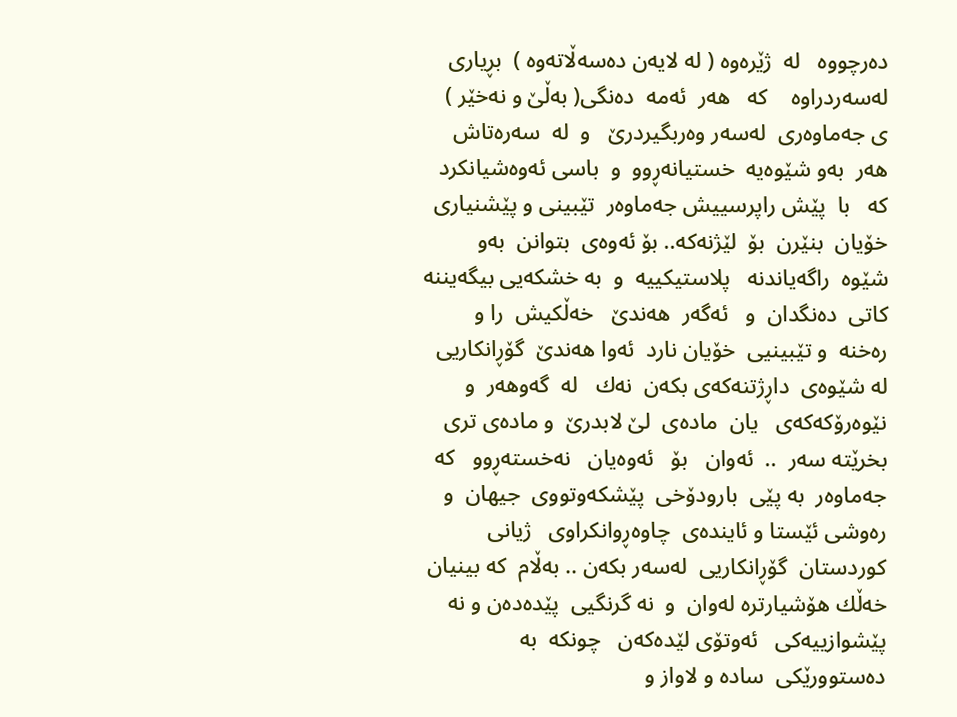ده‌رچووه   له  ژێره‌وه ( له لایه‌ن ده‌سه‌ڵاته‌وه )  بڕیاری له‌سه‌ردراوه    كه   هه‌ر  ئه‌مه  د‌ه‌نگی( به‌ڵێ و نه‌خێر ) ی جه‌ماوه‌ری  له‌سه‌ر وه‌ربگیردرێ   و  له  سه‌ره‌تاش هه‌ر  به‌و شێوه‌یه  خستیانه‌ڕوو  و  باسی ئه‌وه‌شیانكرد   كه   با  پێش راپرسییش جه‌ماوه‌ر  تێبینی و پێشنیاری خۆیان  بنێرن  بۆ  لێژنه‌كه.. بۆ ئه‌وه‌ی  بتوانن  به‌و  شێوه  راگه‌یاندنه   پلاستیكییه  و  به خشكه‌یی بیگه‌یننه  كاتی  ده‌نگدان  و   ئه‌گه‌ر  هه‌ندێ   خه‌ڵكیش  را و  ره‌خنه  و تێبینیی  خۆیان نارد  ئه‌وا هه‌ندێ  گۆڕانكاریی  له شێوه‌ی  داڕژتنه‌كه‌ی بكه‌ن  نه‌ك   له  گه‌وهه‌ر  و  نێوه‌رۆكه‌كه‌ی   یان  ماده‌ی  لێ لابدرێ  و ماده‌ی تری   بخرێته سه‌ر  ..  ئه‌وان   بۆ   ئه‌وه‌یان   نه‌خسته‌ڕوو   كه جه‌ماوه‌ر  به پێی  بارودۆخی  پێشكه‌وتووی  جیهان  و  ره‌وشی ئێستا و ئاینده‌ی  چاوه‌ڕوانكراوی   ژیانی  كوردستان  گۆڕانكاریی  له‌سه‌ر بكه‌ن .. به‌ڵام  كه بینیان  خه‌ڵك هۆشیارتره له‌وان  و  نه گرنگیی  پێده‌ده‌ن‌ و نه  پێشوازییه‌كی   ئه‌وتۆی لێده‌كه‌ن   چونكه  به ده‌ستوورێكی  ساده و لاواز و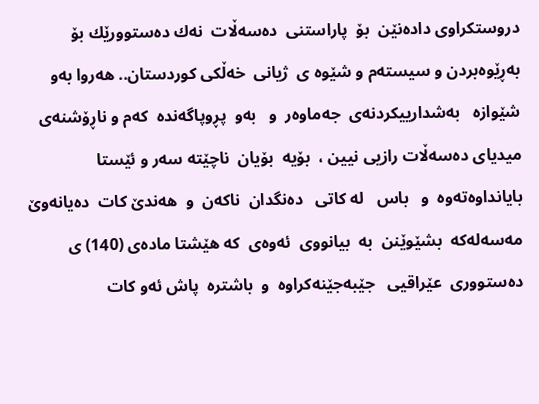دروستكراوی داده‌نێن  بۆ  پاراستنی  ده‌سه‌ڵات  نه‌ك ده‌ستوورێك بۆ به‌ڕێوه‌بردن و سیسته‌م و شێوه ی  ژیانی  خه‌ڵکی كوردستان.. هه‌روا به‌و   شێوازه   به‌شدارییكردنه‌ی  جه‌ماوه‌ر  و   به‌و  پڕوپاگه‌نده  كه‌م و ناڕۆشنه‌ی میدیای ده‌سه‌ڵات رازیی نیین ،  بۆیه  بۆیان  ناچێته سه‌ر و ئێستا   بایانداوه‌ته‌وه  و   باس   له كاتی   ده‌نگدان  ناكه‌ن  و  هه‌ندێ كات  ده‌یانه‌وێ  مه‌سه‌له‌كه  بشێوێنن  به  بیانووی  ئه‌وه‌ی  كه هێشتا ماده‌ی (140) ی ده‌ستووری  عێراقیی   جێبه‌جێنه‌كراوه  و  باشتره  پاش ئه‌و‌ كات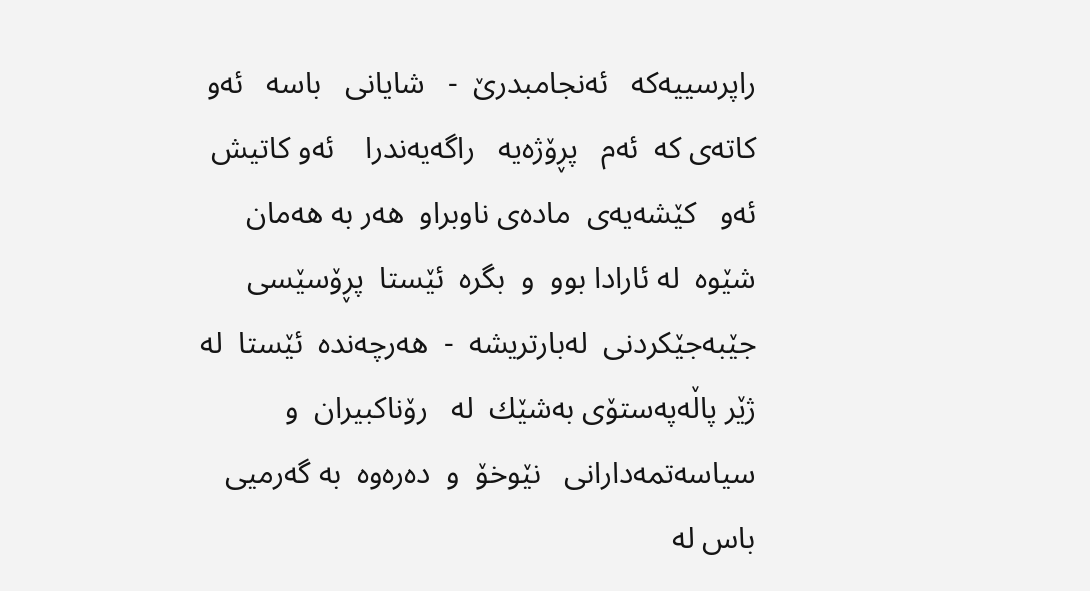راپرسییه‌كه   ئه‌نجامبدرێ  -   شا‌یانی   باسه   ئه‌و  كاته‌ی كه  ئه‌م   پڕۆژه‌یه   را‌گه‌یه‌ندرا    ئه‌و كاتیش   ئه‌و   كێشه‌یه‌ی  ماده‌ی ناوبراو  هه‌ر به هه‌مان شێوه  له ئارادا بوو  و  بگره  ئێستا  پڕۆسێسی جێبه‌جێكردنی  له‌بارتریشه  -  هه‌رچه‌نده  ئێستا  له ژێر پاڵه‌په‌ستۆی به‌شێك  له   رۆناكبیران  و   سیاسه‌تمه‌دارانی   نێوخۆ  و  ده‌ره‌وه  به گه‌رمیی باس له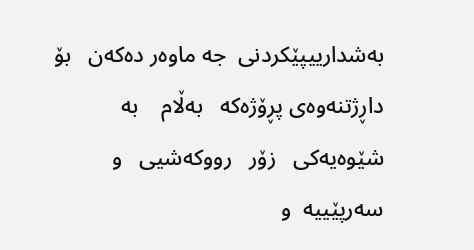به‌شدارییپێكردنی  جه ماوه‌ر ده‌كه‌ن   بۆ  داڕژتنه‌وه‌ی پڕۆژه‌كه   به‌ڵام    به  شێوه‌یه‌كی   زۆر   رووكه‌شیی   و  سه‌رپێییه  و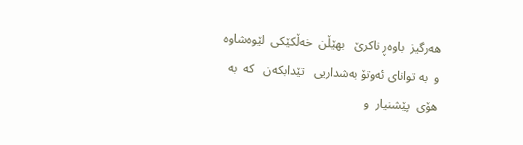هه‌رگیز  باوه‌ڕ ناكرێ   بهێڵن  خه‌ڵكێكی  لێوه‌شاوه و  به توانای ئه‌وتۆ به‌شداریی   تێدا‌بكه‌ن   كه  به هۆی  پێشنیار  و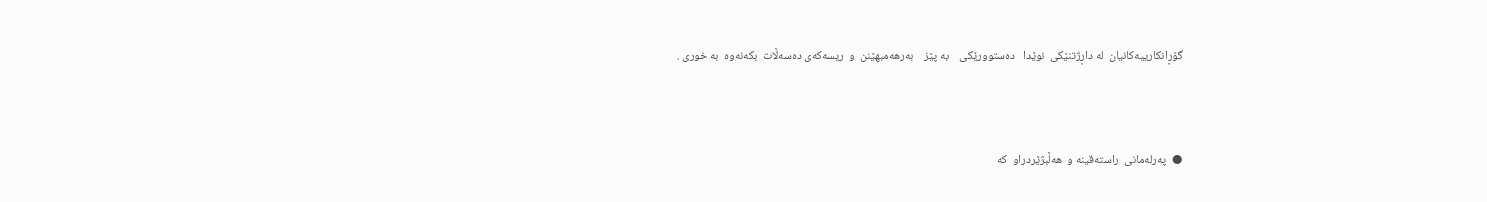گۆڕانكارییه‌كانیان  له داڕژتنێكی  نوێدا   ده‌ستوورێكی    به پێز    به‌رهه‌مبهێنن  و  ریسه‌كه‌ی ده‌سه‌ڵات  بكه‌نه‌وه  به خوری .



●  په‌رله‌مانی  راسته‌قینه و  هه‌ڵبژێردراو  كه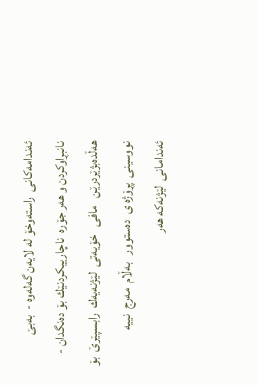ئه‌ندامه‌كانی  راسته‌وخۆ له لایه‌ن گه‌له‌وه -  به‌بێ نانبڕاوكردن و هه‌ر جۆره  ناچارییكردنێك بۆ ده‌نگدان -  هه‌ڵده‌بژێردرێن   مافی   خۆیه‌تی  لێژنه‌یه‌ك  رابسپێرێ  بۆ نووسینی  پڕۆژه ی  ده‌ستوور   به‌ڵام  مه‌رج  نییه   ئه‌ندامانی  لێژنه‌كه هه‌ر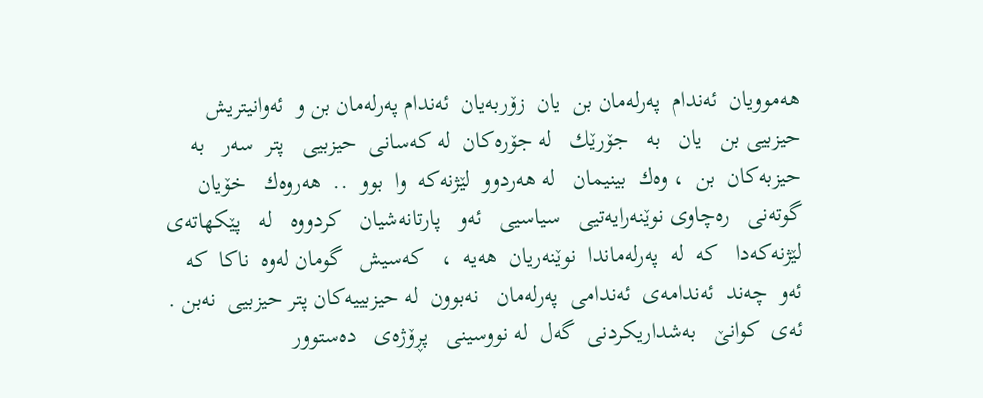هه‌موویان  ئه‌ندام  په‌رله‌مان بن  یان  زۆربه‌یان  ئه‌ندام په‌رله‌مان بن و  ئه‌وانیتریش   حیزبیی بن   یان   به   جۆرێك   له جۆره‌كان  له كه‌سانی  حیزبیی   پتر  سه‌ر   به حیزبه‌كان  بن  ، وه‌ك  بینیمان   له هه‌ردوو  لێژنه‌كه  وا  بوو  ..  هه‌روه‌ك   خۆیان    گوته‌نی   ره‌چاوی نوێنه‌رایه‌تیی   سیاسیی   ئه‌و   پارتانه‌شیان   كردووه   له   پێكهاته‌ی لێژنه‌كه‌دا   كه  له  په‌رله‌ماندا  نوێنه‌ریان  هه‌یه  ،   كه‌سیش   گومان له‌وه  ناكا  كه  ئه‌و  چه‌ند  ئه‌ندامه‌ی  ئه‌ندامی  په‌رله‌مان   نه‌بوون  له حیزبییه‌كان پتر حیزبیی  نه‌بن .  ئه‌ی  كوانێ   به‌شداریكردنی  گه‌ل  له نووسینی   پڕۆژه‌ی   ده‌ستوور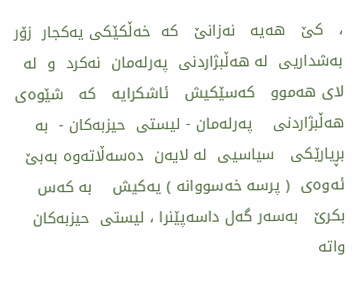،   كێ   هه‌یه   نه‌زانێ   كه  خه‌ڵكێكی یه‌كجار  زۆر   به‌شداریی  له هه‌ڵبژاردنی  په‌رله‌مان  نه‌كرد  و  له  لای هه‌موو   كه‌سێكیش   ئاشكرایه   كه   شێوه‌ی   هه‌ڵبژاردنی    په‌رله‌مان - لیستی  حیزبه‌كان -  به بڕیارێكی   سیاسیی  له لایه‌ن  ده‌سه‌ڵاته‌وه به‌بێ   ئه‌وه‌ی  ( پرسه خه‌سووانه ) یه‌كیش    به كه‌س   بكرێ   به‌سه‌ر گه‌ل داسه‌پێنرا ، لیستی  حیزبه‌كان  واته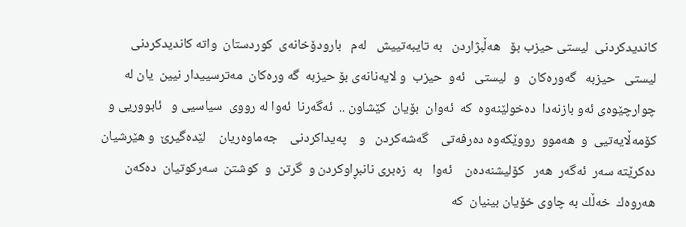كاندیدكردنی  لیستی حیزب بۆ   هه‌ڵبژاردن   به تایبه‌تییش   له‌م   بارودۆخانه‌ی  كوردستان  واته كاندیدكردنی   لیستی   حیزبه   گه‌وره‌كان   و  لیستی   ئه‌و  حیزب  و لایه‌نانه‌ی بۆ حیزبه  گه وره‌كان  مه‌ترسییدار نیین  یان له چوارچێوه‌ی ئه‌و بازنه‌دا  ده‌خولێنه‌وه  كه  ئه‌وان  بۆیان  كێشاون ..  ئه‌گه‌رنا  ئه‌وا له رووی  سیاسیی و   ئابووریی و   كۆمه‌ڵایه‌تیی  و  هه‌موو  رووێكه‌وه ده‌رفه‌تی    گه‌شه‌كردن   و    په‌یداكردنی    جه‌ماوه‌ریان    لێده‌گیرێ  و هێرشیان  ده‌كرێته سه‌ر  ئه‌گه‌ر  هه‌ر   كۆلیشنه‌ده‌ن    ئه‌وا   به  زه‌بری نانبڕاوكردن و  گرتن  و  كوشتن  سه‌ركوتیان  ده‌كه‌ن   هه‌روه‌ك  خه‌ڵك به چاوی خۆیان بینیان  كه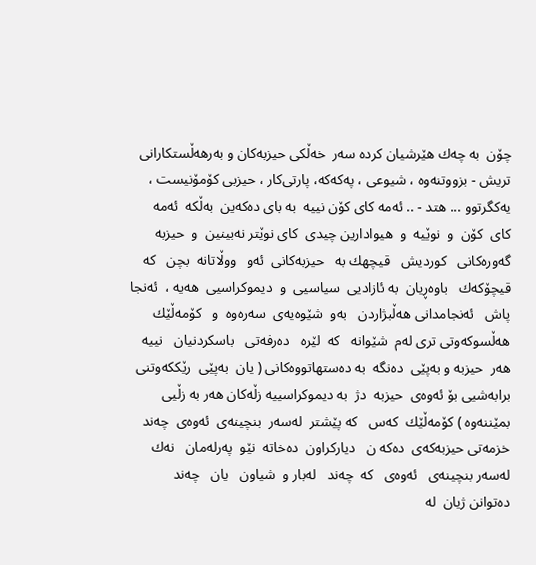چۆن  به چه‌ك هێرشیان كرده سه‌ر  خه‌ڵكی حیزبه‌كان و به‌رهه‌ڵستكارانی تریش - بزووتنه‌وه ، شیوعی ، په‌كه‌كه، پارتی‌كار ، حیزبی كۆ‌مۆنیست ، یه‌كگرتوو ... هتد - .. ئه‌مه كای كۆن نییه  به بای ده‌كه‌ین  به‌ڵكه  ئه‌مه   كای  كۆن  و  نوێیه  و  هیوادارین چیدی  كای نوێتر نه‌بینین  و  حیزبه   گه‌وره‌كانی   كوردیش   قیچهك به   حیزبه‌كانی  ئه‌و   ووڵاتانه  بچن   كه   قیچۆكه‌ك   باوه‌ڕیان  به ئازادیی  سیاسیی  و  دیموكراسیی  هه‌یه ،  ئه‌نجا   پاش   ئه‌نجامدانی هه‌ڵبژاردن   به‌و  شێوه‌یه‌ی  سه‌ره‌وه  و   كۆ‌مه‌ڵێك  هه‌ڵسوكه‌وتی تری له‌م  شێوانه   كه  لێره   ده‌رفه‌تی   باسكردنیان   نییه   هه‌ر  حیزبه و به‌پێی  ده‌نگه  به ده‌ستهاتووه‌كانی ( یان  به‌پێی  رێككه‌وتنی  برابه‌شیی بۆ ئه‌وه‌ی  حیزبه  دژ  به دیموكراسییه زڵه‌كان هه‌ر به زڵیی بمێننه‌وه ) كۆمه‌ڵێك  كه‌س   که پێشتر  له‌سه‌ر  بنچینه‌ی  ئه‌وه‌ی  چه‌ند  خزمه‌تی حیزبه‌كه‌ی  ده‌كه ن   دیارکراون  ده‌خاته  نێو  په‌رله‌مان   نه‌ك  له‌سه‌ر بنچینه‌ی   ئه‌وه‌ی   كه  چه‌ند   له‌بار و  شیاون   یان   چه‌ند   ده‌توانن ژیان  له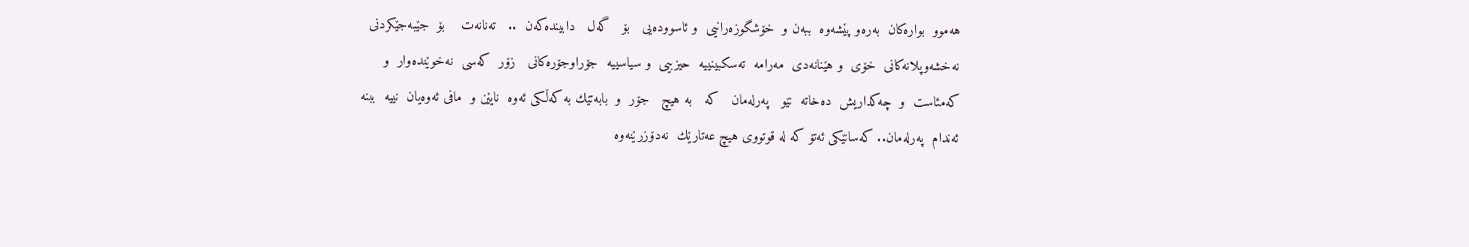هه‌موو  بواره‌كان  به‌ره‌و پێشه‌وه  ببه‌ن و  خۆشگوزه‌رانیی  و ئاسووده‌یی   بۆ   گه‌ل   دابینده‌كه‌ن  ..   ته‌نانه‌ت    بۆ  جێبه‌جێكردنی نه‌خشه‌وپلانه‌كانی  خۆی  و هێنانه‌دی  مه‌را‌مه  ته‌سكبینییه  حیزبیی  و سیاسییه  جۆراوجۆره‌كانی   زۆر  كه‌سی  نه‌خوێنده‌وار  و  كه‌مئاست  و  چه‌کداریش  ده‌خاته  نێو   په‌رله‌مان   كه   به هیچ   جۆر  و  بابه‌تێك به كه‌ڵكی ئه‌وه  نایێن و  مافی ئه‌وه‌یان  نییه  ببنه  ئه‌ندام  په‌رله‌مان.. که‌سانێکی ئه‌تۆ که له قوتووی هیچ عه‌تارێك  نه‌دۆزرێنه‌وه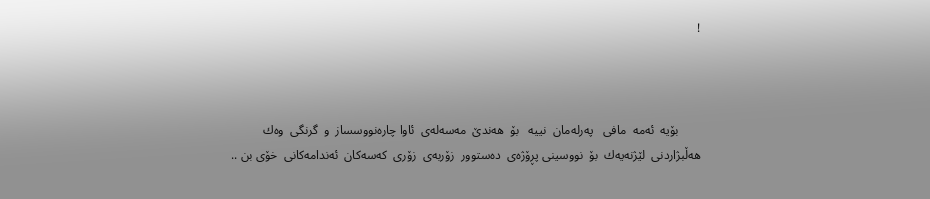!



       بۆیه  ئه‌مه  مافی   په‌رله‌مان  نییه   بۆ  هه‌ندێ  مه‌سه‌له‌ی  ئاوا چاره‌نووسساز  و  گرنگی  وه‌ك  هه‌ڵبژاردنی  لێژنه‌یه‌ك  بۆ  نووسینی پڕۆژه‌ی  ده‌ستوور  زۆربه‌ی  زۆری  که‌سه‌کان  ئه‌ندامه‌كانی  خۆی بن ..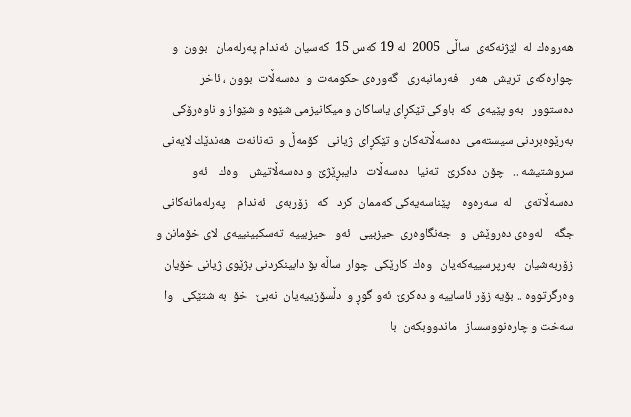هه‌روه‌ك  له  لێژنه‌كه‌ی  ساڵی  2005  له 19 كه‌س 15  كه‌سیان  ئه‌ندام په‌رله‌مان   بوون  و   چواره‌كه‌ی  تریش  هه‌ر    فه‌رمانبه‌ری   گه‌وره‌ی حكومه‌ت  و  ده‌سه‌ڵات  بوون ، ئاخر  ده‌ستوور   به‌و پێیه‌ی  كه  باوكی تێكڕای یاساكان و میكانیزمی شێوه و شێواز و ناوه‌رۆكی  به‌رێوه‌بردنی سیسته‌می  ده‌سه‌ڵاته‌كان و تێكڕای  ژیانی   كۆمه‌ڵ و  ته‌نانه‌ت  هه‌ندێك لایه‌نی   سروشتیشه ..   چۆن  ده‌كرێ   ته‌نیا   ده‌سه‌ڵات   دایبڕێژێ  و ده‌سه‌ڵاتیش    وه‌ك    ئه‌و    ده‌سه‌ڵاته‌ی    له  سه‌ره‌وه    پێناسه‌یه‌كی كه‌ممان  كرد   كه   زۆربه‌ی   ئه‌ندام    په‌رله‌مانه‌كانی    جگه    له‌وه‌ی ده‌روێش  و   جه‌نگاوه‌ری  حیزبیی   ئه‌و   حیزبییه  ته‌سكبینییه‌ی  لای خۆمانن و   زۆربه‌شیان   به‌رپرسییه‌كه‌یان   وه‌ك  کارێكی  چوار  ساڵه بۆ دابینكردنی بژێوی ژیانی خۆیان  وه‌رگرتووه .. بۆیه زۆر ئاساییه و ده‌كرێ  ئه‌و گوڕ و  دڵسۆزییه‌یان  نه‌بێ   خۆ  به شتێكی   وا  سه‌خت و چاره‌نووسساز   ماندوو‌بكه‌ن  با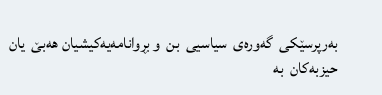به‌رپرسێكی  گه‌وره‌ی  سیاسیی  بن  و بڕوانامه‌یه‌كیشیان هه‌بێ  یان  حیزبه‌كان  به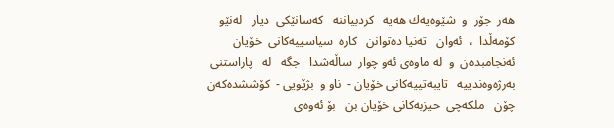هه‌ر  جۆر  و  شێوه‌یه‌ك هه‌یه   كردبیاننه   كه‌سانێكی  دیار   له‌نێو  كۆمه‌ڵدا  ،  ئه‌وان   ته‌نیا ده‌توانن   كاره  سیاسییه‌كانی  خۆیان   ئه‌نجامبده‌ن  و  له‌ ماوه‌ی ئه‌و چوار  ساڵه‌شدا   جگه   له   پاراستنی   به‌رژه‌وه‌ندییه   تایبه‌تییه‌كانی خۆیان -  ناو و  بژێویی -  كۆششده‌كه‌ن  چۆن   ملكه‌چی  حیزبه‌كانی خۆیان بن   بۆ ئه‌وه‌ی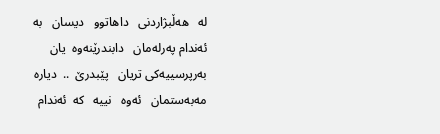له   هه‌ڵبژاردنی   داهاتوو   دیسان   به  ئه‌ندام په‌رله‌مان   دابندرێنه‌وه  یان   به‌رپرسییه‌كی تریان   پێبدرێ  ..  دیاره مه‌به‌ستمان   ئه‌وه   نییه   كه  ئه‌ندام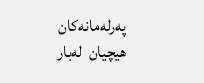په‌رله‌مانه‌كان   هیچیان  له‌بار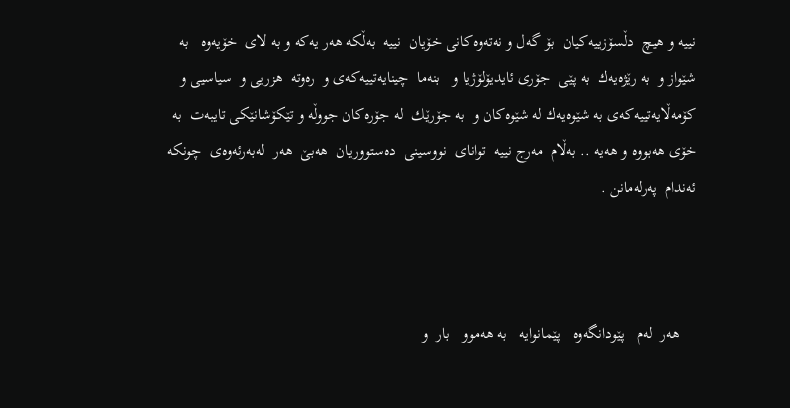نییه و هیچ  دڵسۆزییه‌كیان  بۆ گه‌ل و نه‌ته‌وه‌كانی خۆیان  نییه  به‌ڵكه هه‌ر یه‌كه و به‌ لای  خۆیه‌وه   به شێواز و  به رێژه‌یه‌ك  به پێی  جۆری ئایدیۆلۆژیا و   بنه‌ما  چینایه‌تییه‌كه‌ی و  ره‌وته  هزریی و  سیاسیی و كۆمه‌ڵایه‌تییه‌كه‌ی به شێوه‌یه‌ك له شێوه‌كان و  به جۆرێك  له جۆره‌كان جووڵه و تێكۆشانێكی تایبه‌ت  به خۆی هه‌بووه و هه‌یه .. به‌ڵام  مه‌رج نییه  توانای  نووسینی  ده‌ستووریان  هه‌بێ  هه‌ر  له‌به‌رئه‌وه‌ی  چونكه ئه‌ندام  په‌رله‌مانن .



    هه‌ر  له‌م   پێودانگه‌وه   پێمانوایه   به هه‌موو   بار  و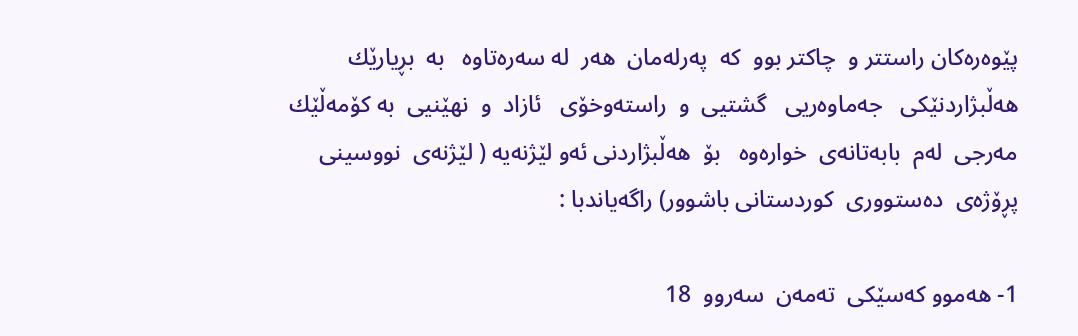پێوه‌ره‌كان راستتر و  چاكتر بوو  كه  په‌رله‌مان  هه‌ر  له‌ سه‌ره‌تاوه   به  بڕیارێك هه‌ڵبژاردنێكی   جه‌ماوه‌ریی   گشتیی  و  راسته‌وخۆی   ئازاد  و  نهێنیی  به كۆ‌مه‌ڵێك  مه‌رجی  له‌م  بابه‌تانه‌ی  خواره‌وه   بۆ  هه‌ڵبژاردنی ئه‌و لێژنه‌یه ( لێژنه‌ی  نووسینی  پڕۆژه‌ی  ده‌ستووری  كوردستانی باشوور) راگه‌یاندبا :

1- هه‌موو كه‌سێكی  ته‌مه‌ن  سه‌روو  18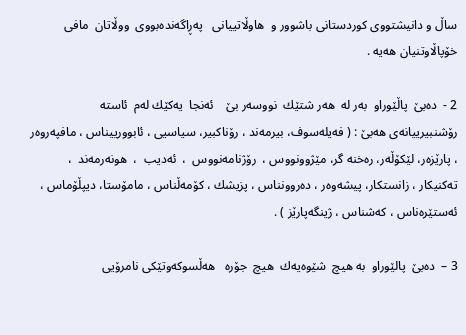ساڵ و دانیشتووی کوردستانی باشوور و  هاوڵاتییانی   په‌ڕاگه‌نده‌بوو‌ی  ووڵاتان  مافی  خۆپاڵاوتنیان هه‌یه .

2 -  ده‌بێ  پاڵێوراو  به‌ر له  هه‌ر شتێك  نووسه‌ر بێ    ئه‌نجا  یه‌كێك له‌م  ئاسته رۆشنبیرییانه‌ی هه‌بێ : ( فه‌یله‌سوف، بیرمه‌ند ، رۆناكبیر، سیاسیی ، ئابوورییناس ، مافپه‌روه‌ر ، پارێزه‌ر، لێكۆڵه‌ر، ره‌خنه گر، مێژوونووس ،  رۆژنامه‌نووس  ،  ئه‌دیب  ،  هونه‌رمه‌ند  ، ته‌كنیكار ، زانستكار، پیشه‌وه‌ر ، ده‌روونناس ، پزیشك ، كۆمه‌ڵناس ، مامۆستا، دیپڵۆماس ، ئه‌ستێره‌ناس ، كه‌شناس ، ژینگه‌پارێز ) .

3 –  ده‌بێ  پالێوراو  به هیچ  شێوه‌یه‌ك  هیچ  جۆره   هه‌ڵسوكه‌وتێكی نامرۆیی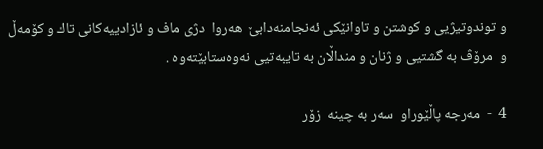و توندوتیژیی و كوشتن و تاوانێكی ئه‌نجامنه‌دابێ  هه‌روا  دژی ماف و ئازادییه‌كانی تاك و كۆمه‌ڵ و  مرۆڤ به گشتیی و ژنان و منداڵان به تایبه‌تیی نه‌وه‌ستابێته‌وه .

4  -  مه‌رجه پاڵێوراو  سه‌ر به چینه  زۆر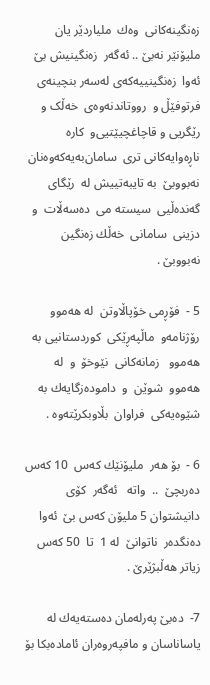زه‌نگینه‌كانی  وه‌ك  ملیاردێر یان ملیۆنێر نه‌بێ .. ئه‌گه‌ر  زه‌نگینیش بێ   ئه‌وا  زه‌نگینییه‌كه‌ی له‌سه‌ر بنچینه‌ی فرتوفێڵ و  رووتاندنه‌وه‌ی  خه‌ڵک و رێگریی و قاچاغچیێتیی‌و  كاره  ناڕه‌وایه‌كانی تری  سامان‌به‌یه‌كه‌وه‌نان  نه‌بووبێ  به تایبه‌تییش له  رێگای  گه‌نده‌ڵیی  سیسته می  ده‌سه‌ڵات  و  دزینی  سامانی  خه‌ڵك زه‌نگین  نه‌بووبێ .

5 -  فۆڕ‌می خۆپاڵاوتن  له هه‌موو   رۆژنامه‌و  ماڵپه‌ڕێكی  کوردستانیی به هه‌موو   زمانه‌کانی  نێوخۆ  و  له  هه‌موو  شوێن  و  داموده‌زگایه‌ك به شێوه‌یه‌كی  فراوان  بڵاوبكرێته‌وه .

6 -  بۆ هه‌ر  ملیۆنێك كه‌س  10 كه‌س  ده‌ربچێ  ..  واته   ئه‌گه‌ر  كۆی دانیشتوان 5 ملیۆن كه‌س بێ  ئه‌وا ده‌نگده‌ر  ناتوانێ  له 1  تا  50 كه‌س زیاتر هه‌ڵبژێرێ .

7-  ده‌بێ په‌رله‌مان ده‌سته‌یه‌ك له یاساناسان و مافپه‌روه‌ران ئاماده‌بكا بۆ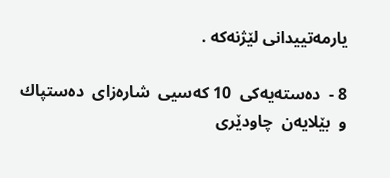یارمه‌تییدانی لێژنه‌كه .

8 -  ده‌سته‌یه‌كی  10 كه‌سیی  شاره‌زا‌ی  ده‌ستپاك و  بێلایه‌ن  چاودێری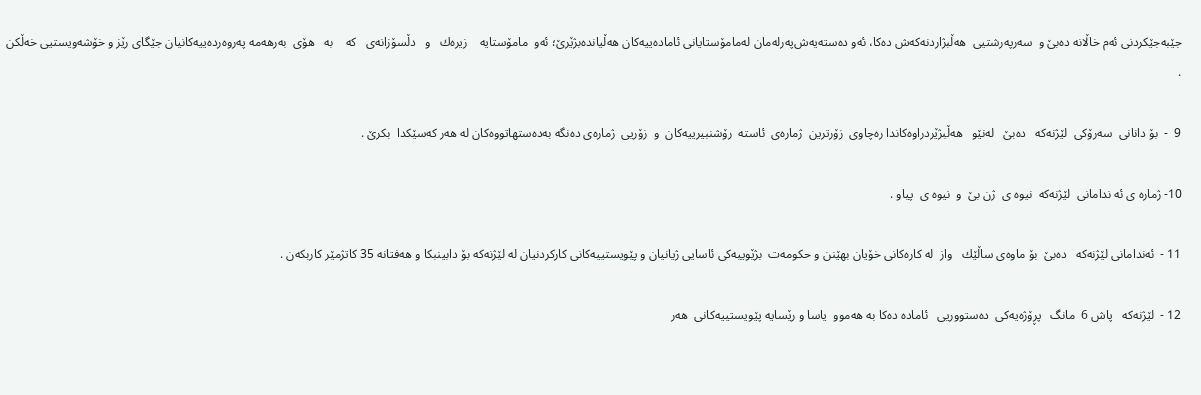جێبه‌جێكردنی ئه‌م خاڵانه ده‌بێ و  سه‌رپه‌رشتیی  هه‌ڵبژاردنه‌كه‌ش ده‌كا، ئه‌و ده‌سته‌یه‌ش‌په‌رله‌مان له‌مامۆستایانی‌ ئاماده‌ییه‌كان هه‌ڵیانده‌بژێرێ؛ ئه‌و  مامۆستایه    زیره‌ك   و   دڵسۆزانه‌ی   كه    به   هۆی  به‌رهه‌مه په‌روه‌رده‌ییه‌كانیان جێگا‌ی رێز و خۆشه‌ویستیی خه‌ڵكن .

9  -  بۆ دانانی  سه‌رۆكی  لێژنه‌كه   ده‌بێ   له‌نێو   هه‌ڵبژێردراوه‌كاندا ره‌چاوی  زۆرترین  ژماره‌ی  ئاسته  رۆشنبیرییه‌كان  و  زۆریی  ژماره‌ی ده‌نگه به‌ده‌ستهاتووه‌كان له هه‌ر كه‌سێكدا  بكرێ .

10- ژماره ی ئه ندامانی  لێژنه‌كه  نیوه ی  ژن بێ  و  نیوه ی  پیاو .

11 -  ئه‌ندامانی لێژنه‌كه   ده‌بێ  بۆ ماوه‌ی ساڵێك   واز  له كاره‌كانی خۆیان بهێنن و حكومه‌ت  بژێوییه‌كی ئاسایی ژیانیان و پێویستییه‌كانی كاركردنیان له لێژنه‌كه بۆ دابینبكا و هه‌فتانه 35 كاتژمێر كار‌بكه‌ن .

12 -  لێژنه‌كه   پاش 6  مانگ   پڕۆژه‌یه‌كی  ده‌ستووریی   ئاماده ده‌كا به هه‌موو  یاسا و رێسایه پێویستییه‌كانی  هه‌ر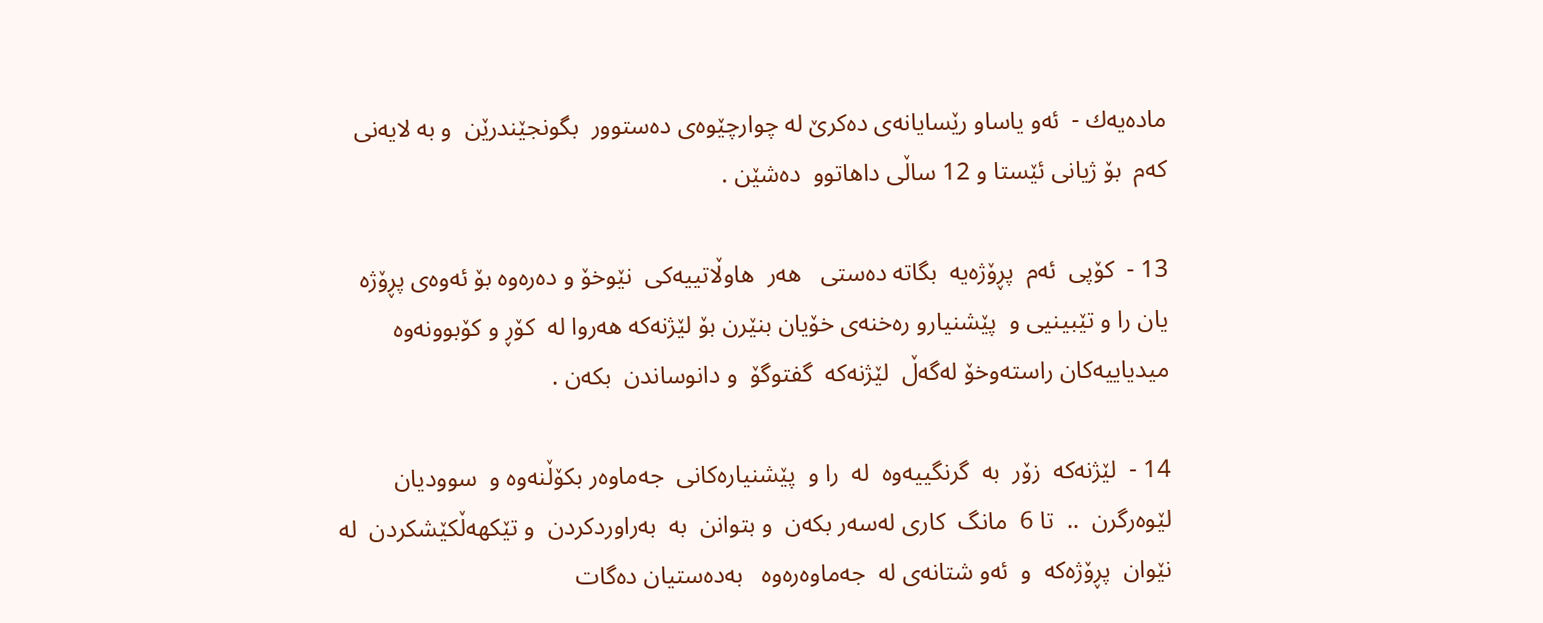ماده‌یه‌ك -  ئه‌و یاساو رێسایانه‌ی ده‌کرێ له چوارچێوه‌ی ده‌ستوور  بگونجێندرێن  و به لایه‌نی که‌م  بۆ ژیانی ئێستا و 12 ساڵی داهاتوو  ده‌شێن .

13 -  كۆ‌پی  ئه‌م  پڕۆژه‌یه  بگاته ده‌ستی   هه‌ر  هاوڵاتییه‌کی  نێوخۆ و د‌‌‌‌ه‌ره‌وه بۆ ئه‌وه‌ی پڕۆژه  یان را و تێبینیی و  پێشنیار‌و ره‌خنه‌ی خۆیان بنێرن بۆ لێژنه‌كه هه‌روا له  كۆڕ و كۆبوونه‌وه  میدیاییه‌كان راسته‌وخۆ له‌گه‌ڵ  لێژنه‌كه  گفتوگۆ  و دانوساندن  بكه‌ن .

14 -  لێژنه‌كه  زۆر  به  گرنگییه‌وه  له  را و  پێشنیاره‌كانی  جه‌ماوه‌ر بكۆ‌ڵنه‌وه و  سوودیان لێوه‌رگرن  ..  تا 6  مانگ  كاری له‌سه‌ر بكه‌ن  و بتوانن  به  به‌راوردكردن  و تێكهه‌ڵكێشكردن  له نێوان  پڕۆژه‌كه  و  ئه‌و شتانه‌ی له  جه‌ماوه‌ره‌وه   به‌ده‌ستیان ده‌گات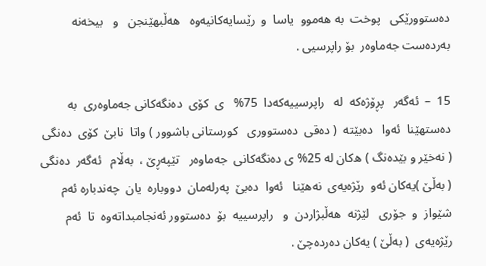ده‌ستوورێكی   پوخت  به هه‌موو  یاسا  و  رێسایه‌كانیه‌وه   هه‌ڵبهێنجن   و   بیخه‌نه   به‌رده‌ست جه‌ماوه‌ر  بۆ راپرسیی .

15  –  ئه‌گه‌ر   پڕۆژه‌كه  له   راپرسییه‌كه‌دا  75%   ی  كۆی  ده‌نگه‌كانی جه‌ماوه‌ری  به ده‌ستهێنا  ئه‌وا   ده‌بێته  ( ده‌قی  ده‌ستووری   کورستانی باشوور ) واتا  نابێ  کۆی  ده‌نگی ( نه‌خێر و بێده‌نگ ) ه‌كان له 25% ی ده‌نگه‌كانی  جه‌ماوه‌ر   تێپه‌ڕێ ،  به‌ڵام   ئه‌گه‌ر  ده‌نگی  ( به‌ڵێ )یه‌كان ئه‌و  رێژه‌یه‌ی  نه‌هێنا   ئه‌وا  ده‌بێ  په‌رله‌مان  دووباره‌  یان  چه‌ندباره ئه‌م   شێواز  و  جۆری   لێژنه  هه‌ڵبژاردن  و   راپرسییه  بۆ  ده‌ستوور ئه‌نجامبداته‌وه  تا  ئه‌م  رێژه‌یه‌ی  ( به‌ڵێ ) یه‌كان ده‌رده‌چێ .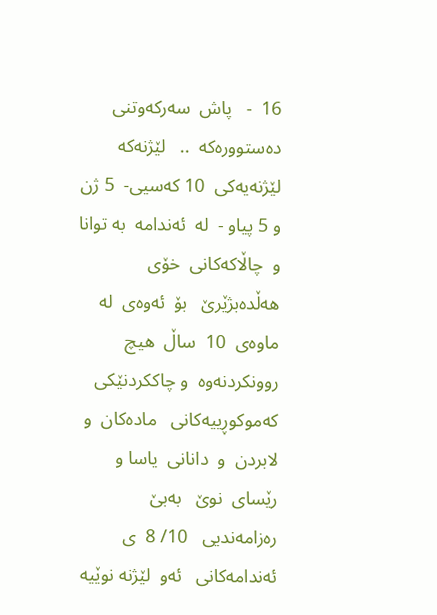16  -   پاش  سه‌ركه‌وتنی  ده‌ستووره‌كه  ..   لێژنه‌كه   لێژنه‌یه‌كی  10 كه‌سیی-  5 ژن و 5 پیاو -  له  ئه‌ندامه  به توانا و  چاڵاكه‌كانی  خۆی هه‌ڵده‌بژێرێ   بۆ  ئه‌وه‌ی  له  ماوه‌ی  10  ساڵ  هیچ   روونكردنه‌وه  و چاككردنێكی  كه‌موكوڕییه‌كانی   ماده‌كان  و   لابردن  و  دانانی  یاسا و رێسای  نوێ   به‌بێ  ره‌زامه‌ندیی   10/ 8  ی  ئه‌ندامه‌كانی   ئه‌و  لێژنه نوێیه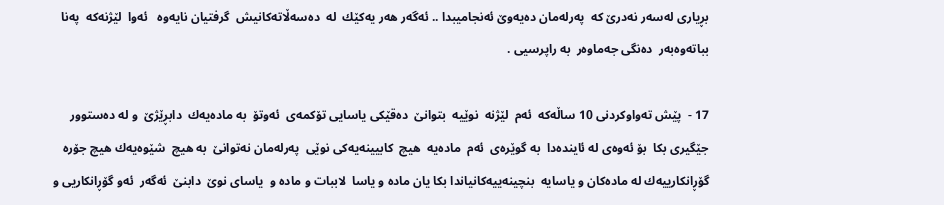بڕیاری له‌سه‌ر نه‌درێ كه  په‌رله‌مان ده‌یه‌وێ ئه‌نجامیبدا .. ئه‌گه‌ر هه‌ر یه‌كێك  له  ده‌سه‌ڵاته‌كانیش  گرفتیان نایه‌وه   ئه‌وا  لێژنه‌كه  په‌نا بباته‌وه‌به‌ر  ده‌نگی جه‌ماوه‌ر  به راپرسیی .

17 -  پێش ته‌واوكردنی 10 ساڵه‌كه  ئه‌م  لێژنه  نوێیه  بتوانێ  ده‌قێكی یاسایی تۆكمه‌ی  ئه‌وتۆ  به ماده‌یه‌ك  دابڕێژێ  و له ده‌ستوور جێگیری بكا  بۆ ئه‌وه‌ی له ئاینده‌دا  به گوێره‌ی  ئه‌م  ماده‌یه  هیچ  كابیینه‌یه‌كی نوێی  په‌رله‌مان نه‌توانێ  به هیچ  شێوه‌یه‌ك هیچ جۆره  گۆڕانكارییه‌ك له ماده‌كان و یاسایه  بنچینه‌ییه‌كانیاندا بكا یان ماده و یاسا  لاببا‌ت و ماده و  یاسای نوێ  دابنێ  ئه‌گه‌ر  ئه‌و گۆڕانكاریی و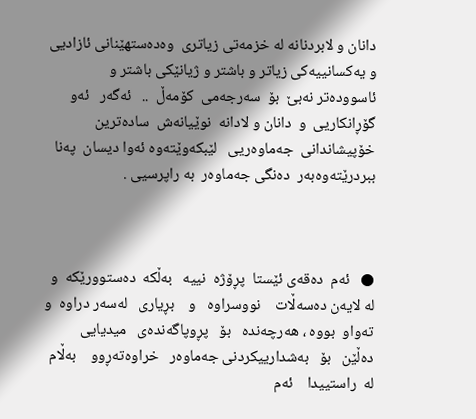دانان و لابردنانه له خزمه‌تی زیاتری  وه‌ده‌ستهێنانی ئازادیی و یه‌كسانییه‌كی زیاتر و باشتر و ژیانێكی باشتر و  ئاسووده‌تر نه‌بێ  بۆ  سه‌رجه‌می  كۆمه‌ڵ  ..   ئه‌گه‌ر   ئه‌و  گۆڕانكاریی  و  دانان و لادانه  نوێیانه‌ش  ساده‌ترین  خۆپیشاندانی  جه‌ماوه‌ریی   لێبكه‌وێته‌وه ئه‌وا دیسان  په‌نا ببردرێته‌وه‌به‌ر  ده‌نگی جه‌ماوه‌ر  به راپرسیی .



●   ئه‌م  ده‌قه‌ی ئێستا  پڕۆژه  نییه   به‌ڵكه  ده‌ستوورێكه  و   له لایه‌ن ده‌سه‌ڵات    نووسراوه   و    بڕیاری   له‌سه‌ر دراوه  و   ته‌واو  بووه ، هه‌رچه‌نده   بۆ   پڕوپاگه‌نده‌ی   میدیایی   ده‌ڵێن   بۆ   به‌شدارییكردنی جه‌ماوه‌ر   خراوه‌ته‌ڕوو    به‌ڵام   له  راستییدا    ئه‌م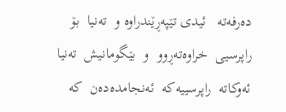ده‌رفه‌ته   ئیدی تێپه‌ڕێندراوه و  ته‌نیا  بۆ راپرسیی  خراوه‌ته‌ڕوو  و  بێگومانیش  ته‌نیا ئه‌وكاته  راپرسییه‌كه  ئه‌نجامده‌ده‌ن  كه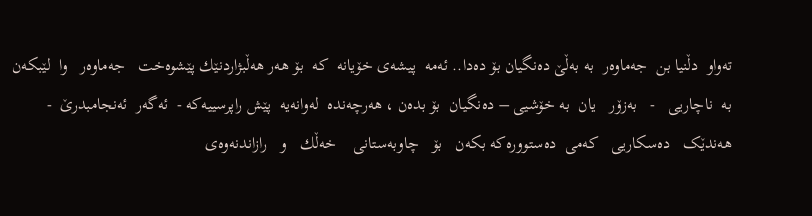ته‌واو  دڵنیا بن  جه‌ماوه‌ر  به به‌ڵێ ده‌نگیان بۆ ده‌دا.. ئه‌مه  پیشه‌ی خۆیانه  كه  بۆ هه‌ر هه‌ڵبژاردنێك پێشوه‌خت   جه‌ماوه‌ر   وا  لێبكه‌ن   به  ناچاریی   -   به‌زۆر   یان  به خۆشیی – ده‌نگیان  بۆ بده‌ن ، هه‌رچه‌نده  له‌وانه‌یه  پێش راپرسییه‌كه -  ئه‌گه‌ر  ئه‌نجامبدرێ  -   هه‌ندێک   ده‌سكاریی   كه‌می  ده‌ستووره‌كه بكه‌ن   بۆ   چاوبه‌ستانی    خه‌ڵك   و   رازاندنه‌وه‌ی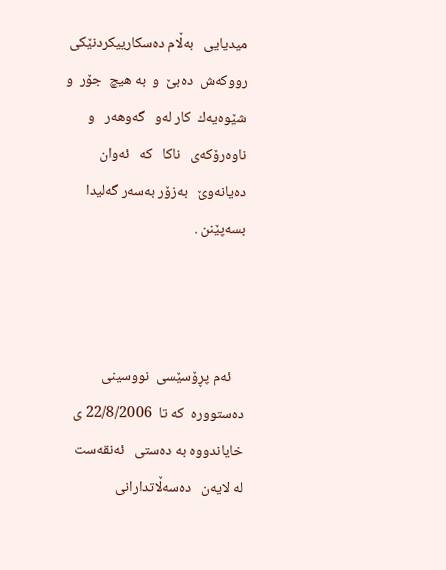میدیایی   به‌ڵام ده‌سكارییكردنێكی  رووكه‌ش  ده‌بێ  و  به هیچ  جۆ‌ر  و  شێوه‌یه‌ك  كار له‌و   گه‌وهه‌ر   و   ناوه‌رۆكه‌ی   ناكا   كه   ئه‌وان   ده‌یانه‌وێ   به‌زۆر به‌سه‌ر گه‌لیدا بسه‌پێنن .



    ئه‌م پڕۆسێسی  نووسینی ده‌ستووره  كه تا  22/8/2006 ی خایاندووه به ده‌ستی   ئه‌نقه‌ست   له لایه‌ن   ده‌سه‌ڵاتدارانی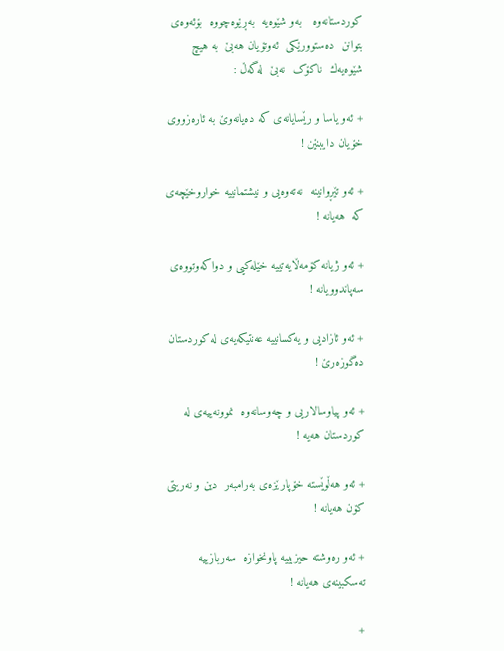كوردستانه‌وه   به‌و شێوه‌یه  به‌ڕێوه‌چووه  بۆئه‌وه‌ی  بتوانن  ده‌ستوورێكی  ئه‌وتۆیان هه‌بێ  به هیچ  شێوه‌یه‌ك  ناكۆک  نه‌بێ  له‌گه‌ڵ :

+ ئه‌و یاسا و رێسایانه‌ی كه ده‌یانه‌وێ به ئاره‌زووی خۆیان دایبنێن !

+ ئه‌و تێڕ‌وانینه  نه‌ته‌وه‌یی و نیشتمانییه خواروخێچه‌ی كه  هه‌یانه !

+ ئه‌و ژیانه كۆمه‌ڵایه‌تییه خێله‌كیی و دواكه‌وتووه‌ی سه‌پاندوویانه !

+ ئه‌و ئازادیی و یه‌كسانییه عه‌نتیكه‌یه‌ی له كوردستان ده‌گوزه‌رێ !

+ ئه‌و پیاوسالاریی و چه‌وسانه‌وه  نموونه‌ییه‌ی له كوردستان هه‌یه !

+ ئه‌و هه‌ڵوێسته خۆ‌پارێزه‌ی به‌رامبه‌ر  دین و نه‌ریتی  كۆن هه‌یانه !

+ ئه‌و ره‌وشته حیزبییه پاونخوازه  سه‌ربازییه  ته‌سكبینه‌ی هه‌یانه !

+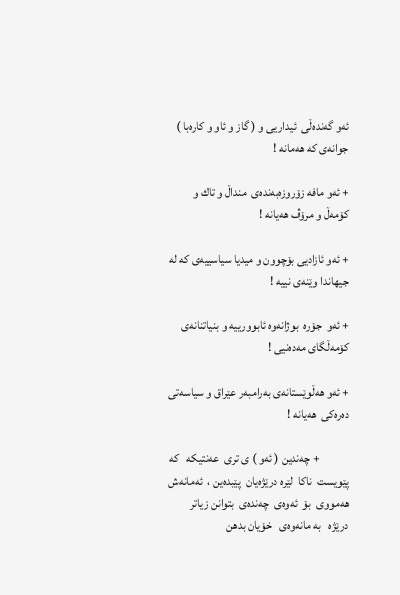ئه‌و گه‌نده‌ڵی  ئیداریی و ( گاز و ئاو و كاره‌با ) جوانه‌ی كه هه‌مانه !

+ ئه‌و مافه زۆرو‌زه‌به‌نده‌ی  منداڵ و تاك و كۆمه‌ڵ و مرۆڤ هه‌یانه !

+ ئه‌و ئازادیی بۆچوون و میدیا سیاسییه‌ی كه له جیهاندا وێنه‌ی نییه !

+ ئه‌و  جۆره  بوژانه‌وه ئابوورییه و بنیاتنانه‌ی كۆمه‌ڵگای مه‌ده‌نیی !

+ ئه‌و هه‌ڵوێستانه‌ی به‌رامبه‌ر عێراق و سیاسه‌تی  ده‌ره‌كی  هه‌یانه !

            + چه‌ندین ( ئه‌و ) ی تری  عه‌نتیكه   كه  پێویست  ناكا  لێره درێژه‌یان  پێبده‌ین ،  ئه‌مانه‌ش  هه‌مووی  بۆ  ئه‌وه‌ی  چه‌نده‌ی  بتوانن زیاتر  درێژه   به مانه‌وه‌ی   خۆیان بدهن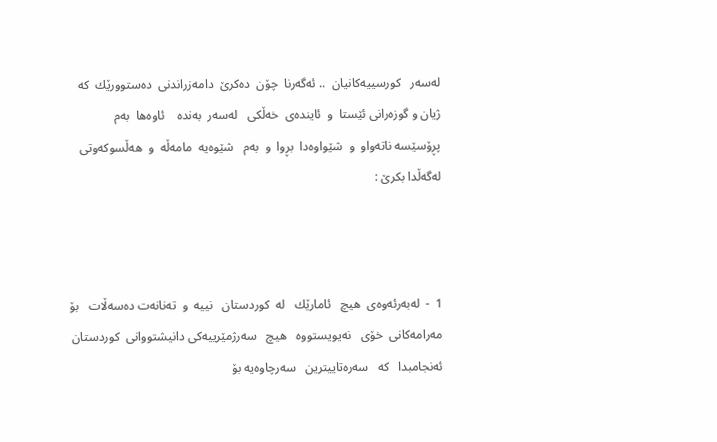له‌سه‌ر   كورسییه‌كانیان  .. ئه‌گه‌رنا  چۆن  ده‌كرێ  دامه‌زراندنی  ده‌ستوورێك  كه  ژیان و گوزه‌رانی ئێستا  و  ئاینده‌ی  خه‌ڵكی   له‌سه‌ر  به‌نده    ئاوه‌ها  به‌م    پڕۆسێسه ناته‌واو  و  شێواوه‌دا  بڕوا  و  به‌م   شێوه‌یه  مامه‌ڵه  و  هه‌ڵسوكه‌وتی له‌گه‌ڵدا بكرێ :



1  -  له‌به‌رئه‌وه‌ی  هیچ   ئامارێك   له  كوردستان   نییه  و  ته‌نانه‌ت ده‌سه‌ڵات   بۆ  مه‌رامه‌كانی  خۆی   نه‌یویستووه   هیچ   سه‌رژمێرییه‌كی دانیشتووانی  كوردستان  ئه‌نجامبدا   كه   سه‌ره‌تاییترین   سه‌رچاوه‌یه بۆ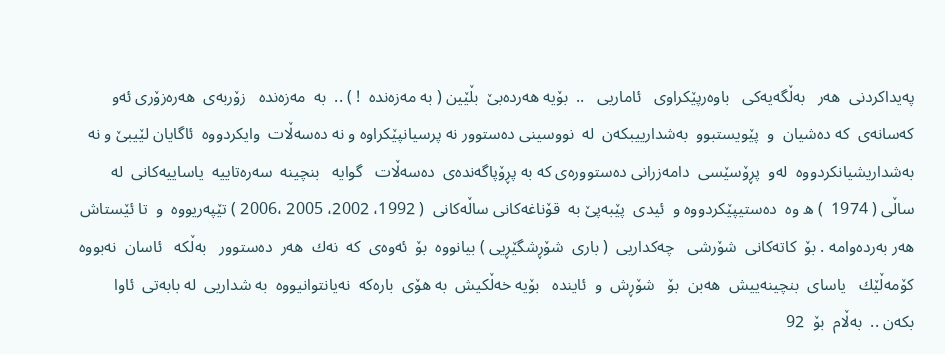په‌یداكردنی  هه‌ر   به‌ڵگه‌یه‌كی   باوه‌رپێكراوی   ئاماریی   ..  بۆیه هه‌رده‌بێ  بڵێین ( به مه‌زه‌نده  ! ) ..  به  مه‌زه‌نده   زۆربه‌ی  هه‌ره‌زۆری ئه‌و كه‌سانه‌ی  كه ده‌شیان  و  پێویستبوو  به‌شدارییبكه‌ن  له  نووسینی ده‌ستوور نه پرسیانپێكراوه و نه ده‌سه‌ڵات  وایكردووه  ئاگایان لێیبێ و نه به‌شداریشیانكردووه  له‌و  پڕۆسێسی  دامه‌زرانی ده‌ستووره‌ی كه به پڕۆپاگه‌نده‌ی  ده‌سه‌ڵات   گوایه   بنچینه  سه‌ره‌تاییه  یاساییه‌کانی  له ساڵی ( 1974  ) ه وه  ده‌ستیپێكردووه و  ئیدی  پێبه‌پێ به  قۆناغه‌کانی ساڵه‌کانی  ( 1992، 2002، 2005 ،2006 ) تێپه‌ریووه  و  تا ئێستاش هه‌ر به‌رده‌وامه . بۆ  كاته‌كانی  شۆرشی   چه‌كداریی  ( باری  شۆڕشگێڕیی ) بیانووه  بۆ  ئه‌وه‌ی  كه  نه‌ك  هه‌ر  ده‌ستوور   به‌ڵكه   ئاسان  نه‌بووه كۆمه‌ڵێك   یاسای  بنچینه‌ییش  هه‌بن  بۆ   شۆڕش  و  ئاینده   بۆیه خه‌ڵكیش  به هۆی  باره‌كه  نه‌یانتوانیووه  به شداریی  له بابه‌تی  ئاوا  بكه‌ن ..  به‌ڵام  بۆ  92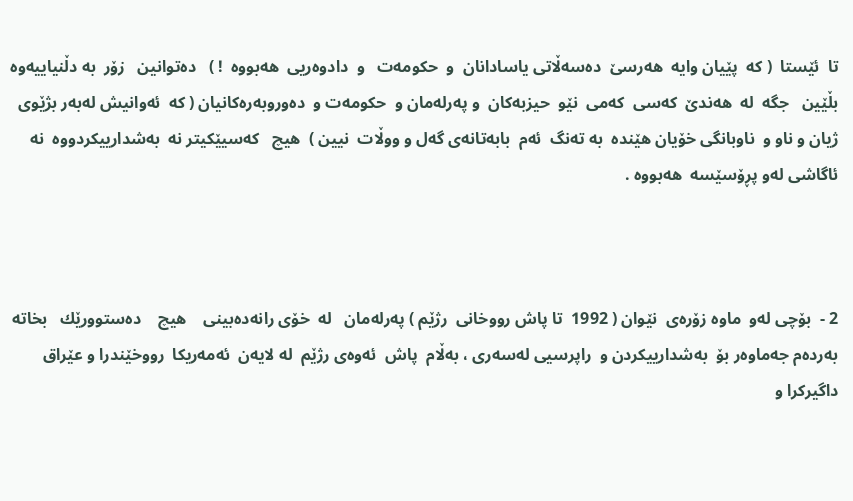تا  ئێستا  ( كه  پێیان وایه  هه‌رسێ  ده‌سه‌ڵاتی یاسادانان  و  حكومه‌ت   و  دادوه‌ریی  هه‌بووه  ! )   ده‌توانین   زۆر  به دڵنیاییه‌وه   بڵێین   جگه  له  هه‌ندێ  كه‌سی  كه‌می  نێو  حیزبه‌كان  و په‌رله‌مان و  حكومه‌ت و  ده‌وروبه‌ره‌كانیان ( كه  ئه‌وانیش له‌به‌ر بژێوی ژیان و ناو و  ناوبانگی خۆیان هێنده  به ته‌نگ  ئه‌م  بابه‌تانه‌ی گه‌ل و ووڵات  نیین )  هیچ   كه‌سیێکیتر نه  به‌شدارییكردووه  نه  ئاگاشی له‌و پڕۆسێسه  هه‌بووه .



2 -  بۆچی له‌و  ماوه زۆره‌ی  نێوان ( 1992  تا پاش رووخانی  رژێم ) په‌رله‌مان   له  خۆی رانه‌ده‌بینی    هیچ    ده‌ستوورێك   بخاته   به‌رده‌م جه‌ماوه‌ر بۆ  به‌شدارییكردن و  راپرسیی له‌سه‌ری ، به‌ڵام  پاش  ئه‌وه‌ی‌ رژێم  له لایه‌ن  ئه‌مه‌ریكا  رووخێندرا و عێراق  داگیركرا و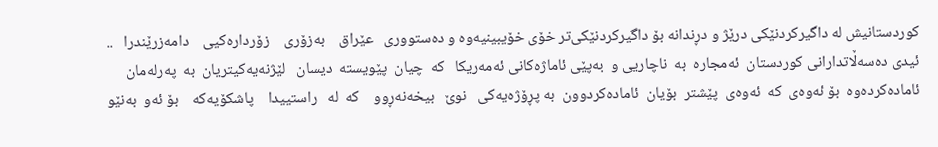كوردستانیش له داگیركردنێكی درێژ و دڕندانه بۆ داگیركردنێكی‌تر خۆی خۆیبینیه‌وه و ده‌ستووری   عێراق    به‌زۆری    زۆرداره‌كیی    دامه‌زرێندرا   ..   ئیدی ده‌سه‌ڵاتدارانی كوردستان  ئه‌مجاره  به  ناچاریی و  به‌پێی ئاماژه‌كانی ئه‌مه‌ریكا   كه  چیان  پێویسته  دیسان   لێژنه‌یه‌كیتریان  به  په‌رله‌مان ئاماده‌كرده‌وه  بۆ ئه‌وه‌ی  كه  ئه‌وه‌ی  پێشتر  بۆیان  ئاماده‌كردوون  به پڕۆژه‌یه‌كی   نوێ   بیخه‌نه‌ڕوو    كه  له   راستییدا    پاشكۆیه‌كه    بۆ ئه‌و  به‌نێو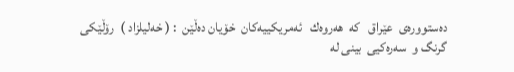ده‌ستووره‌ی  عێراق   كه  هه‌روه‌ك   ئه‌مریكییه‌كان  خۆیان ده‌ڵێن  : ( خه‌لیلزاد )  رۆڵێكی  گرنگ و  سه‌ره‌كیی  بینی له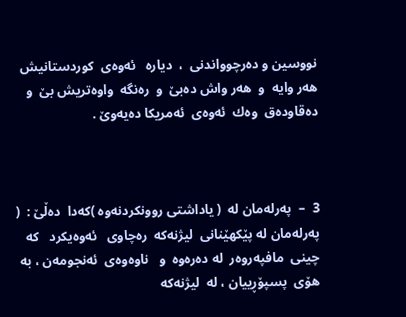نووسین و ده‌رچوواندنی  ،  دیاره   ئه‌وه‌ی  كوردستانیش  هه‌ر وایه  و  هه‌ر واش ده‌بێ  و  ره‌نگه  واوه‌تریش بێ  و  ده‌قاوده‌ق  وه‌ك  ئه‌وه‌ی  ئه‌مریكا ده‌یه‌وێ .



3  –  په‌رله‌مان له  ( یاداشتی روونكردنه‌وه )كه‌دا  ده‌ڵێ :  ( په‌رله‌مان له پێكهێنانی  لیژنه‌كه  ره‌چاوی   ئه‌وه‌یكرد   كه  چینی  مافپه‌روه‌ر  له ده‌ره‌وه  و   ناوه‌وه‌ی  ئه‌نجومه‌‌ن ، به هۆی  پسپۆڕییان ، له  لیژنه‌كه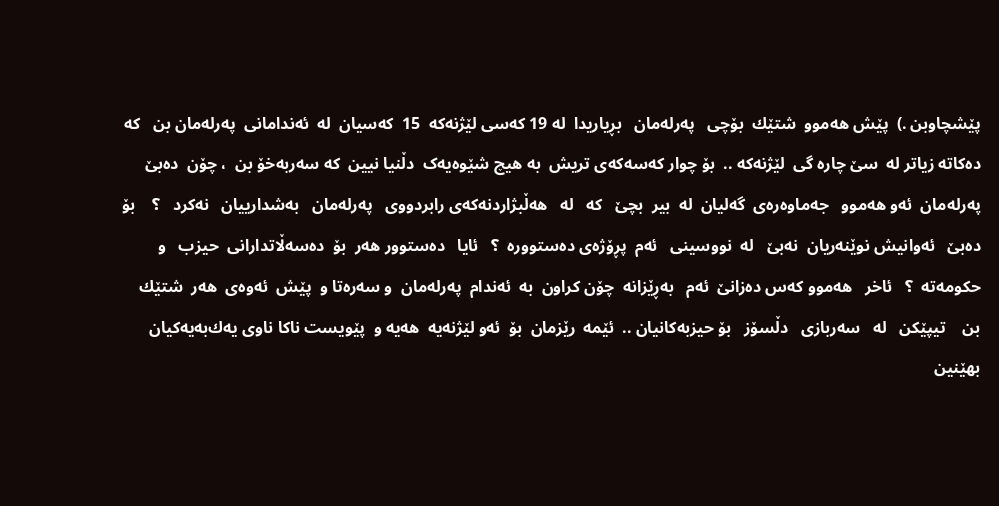پێشچاوبن .)  پێش هه‌موو  شتێك  بۆچی   په‌رله‌مان   بڕیاریدا  له 19 كه‌سی لێژنه‌كه  15  كه‌سیان  له  ئه‌ندامانی  په‌رله‌مان بن   كه  ده‌كاته زیاتر له  سێ چاره گی  لێژنه‌كه ..  بۆ چوار كه‌سه‌كه‌ی تریش  به هیچ شێوه‌یه‌ک  دڵنیا نیین  كه سه‌ربه‌خۆ بن  ، چۆن  ده‌بێ   په‌رله‌مان  ئه‌و هه‌موو   جه‌ماوه‌ره‌ی  گه‌لیان  له  بیر  بچێ   كه   له   هه‌ڵبژاردنه‌كه‌ی رابردووی   په‌رله‌مان   به‌شدارییان   نه‌كرد   ؟    بۆ  ده‌بێ   ئه‌وانیش نوێنه‌ریان  نه‌بێ   له  نووسینی   ئه‌م  پڕۆژه‌ی ده‌ستووره‌  ؟   ئایا   ده‌ستوور هه‌ر  بۆ  ده‌سه‌ڵاتدارانی  حیزب   و   حكومه‌ته  ؟   ئاخر   هه‌موو كه‌س ده‌زانێ  ئه‌م   به‌ڕێزانه  چۆن كراون  به  ئه‌ندام  په‌رله‌مان  و سه‌ره‌تا و  پێش  ئه‌وه‌ی  هه‌ر  شتێك  بن    تیپێكن   له   سه‌ربازی   دڵسۆز   بۆ حیزبه‌كانیان ..  ئێمه  رێزمان  بۆ  ئه‌و لێژنه‌یه  هه‌یه و  پێویست ناكا ناوی یه‌ك‌به‌یه‌كیان بهێنین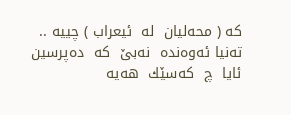كه ( محه‌لیان  له  ئیعراب ) چییه .. ته‌نیا ئه‌وه‌نده  نه‌بێ  كه  ده‌پرسین  ئایا  چ  كه‌سێك  هه‌یه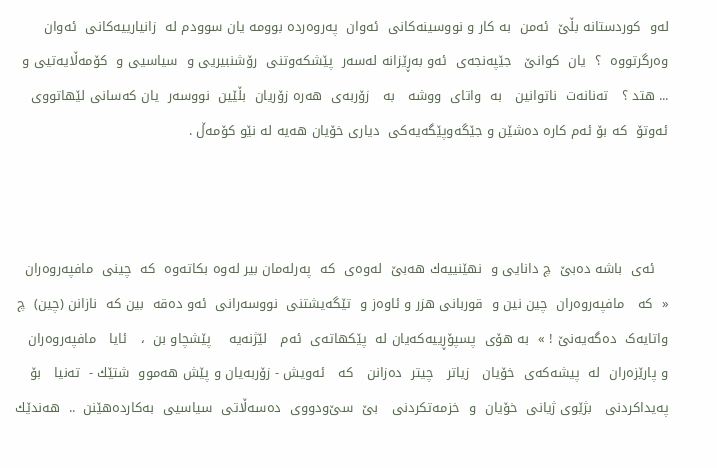له‌و  كوردستانه بڵێ  ئه‌من  به كار و نووسینه‌كانی  ئه‌وان  په‌روه‌رده بوومه یان سوودم له  زانیارییه‌كانی  ئه‌وان  وه‌رگرتووه  ؟  یان  كوانێ   جێپه‌نجه‌ی  ئه‌و به‌ڕێزانه له‌سه‌ر  پێشكه‌وتنی  رۆشنبیریی و  سیاسیی و  كۆمه‌ڵایه‌تیی و ... هتد ؟   ته‌نانه‌ت  ناتوانین   به  واتای  ووشه   به   زۆربه‌ی  هه‌ره زۆریان  بڵێین  نووسه‌ر  یان كه‌سانی لێهاتووی ئه‌وتۆ  كه بۆ ئه‌م كاره ده‌شێن و جێگه‌وپێگه‌یه‌كی  دیاری خۆیان هه‌یه له نێو كۆمه‌ڵ .



   ئه‌ی  باشه ده‌بێ  چ دانایی و  نهێنییه‌ك هه‌بێ  له‌وه‌ی  كه  په‌رله‌مان بیر له‌وه بكاته‌وه  كه  چینی  مافپه‌روه‌ران   «  كه   مافپه‌روه‌ران  چین نین و  قوربانی هزر و ئاوه‌ز و  تێگه‌یشتنی  نووسه‌رانی  ئه‌و ده‌قه  بین كه  نازانن (چین)  چ  واتایه‌ک  ده‌گه‌یه‌نێ ! »  به هۆی  پسپۆڕییه‌كه‌یان له  پێكهاته‌ی  ئه‌م   لێژنه‌یه    پێشچاو بن  ،   ئایا   مافپه‌روه‌ران  و پارێزه‌ران  له  پیشه‌كه‌ی  خۆیان   زیاتر   چیتر  ده‌زانن   كه   ئه‌ویش - زۆربه‌یان و پێش هه‌موو  شتێك -  ته‌نیا   بۆ   په‌یداكردنی   بژێوی ژیانی  خۆیان  و  خزمه‌تكردنی   بێ  سێ‌ودووی  ده‌سه‌ڵاتی  سیاسیی  به‌كارده‌هێنن  ..  هه‌ندێك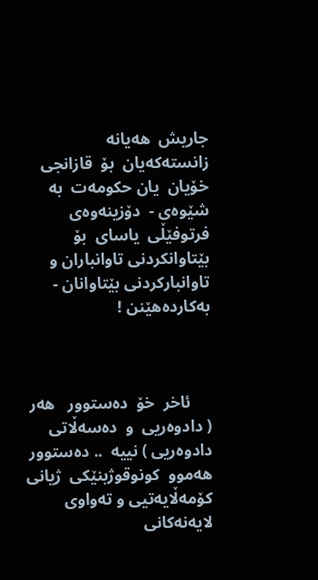جاریش  هه‌یانه  زانسته‌كه‌یان  بۆ  قازانجی خۆیان  یان حكومه‌ت  به شێوه‌ی -  دۆزینه‌وه‌ی  فرتوفێڵی  یاسای  بۆ بێتاوانكردنی تاوانباران و تاوانباركردنی بێتاوانان -  به‌كارده‌هێنن !



     ئاخر  خۆ  ده‌ستوور   هه‌ر  ( دادوه‌ریی  و  ده‌سه‌ڵاتی  دادوه‌ریی ) نییه  .. ده‌ستوور هه‌موو  كونوقوژبنێكی  ژیانی  كۆمه‌ڵایه‌تیی و ته‌واوی لایه‌نه‌كانی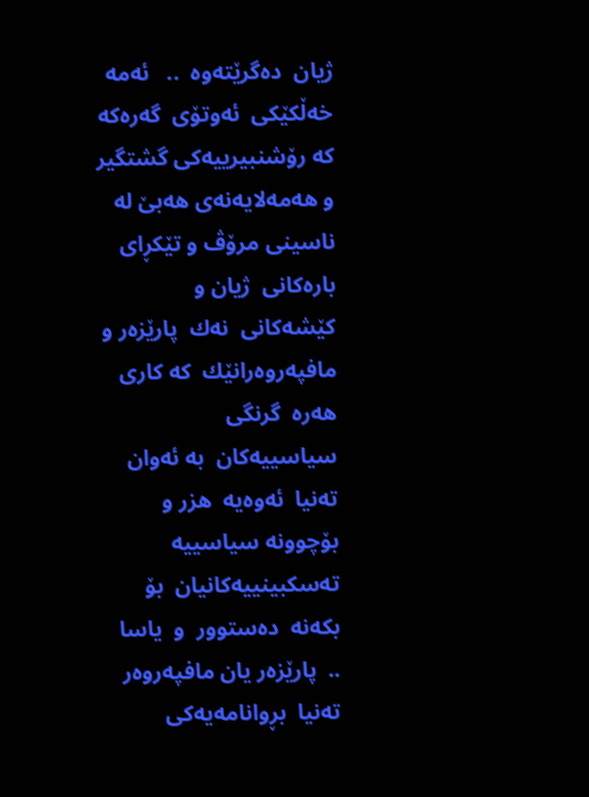ژیان  ده‌گرێته‌وه  ..   ئه‌مه  خه‌ڵكێكی  ئه‌وتۆی  گه‌ره‌که  كه رۆشنبیرییه‌كی گشتگیر و هه‌مه‌لایه‌نه‌ی هه‌بێ له ناسینی مرۆڤ ‌و تێكڕای باره‌کانی  ژیان و كێشه‌كانی  نه‌ك  پارێزه‌ر و مافپه‌روه‌رانێك  كه كاری هه‌ره  گرنگی  سیاسییه‌كان  به ئه‌وان  ته‌نیا  ئه‌وه‌یه  هزر و  بۆچوونه سیاسییه  ته‌سكبینییه‌كانیان  بۆ بكه‌نه  ده‌ستوور  و  یاسا  ..  پارێزه‌ر یان مافپه‌روه‌ر ته‌نیا  بڕوانامه‌یه‌كی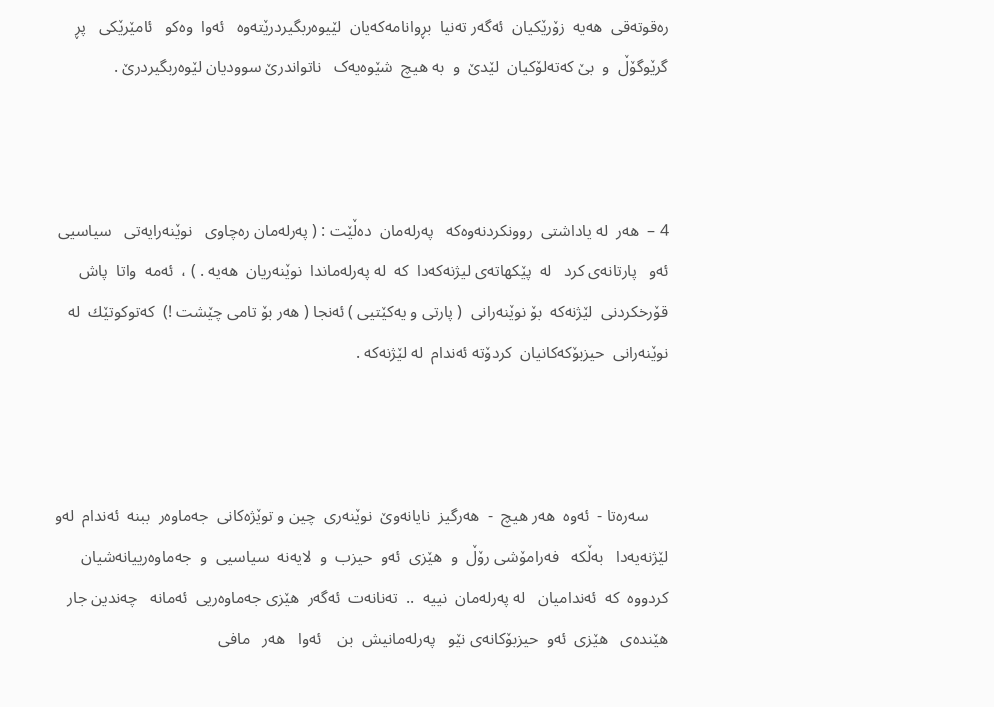ره‌قوته‌قی  هه‌یه  زۆرێکیان  ئه‌گه‌ر ته‌نیا  بڕوانامه‌که‌یان  لێیوه‌ربگیردرێته‌وه   ئه‌وا  وه‌كو   ئامێرێكی   پڕ گرێوگۆڵ  و  بێ كه‌ته‌لۆكیان  لێدێ  و  به هیچ  شێوه‌یه‌ک   ناتواندرێ سوودیان لێوه‌ربگیردرێ .



4 –  هه‌ر  له یاداشتی  روونكردنه‌وه‌كه   په‌رله‌مان  ده‌ڵێت : ( په‌رله‌مان ره‌چاوی   نوێنه‌رایه‌تی   سیاسیی   ئه‌و   پارتانه‌ی كرد   له  پێكهاته‌ی لیژنه‌كه‌دا  كه  له په‌رله‌ماندا  نوێنه‌ریان  هه‌یه . ) ،  ئه‌مه  واتا  پاش  قۆرخكردنی  لێژنه‌كه  بۆ نوێنه‌رانی  ( پارتی و یه‌كێتیی ) ئه‌نجا ( هه‌ر بۆ تامی چێشت !)  كه‌توكوتێك  له نوێنه‌رانی  حیزبۆكه‌كانیان‌  كردۆته ئه‌ندام  له لێژنه‌كه .



     سه‌ره‌تا -  ئه‌وه  هه‌ر هیچ  -  هه‌رگیز  نایانه‌وێ  نوێنه‌ری  چین و توێژه‌كانی  جه‌ماوه‌ر  ببنه  ئه‌ندام  له‌و  لێژنه‌یه‌دا   به‌ڵكه   فه‌رامۆشی رۆڵ  و  هێزی  ئه‌و  حیزب  و  لایه‌نه  سیاسیی  و  جه‌ماوه‌رییانه‌شیان كردووه  كه  ئه‌ندامیان   له په‌رله‌مان  نییه  ..  ته‌نانه‌ت  ئه‌گه‌ر  هێزی جه‌ماوه‌ریی  ئه‌مانه   چه‌ندین جار   هێنده‌ی   هێزی  ئه‌و  حیزبۆكانه‌ی نێو   په‌رله‌مانیش  ‌بن    ئه‌وا   هه‌ر   مافی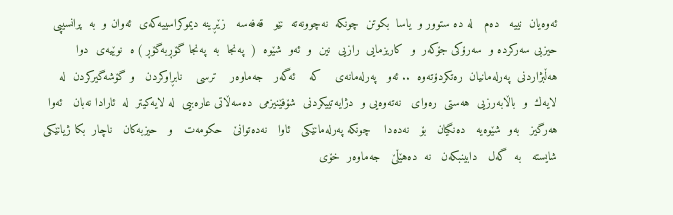ئه‌وه‌یان  نییه   ده‌م   له ده ستوور و  یاسا  بكوتن  چونكه  نه‌چوونه‌ته  نێو   قه‌فه‌سه   زێڕینه دیموكراسییه‌كه‌ی  ئه‌وان و  به  پرانسیپی  حیزبی سه‌ركرده و  سه‌رۆكی جۆكه‌ر  و  كاریزمایی  رازیی  نین  و  ئه‌و  شێوه  (  په‌نجا  به  په‌نجا گۆڕبه‌گۆڕ ) ه  نوێیه‌ی  دوا  هه‌ڵبژاردنی  په‌رله‌مانیان  ره‌تكردۆته‌وه  .. ئه‌و   په‌رله‌مانه‌ی    كه    ئه‌گه‌ر   جه‌ماوه‌ر    ترسی    نابڕاوكردن   و گۆشه‌گیركردن  له لایه‌ك  و  باڵابه‌رزیی  هه‌ستی  ره‌وای   نه‌ته‌وه‌یی و  دژایه‌تییكردنی  شۆفێنیزمی  ده‌سه‌ڵاتی عاره‌بیی  له لایه‌كیتر  له  ئارادا نه‌بان   ئه‌وا   هه‌رگیز   به‌و  شێوه‌یه   ده‌نگیان   بۆ   نه‌ده‌دا    چونكه په‌رله‌مانێكی   ئاوا   نه‌ده‌توانێ   حكومه‌ت   و   حیزبه‌كان   ناچار  بكا ژیانێكی   شایسته   به  گه‌ل   دابینبكه‌ن   نه  ده‌هێڵێ   جه‌ماوه‌ر  خۆی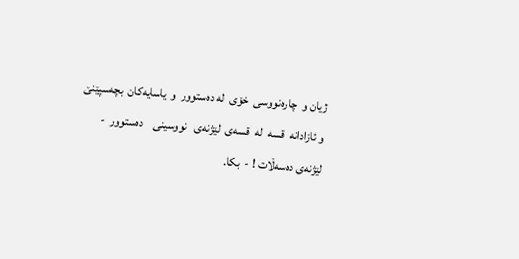ژیان و  چاره‌نووسی  خۆی  له ده‌ستوور  و  یاسایه‌كان  بچه‌سپێنێ  و ئازادانه  قسه  له  قسه‌ی  لێژنه‌ی   نووسینی    ده‌ستوور  -   لێژنه‌ی ده‌سه‌ڵات ! -  بكا.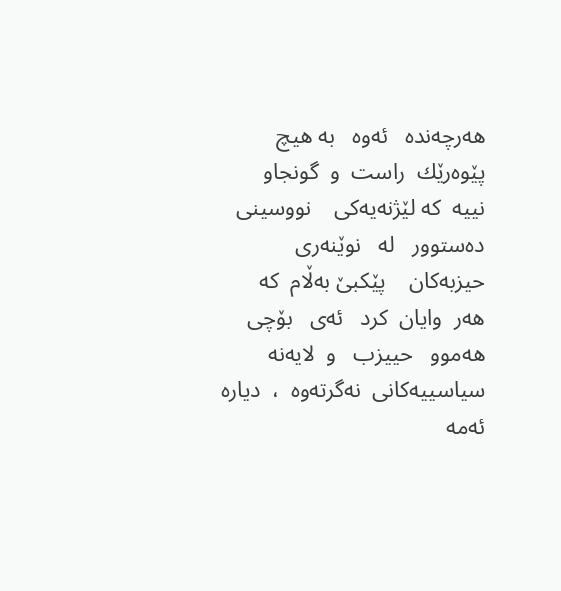هه‌رچه‌نده   ئه‌وه   به هیچ   پێوه‌رێك  راست  و  گونجاو  نییه  كه لێژنه‌یه‌كی    نووسینی   ده‌ستوور   له   نوێنه‌ری   حیزبه‌كان    پێكبێ به‌ڵام  كه  هه‌ر  وایان  كرد   ئه‌ی   بۆچی   هه‌موو   حییزب   و  لایه‌نه سیاسییه‌كانی  نه‌گرته‌وه  ،  دیاره   ئه‌مه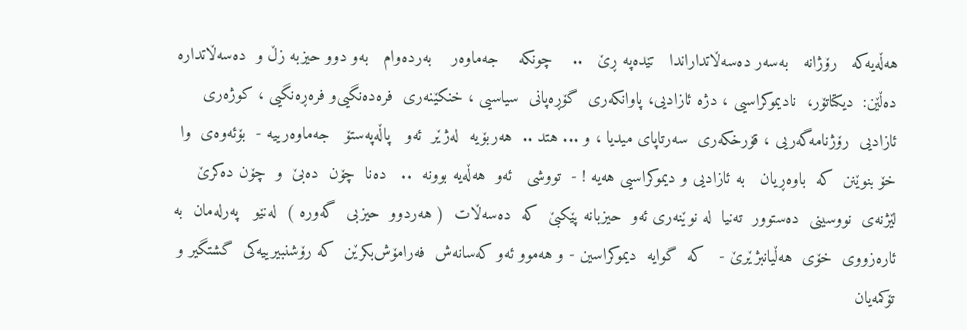هه‌ڵه‌یه‌كه   رۆژانه   به‌سه‌ر ده‌سه‌ڵاتداراندا   تێده‌په ڕێ   ..    چونكه    جه‌ماوه‌ر    به‌رده‌وام   به‌و دوو حیزبه زڵ و  ده‌سه‌ڵاتداره   ده‌ڵێن:  دیكتاتۆر،  نادیموكراسیی ، دژه ئازادیی، پاوانكه‌ری  گۆڕه‌پانی  سیاسیی ، خنكێنه‌ری  فره‌ده‌نگیی‌و فره‌ڕه‌نگیی ، كوژه‌ری  ئازادیی  رۆژنامه‌گه‌ریی ، قۆرخكه‌ری  سه‌رتاپای میدیا ، و ... هتد ..  هه‌ربۆیه  له‌ژێر  ئه‌و   پاڵه‌په‌ستۆ   جه‌ماوه‌رییه -  بۆئه‌وه‌ی  وا  خۆ بنوێنن  كه  باوه‌ڕیان   به ئازادیی و دیموكراسیی هه‌یه ! -  تووشی   ئه‌و  هه‌ڵه‌یه بوونه  ..   ده‌نا  چۆن  ده‌بێ  و  چۆن ده‌كرێ  لێژنه‌ی  نووسینی  ده‌ستوور  ته‌نیا  له نوێنه‌ری ئه‌و  حیزبانه پێكبێ  که  ده‌سه‌ڵات  ( هه‌ردوو  حیزبی  گه‌وره )  له‌نێو   په‌رله‌مان  به ئاره‌زووی  خۆی  هه‌ڵیانبژێرێ -   که  گوایه  دیموکراسین - و هه‌موو ئه‌و كه‌سانه‌ش  فه‌رامۆش‌بكرێن  كه رۆشنبیرییه‌كی  گشتگیر و تۆكمه‌یان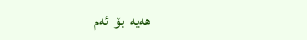هه‌یه  بۆ  ئه‌م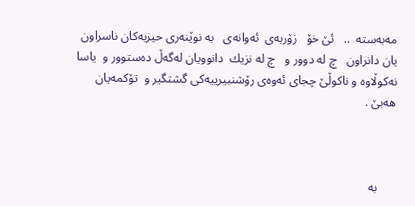مه‌به‌سته  ..   ئێ خۆ   زۆربه‌ی  ئه‌وانه‌ی   به نوێنه‌ری حیزبه‌كان ناسراون  یان دانراون   چ له دوور و   چ له نزیك  دانوویان له‌گه‌ڵ ده‌ستوور ‌‌و  یاسا نه‌كوڵاوه و ناكوڵێ چجای ئه‌وه‌ی‌ رۆشنبیرییه‌كی گشتگیر و  تۆكمه‌یان  هه‌بێ .



      به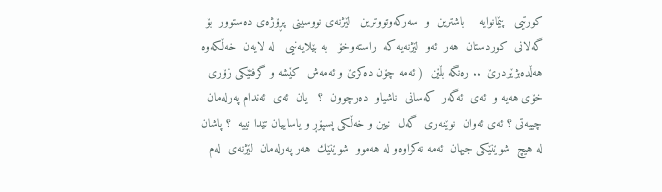كورتیی   پێمانوایه    باشترین  و  سه‌ركه‌وتووترین   لێژنه‌ی نووسینی  پڕۆژه‌ی ده‌ستوور  بۆ گه‌لانی  كوردستان  هه‌ر  ئه‌و  لێژنه‌یه كه  راسته‌وخۆ   به بێلایه‌نیی   له لایه‌ن  خه‌ڵكه‌وه   هه‌ڵده‌بژێردرێ  .. ره‌نگه بڵێن  ( ئه‌مه چۆن ده‌كرێ و ئه‌مه‌ش  كێشه و گرفتێكی زۆری خۆی هه‌‌یه و  ئه‌ی  ئه‌گه‌ر  كه‌سانی  ناشیاو  ده‌رچوون  ؟   یان  ئه‌ی  ئه‌ندام په‌رله‌مان چییه‌تی ؟ ئه‌ی ئه‌وان  نوێنه‌ری  گه‌ل  نیین و خه‌ڵكی پسپۆڕ و یاساییان تێدا نییه  ؟ پاشان  له هیچ  شوێنێكی جیهان  ئه‌مه نه‌كراوه‌و له هه‌موو  شوێنێك  هه‌ر په‌رله‌مان  لێژنه‌ی  له‌م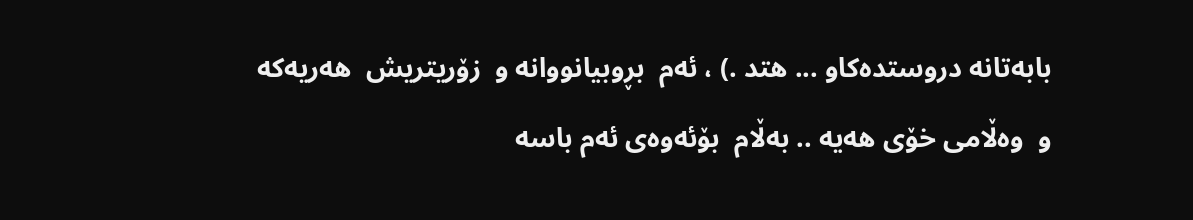بابه‌تانه دروستده‌كا‌‌و ... هتد .) ، ئه‌م  بڕوبیانووانه و  زۆریتریش  هه‌ریه‌كه و  وه‌ڵامی خۆی هه‌یه .. به‌ڵام  بۆئه‌وه‌ی ئه‌م باسه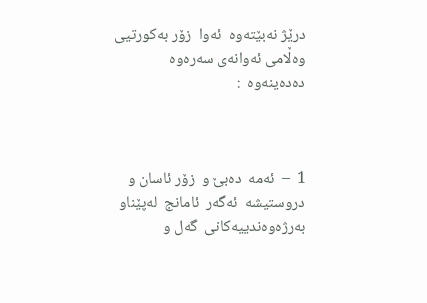درێژ نه‌بێته‌وه  ئه‌وا  زۆر به‌كورتیی وه‌ڵامی ئه‌وانه‌ی سه‌ره‌وه  ده‌ده‌ینه‌وه  :



1  –  ئه‌مه  ده‌بێ و  زۆر ئاسان و  دروستیشه  ئه‌گه‌ر  ئامانج  له‌پێناو  به‌رژه‌وه‌ندییه‌کانی  گه‌ل و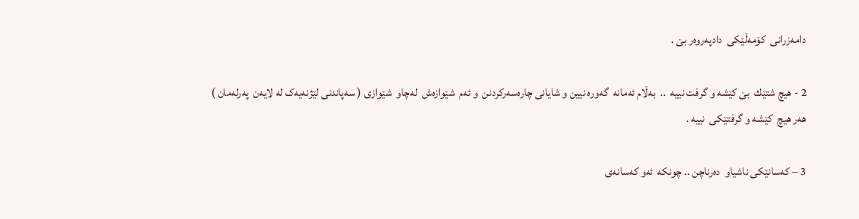دامه‌زرانی  کۆمه‌ڵێکی  دادپه‌روه‌ر بێ .

2 - هیچ شتێك  بێ كێشه و ‌گرفت نییه  ..  به‌ڵام ئه‌مانه  گه‌وره نیین و شایانی چاره‌سه‌ركردنن  و ئه‌م  شێوازه‌ش  له‌چاو  شێوازی ( سه‌پاندنی لێژنه‌یه‌ک له لایه‌ن  په‌رله‌مان ) هه‌ر هیچ  كێشه و گرفتێكی  نییه .

3 – كه‌سانێكی ناشیاو  ده‌رناچن .. چونكه  ئه‌و كه‌سانه‌ی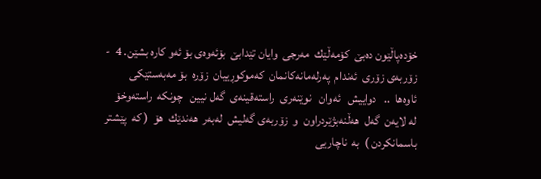خۆده‌پاڵێون ده‌بێ  كۆمه‌ڵێك  مه‌رجی  وایان تێدابێ  بۆئه‌وه‌ی بۆ ئه‌و كاره بشێن. 4  -  زۆربه‌ی زۆری  ئه‌ندام  په‌رله‌مانه‌كانمان  كه‌موكوڕییان  زۆره  بۆ مه‌به‌ستێكی  ئاوه‌ها  ..   دواییش   ئه‌وان   نوێنه‌ری  راسته‌قینه‌ی  گه‌ل نیین   چونكه  راسته‌وخۆ   له لایه‌ن  گه‌ل  هه‌ڵنه‌بژێردراون  و  زۆربه‌ی گه‌لیش  له‌به‌ر  هه‌ندێك  هۆ  ( كه  پێشتر  باسمانكردن )  به  ناچاریی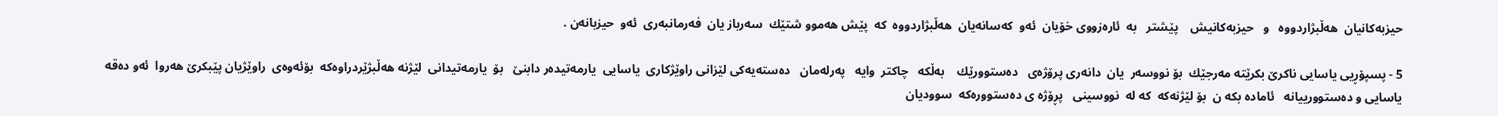حیزبه‌كانیان  هه‌ڵبژاردووه   و   حیزبه‌كانیش    پێشتر   به  ئاره‌زووی خۆیان  ئه‌و  كه‌سانه‌یان  هه‌ڵبژاردووه  كه  پێش هه‌موو شتێك  سه‌رباز یان  فه‌رمانبه‌ری  ئه‌و  حیزبانه‌ن .

5 - پسپۆڕیی یاسایی ناكرێ بكرێته مه‌رجێك  بۆ نووسه‌ر  یان  دانه‌ری پرۆژه‌ی   ده‌ستوورێك    به‌ڵكه   چاكتر  وایه   په‌رله‌مان   ده‌سته‌یه‌كی لێزانی راوێژكاری  یاسایی  یارمه‌تیده‌ر دابنێ   بۆ  یارمه‌تیدانی  لێژنه هه‌ڵبژێردراوه‌كه  بۆ‌ئه‌وه‌ی  راوێژیان پێبكرێ هه‌روا  ئه‌و ده‌قه یاسایی و ده‌ستوورییانه   ئاماده بكه ن  بۆ لێژنه‌كه  كه له  نووسینی   پڕۆژه ی ده‌ستووره‌كه  سوودیان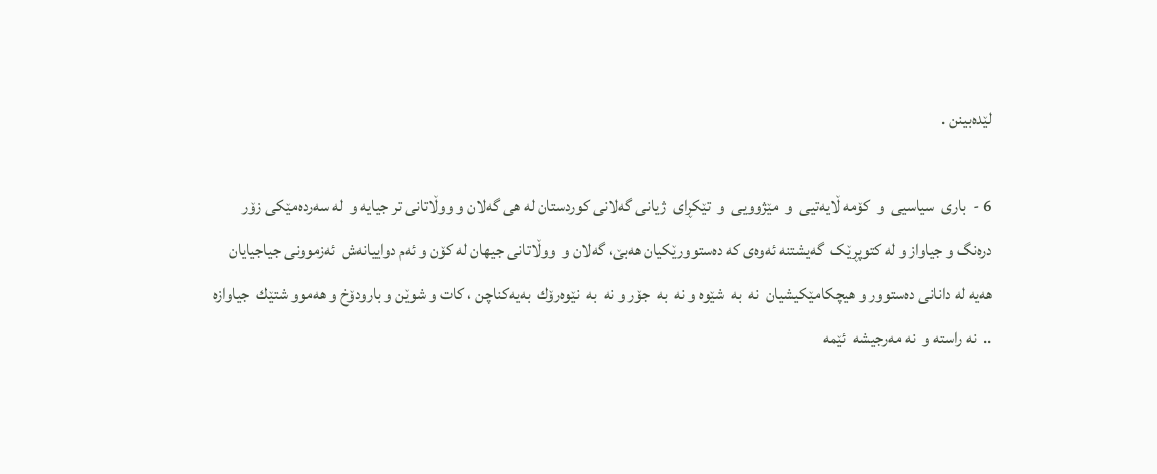لێده‌بینن .

6 -  باری  سیاسیی  و  كۆمه ڵایه‌تیی  و  مێژوویی  و  تێكڕای  ژیانی گه‌لانی كوردستان له هی گه‌لان و ووڵاتانی تر جیایه و  له سه‌رده‌مێكی زۆر دره‌نگ و جیاواز و له كتوپڕێک  گه‌یشتنه ئه‌وه‌ی كه ده‌ستوورێكیان هه‌بێ، گه‌لان و  ووڵاتانی جیهان له كۆن و ئه‌م دواییانه‌ش  ئه‌زموونی جیاجیایان هه‌یه له دانانی ده‌ستوور و هیچكامێكیشیان  نه  به  شێوه ‌و نه  به  جۆر و نه  به  نێوه‌رۆك  به‌یه‌كناچن ، كات و شوێن و بارودۆخ و هه‌موو شتێك  جیاوازه  ..  نه راسته و  نه مه‌رجیشه  ئێمه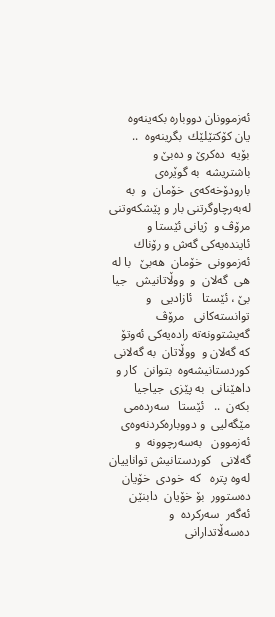ئه‌زموونان دووباره بكه‌ینه‌وه  یان كۆكتێلێك  بگرینه‌وه  ..  بۆیه  ده‌كرێ و ده‌بێ و باشتریشه  به گوێره‌ی   بارودۆخه‌كه‌ی  خۆمان  و  به  له‌به‌رچاوگرتنی بار و پێشكه‌وتنی مرۆڤ و  ژیانی ئێستا و  ئاینده‌یه‌كی گه‌ش و رۆناك ئه‌زموونی  خۆمان  هه‌بێ   با له هی  گه‌لان  و  ووڵاتانیش   جیا بێ ، ئێستا   ئازادیی   و   توانسته‌كانی   مرۆڤ   گه‌یشتوونه‌ته راده‌یه‌كی ئه‌وتۆ  كه گه‌لان و  ووڵاتان  به گه‌لانی  كوردستانیشه‌وه  بتوانن  كار و داهێنانی  به پێزی  جیاجیا  بكه‌ن  ..   ئێستا   سه‌رده‌می   مێگه‌لیی  و دووباره‌كردنه‌وه‌ی   ئه‌زموون   به‌سه‌رچوونه  و  گه‌لانی   كوردستانیش تواناییان  له‌وه پتره   كه  خودی  خۆیان  ده‌ستوور  بۆ خۆیان  دابنێن  ئه‌گه‌ر  سه‌ركرده  و  ده‌سه‌ڵاتدارانی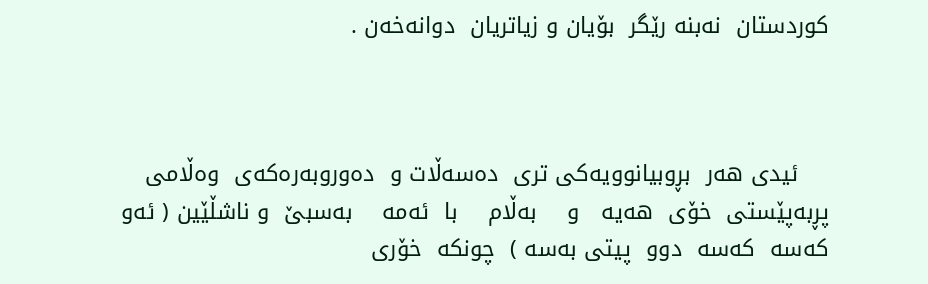كوردستان  نه‌بنه رێگر  بۆیان و زیاتریان  دوانه‌خه‌ن .



    ئیدی هه‌ر  بڕوبیانوویه‌كی تری  ده‌سه‌ڵات و  ده‌وروبه‌ره‌كه‌ی  وه‌ڵامی پڕبه‌پێستی  خۆی  هه‌یه   و    به‌ڵام    با  ئه‌مه    به‌سبێ  و ناشڵێین ( ئه‌و كه‌سه  كه‌سه  دوو  پیتی به‌سه )  چونكه  خۆری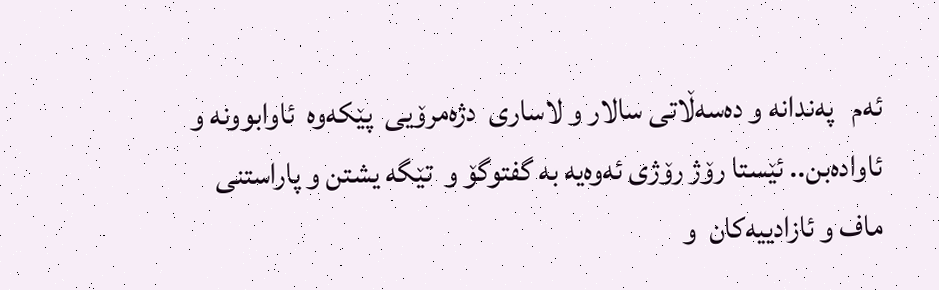ئه‌م   په‌ندانه و ده‌سه‌ڵاتی سالار و لاساری  دژه‌مرۆیی  پێكه‌وه  ئاوابوونه و  ئاواده‌بن.. ئێستا رۆژ رۆژی ئه‌وه‌یه به گفتوگۆ و  تێگه یشتن و پاراستنی ماف و ئازادییه‌کان  و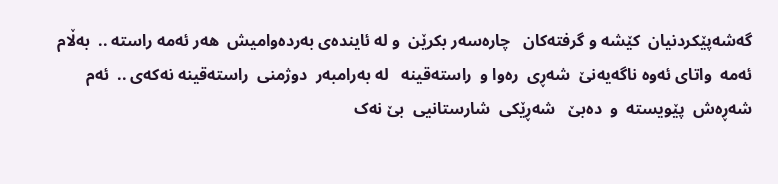گه‌شه‌پێکردنیان  كێشه ‌و گرفته‌كان   چاره‌سه‌ر بكرێن  و له ئاینده‌ی به‌رده‌وامیش  هه‌ر ئه‌مه راسته ..  به‌ڵام  ئه‌مه  واتای ئه‌وه ناگه‌یه‌نێ  شه‌ڕی  ره‌وا و  راسته‌قینه   له به‌رامبه‌ر  دوژمنی  راسته‌قینه نه‌كه‌ی ..  ئه‌م  شه‌ڕه‌ش  پێویسته  و  ده‌بێ   شه‌ڕێكی  شارستانیی  بێ نه‌ک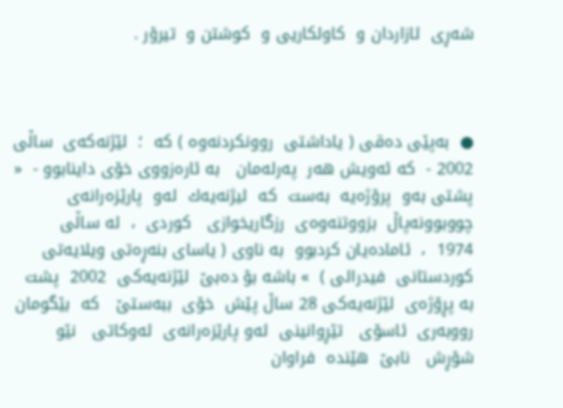شه‌ڕی  ئازاردان و  كاولكاریی و  كوشتن و  تیرۆر .



●  به‌پێی ده‌قی ( یاداشتی  روونكردنه‌وه ) كه  ؛  لێژنه‌كه‌ی  ساڵی 2002 -  كه ئه‌ویش هه‌ر  په‌رله‌مان   به ئاره‌زووی خۆی داینابوو -  « پشتی به‌و  پرۆژه‌یه  به‌ست  كه  لیژنه‌یه‌ك  له‌و  پارێزه‌رانه‌ی  چووبوونه‌پاڵ  بزووتنه‌وه‌ی  رزگاریخوازی   كوردی  ،  له ساڵی   1974  ،  ئاماده‌یان كردبوو  به ناوی ( یاسای بنه‌ڕه‌تی ویلایه‌تی  كوردستانی  فیدرالی )  » باشه بۆ ده‌بێ  لێژنه‌یه‌كی  2002  پشت  به پڕۆژه‌ی  لێژنه‌یه‌كی 28 ساڵ پێش  خۆی  ببه‌ستێ   كه  بێگومان  رووبه‌ری  ئاسۆی   تێڕوانینی  ئه‌و پارێزه‌رانه‌ی  ئه‌وكاتی   نێو  شۆڕش   نابێ  هێنده  فراوان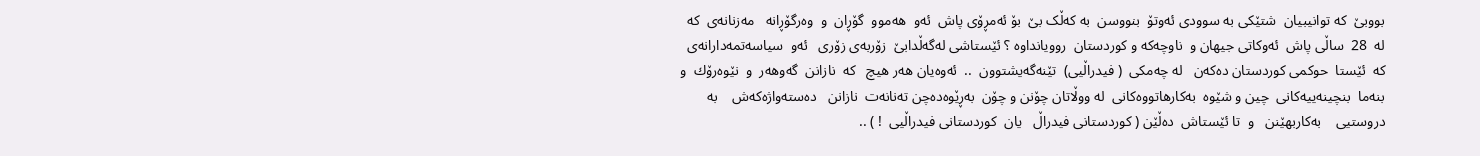بووبێ  كه توانیبیان  شتێكی به سوودی ئه‌وتۆ  بنووسن  به‌ كه‌ڵک بێ  بۆ ئه‌مڕۆی پاش  ئه‌و  هه‌موو  گۆڕان  و  وه‌رگۆڕانه   مه‌زنانه‌ی  كه  له  28  ساڵی پاش  ئه‌وکاتی جیهان و  ناوچه‌كه و كوردستان  روویانداوه ؟ ئێستاشی له‌گه‌ڵدابێ  زۆربه‌ی زۆری   ئه‌و  سیاسه‌تمه‌دارانه‌ی  كه  ئێستا  حوكمی كوردستان ده‌كه‌ن   له چه‌مكی  ( فیدراڵیی)  تێنه‌گه‌یشتوون  ..  ئه‌وه‌یان هه‌ر هیچ   كه  نازانن  گه‌وهه‌ر  و  نێوه‌رۆك  و   بنه‌ما  بنچینه‌ییه‌كانی  چین و شێوه  به‌كارهاتووه‌كانی  له ووڵاتان چۆنن و چۆن  به‌ڕێوه‌ده‌چن ته‌نانه‌ت  نازانن   ده‌سته‌واژه‌كه‌ش    به دروستیی    به‌كاربهێنن   و  تا ئێستاش  ده‌ڵێن ( كوردستانی فیدراڵ   یان  كوردستانی فیدراڵیی  ! ) ..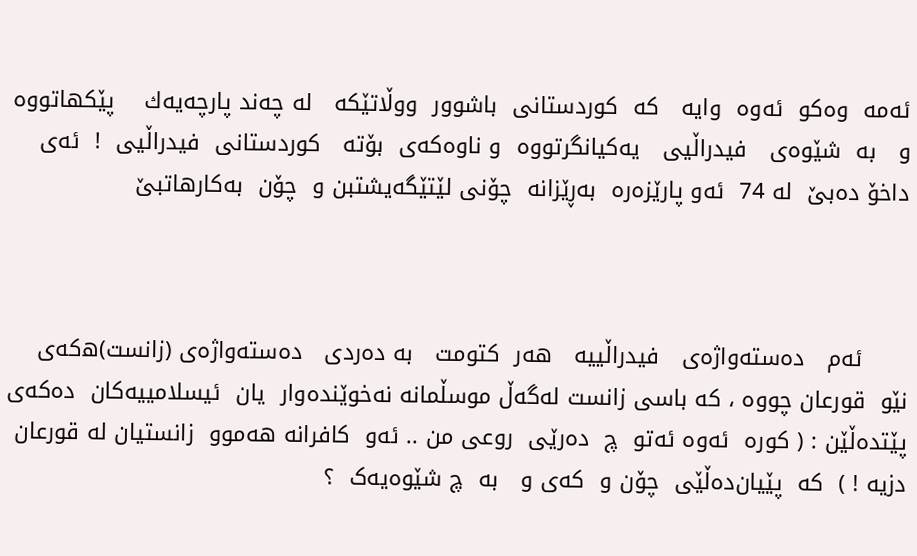ئه‌مه  وه‌كو  ئه‌وه  وایه   كه  كوردستانی  باشوور  ووڵاتێكه   له چه‌ند پارچه‌یه‌ك    پێكهاتووه  و   به  شێوه‌ی   فیدراڵیی   یه‌كیانگرتووه  و ناوه‌كه‌ی  بۆ‌ته   كوردستانی  فیدراڵیی  !  ئه‌ی  داخۆ ده‌بێ  له 74  ئه‌و پارێزه‌ره  به‌ڕێزانه  چۆنی لێتێگه‌یشتبن و  چۆن  به‌كارهاتبێ



      ئه‌م   ده‌سته‌واژه‌ی   فیدراڵییه   هه‌ر  كتومت   به ده‌ردی   ده‌سته‌واژه‌ی (زانست)ه‌كه‌ی  نێو  قورعان چووه ، كه باسی زانست له‌گه‌ڵ موسڵمانه نه‌خوێنده‌وار  یان  ئیسلامییه‌كان  ده‌كه‌ی پێتده‌ڵێن : ( كوره  ئه‌وه ئه‌تو  چ  ده‌رێی  روعی من .. ئه‌و  كافرانه هه‌موو  زانستیان له قورعان دزیه ! )  كه  پێیان‌ده‌ڵێی  چۆن و  كه‌ی و   به  چ شێوه‌یه‌ک  ؟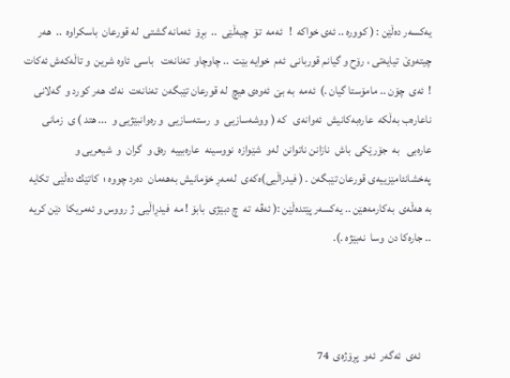یه‌كسه‌ر ده‌ڵێن : ( كووره .. ئه‌ی خواكه  !   ئه‌مه  تۆ  چیه‌ڵێی  ..  بڕۆ  ئه‌مانه گشتی  له قورعان  باسكراوه  ..  هه‌ر چیته‌وێ  تیایه‌تی ، رۆح و گیانم قوربانی  ئه‌م  خوایه بێت  .. چاو‌چاو  ته‌نانه‌ت   باسی  ئاوه شرین  و تاڵه‌كه‌ش ئه‌كات !  ئه‌ی  چۆن .. مامۆستا گیان .)  ئه‌مه  به بێ  ئه‌وه‌ی هیچ  له قورعان تێبگه‌ن  ته‌نانه‌ت  نه‌ك  هه‌ر كورد و  گه‌لانی  ناعاره‌ب به‌ڵكه  عاره‌به‌كانیش  ئه‌وانه‌ی   كه ( ووشه‌سازیی  و  رسته‌سازیی  و ره‌وانبێژیی و  ... هتد ) ی  زمانی  عاره‌بی   به  جۆرێكی  باش  نازانن ناتوانن  له‌و  شێوازه  نووسینه  عاره‌بییه  ره‌ق و  گران  و  شیعریی و په‌خشانئامێزییه‌ی قورعان تێبگه‌ن . ( فیدراڵیی)ه‌كه‌ی  له‌مه‌ڕ خۆمانیش به‌هه‌مان  ده‌رد چووه ؛  كاتێك ده‌ڵێی  تكایه  به هه‌ڵه‌ی  به‌كارمه‌هێن .. یه‌كسه‌ر پێتده‌ڵێن :( ئه‌ڤه  ته  چ دبێژی  بابۆ ! مه  فیدڕاڵیی  ژ رووس‌ و ئه‌مریکا  دێن كریه .. جاره‌کا دن  وسا  نه‌بێژه .).



     ئه‌ی  ئه‌گه‌ر  ئه‌و  پڕۆژه‌ی  74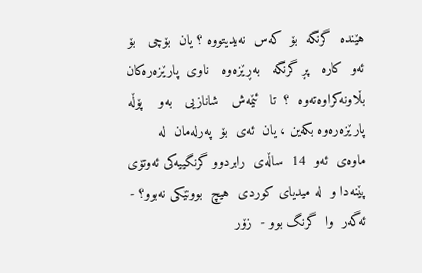هێنده  گرنگه  بۆ  كه‌س  نه‌یدیتووه ؟ یان  بۆچی   بۆ  ئه‌و  كاره   پڕ گرنگه   به‌ڕێزه‌وه   ناوی  پارێزه‌ره‌كان بڵاونه‌كراوه‌ته‌وه  ؟  تا   ئێمه‌ش   شانازیی   به‌و    پۆڵه   پارێزه‌ره‌وه بكه‌ین ، یان  ئه‌ی  بۆ  په‌رله‌مان  له ماوه‌ی  ئه‌و  14  ساڵه‌ی  رابردوو گرنگییه‌كی ئه‌وتۆی  پێنه‌دا و  له میدیای كوردی  هیچ  بوونێكی نه‌بوو؟ -  ئه‌گه‌ر  وا  گرنگ بوو -  زۆر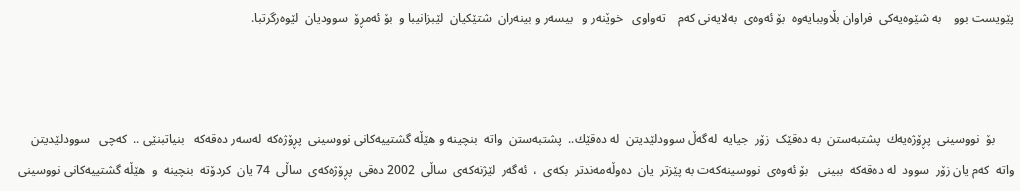پێویست بوو    به شێوه‌یه‌كی  فراوان بڵاوببایه‌وه  بۆ ئه‌وه‌ی  به‌لایه‌نی‌ كه‌م    ته‌واوی   خوێنه‌ر و   بیسه‌ر و بینه‌ران  شتێكیان  لێبزانیبا و  بۆ ئه‌مڕۆ  سوودیان  لێوه‌رگرتبا.



      بۆ  نووسینی  پڕۆژه‌یه‌ك  پشتبه‌ستن  به ده‌قێک  زۆر  جیایه  له‌گه‌ڵ سوودلێدیتن  له ده‌قێك..  پشتبه‌ستن  واته  بنچینه و هێڵه گشتییه‌كانی نووسینی  پڕۆژه‌كه  له‌سه‌ر ده‌قه‌كه   بنیاتبنێی ..  كه‌چی   سوودلێدیتن واته  كه‌م یان زۆر  سوود  له ده‌قه‌كه  ببینی   بۆ ئه‌وه‌ی  نووسینه‌كه‌ت به پێزتر  یان  ده‌وڵه‌مه‌ندتر  بكه‌ی  ،  ئه‌گه‌ر  لێژنه‌كه‌ی  ساڵی  2002 ده‌قی  پڕۆژه‌كه‌ی  ساڵی  74 یان  كردۆته  بنچینه  و  هێڵه گشتییه‌كانی نووسینی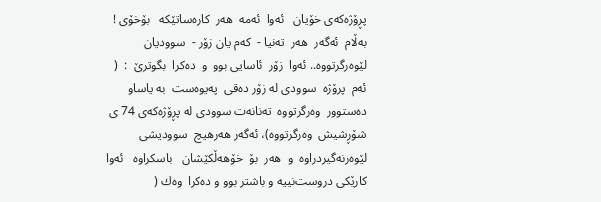پڕۆژه‌كه‌ی خۆیان   ئه‌وا  ئه‌مه  هه‌ر  كاره‌ساتێكه   بۆخۆی !  به‌ڵام  ئه‌گه‌ر  هه‌ر  ته‌نیا -  كه‌م یان زۆر -  سوودیان  لێوه‌رگرتووه.. ئه‌وا  زۆر  ئاسایی بوو  و  ده‌كرا  بگوترێ  :  ( ئه‌م  پرۆژه  سوودی له زۆر ده‌قی  په‌یوه‌ست  به یاساو ده‌ستوور  وه‌رگرتووه  ته‌نانه‌ت سوودی له پڕۆژه‌كه‌ی 74 ی شۆڕشیش  وه‌رگرتووه)، ئه‌گه‌ر هه‌رهیچ  سوودیشی لێوه‌رنه‌گیردراوه  و  هه‌ر  بۆ  خۆهه‌ڵكێشان   باسكراوه   ئه‌وا   كارێكی دروست‌نییه و باشتر بوو و ده‌كرا  وه‌ك (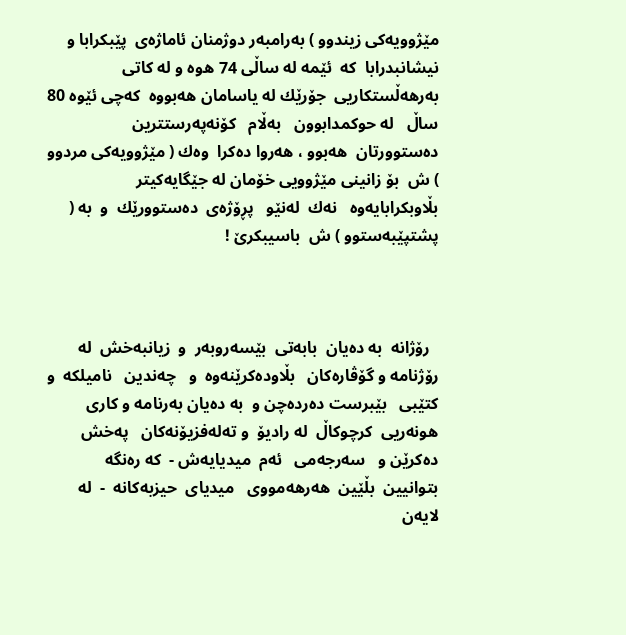مێژوویه‌كی زیندوو ) به‌رامبه‌ر دوژمنان ئاماژه‌ی  پێبكرابا و  نیشانبدرابا  كه  ئێمه له ساڵی 74 ه‌وه و له كاتی  به‌رهه‌ڵستكاریی  جۆرێك له یاسامان هه‌بووه  كه‌چی ئێوه 80 ساڵ   له حوكمدابوون   به‌ڵام   كۆنه‌په‌رستترین  ده‌ستوورتان  هه‌بوو ، هه‌روا ده‌كرا  وه‌ك ( مێژوویه‌كی مردوو ) ش  بۆ زانینی مێژوویی خۆمان له جێگایه‌كیتر  بڵاوبكرابایه‌وه   نه‌ك  له‌نێو   پڕۆژه‌ی  ده‌ستوورێك  و  به ( پشتپێبه‌ستوو ) ش  باسیبكرێ !



  رۆژانه  به ده‌یان  بابه‌تی  بێسه‌روبه‌ر  و  زیانبه‌خش  له رۆژنامه و گۆڤاره‌كان   بڵاوده‌كرێنه‌وه  و   چه‌ندین   نامیلكه  و   كتێبی   بێبرست ده‌رده‌چن و  به ده‌یان به‌رنامه و كاری هونه‌ریی  كرچوكاڵ  له رادیۆ  و ته‌له‌فزیۆنه‌كان   په‌خش ده‌كرێن و   سه‌رجه‌می   ئه‌م  میدیایه‌ش -  كه ره‌نگه  بتوانیین  بڵێین  هه‌رهه‌مووی   میدیای  حیزبه‌كانه  -  له لایه‌ن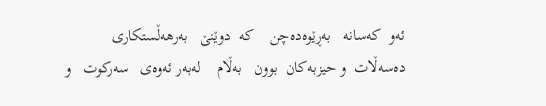ئه‌و  كه‌سانه   به‌ڕێوه‌ده‌چن    كه  دوێنێ   به‌رهه‌ڵستكاری  ده‌سه‌ڵات  و حیزبه‌كان  بوون   به‌ڵام    له‌به‌ر ئه‌وه‌ی   سه‌ركوت   و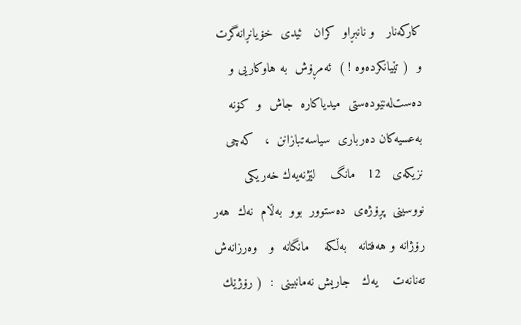كاركه‌نار   و نانبڕاو  كران   ئیدی  خۆیانڕانه‌گرت و  ( تێیانكرده‌وه ! )  ئه‌مڕۆش  به هاوكاریی و  ده‌ست‌له‌نێوده‌ستی  میدیاكاره  جاش  و  كۆنه به‌عسیه‌كان ده‌رباری  سیاسه‌تبازانن  ،   كه‌چی   نزیكه‌ی   12   مانگ    لێژنه‌یه‌ك خه‌ریكی  نووسینی  پڕۆژه‌ی  ده‌ستوور  بوو  به‌ڵام  نه‌ك  هه‌ر رۆژانه و هه‌فتانه   به‌ڵكه    مانگانه  و   وه‌رزانه‌ش   ته‌نانه‌ت    یه‌ك   جاریش نه‌مانبینی  :  ( رۆژێك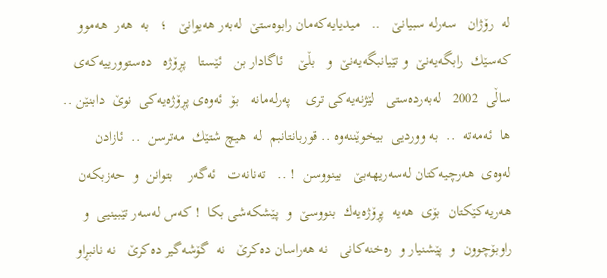له  رۆژان   سه‌رله سبیانێ   ..   میدیایه‌كه‌مان رابوه‌ستێ  له‌به‌ر‌‌ هه‌یوانێ   ؛   به  هه‌ر  هه‌موو  كه‌سێك  رابگه‌یه‌نێ  و تێیانبگه‌یه‌نێ  و   بڵێ    ئاگادار بن   ئێستا   پڕۆژه   ده‌ستوورییه‌كه‌ی ساڵی  2002   له‌به‌رده‌ستی   لێژنه‌یه‌كی تری    په‌رله‌مانه   بۆ  ئه‌وه‌ی پڕۆژه‌یه‌كی  نوێ  دابنێن ..  ها  ئه‌مه‌ته  ..  به ووردیی  بیخوێننه‌وه .. قوربانتانبم  له  هیچ شتێك  مه‌ترسن  ..  ئازادن  له‌وه‌ی  هه‌رچیه‌كتان له‌سه‌ریهه‌بێ   بینووسن  ! ..   ته‌نانه‌ت   ئه‌گه‌ر    بتوانن  و  حه‌زبكه‌ن هه‌ریه‌كێكتان  بۆی  هه‌یه  پڕۆژه‌یه‌ك  بنووسێ  و  پێشكه‌شی بكا  ! كه‌س له‌سه‌ر تێبینیی  و راوبۆچوون  و  پێشنیا‌ر و  ره‌خنه‌كانی   نه هه‌راسان ده‌كرێ   نه  گۆشه‌گیر ده‌كرێ   نه نانبڕاو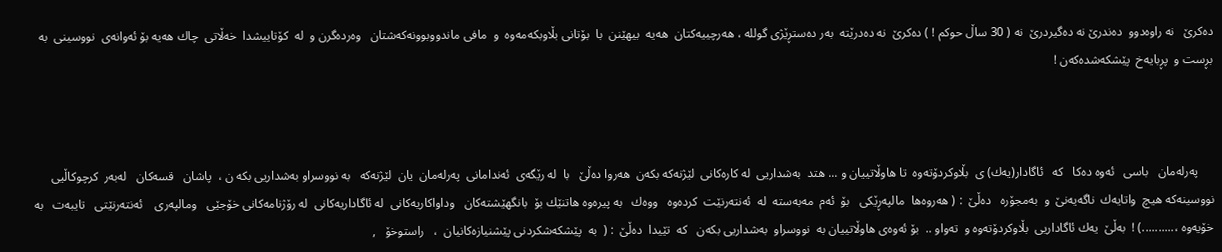ده‌كرێ   نه راوه‌دوو  ده‌ندرێ نه ده‌گیردرێ  نه ( 30 ساڵ حوكم ! ) ده‌كرێ  نه ده‌درێته  به‌ر‌ ده‌ستڕێژی گولله ، هه‌رچییه‌کتان  هه‌یه  بیهێنن  با  بۆتانی بڵاوبكه‌مه‌وه  و  مافی ماندووبوونه‌كه‌شتان   وه‌رده‌گرن و  له  كۆتاییشدا  خه‌ڵاتی  چاك هه‌یه بۆ ئه‌وانه‌ی  نووسینی  به بڕست و  پڕبایه‌خ  پێشكه‌شده‌كه‌ن !



     په‌رله‌مان   باسی   ئه‌وه ده‌كا   كه   ئاگادار(یه‌ك) ی  بڵاوكردۆته‌وه  تا هاوڵاتییان و ... هتد  به‌شداریی  له كاره‌كانی  لێژنه‌كه بكه‌ن  هه‌روا ده‌ڵێ   با  له رێگه‌ی  ئه‌ندامانی  په‌رله‌مان  یان  لێژنه‌كه   به نووسراو به‌شداریی بكه ن ،  پاشان   قسه‌كان   له‌به‌ر  كرچوكاڵیی   نووسینه‌كه هیچ  واتایه‌ك  ناگه‌یه‌نێ  و  به‌مجۆره   ده‌ڵێ  : ( هه‌روه‌ها  مالپه‌ڕێكی   بۆ  ئه‌م  مه‌به‌سته  له  ئه‌نته‌رنێت  كرده‌وه   ووه‌ك   به پیره‌وه هاتنێك بۆ  بانگهێشته‌كان   وداواكاریه‌كانی  له ئاگاداریه‌كانی  له رۆژنامه‌كانی خۆجێی   ومالپه‌ری    ئه‌نته‌رنێتی   تایبه‌ت   به خۆیه‌وه ،..........) !  به‌ڵێ  یه‌ك ئاگاداریی  بڵاوكردۆته‌وه و  ته‌واو ..  بۆ ئه‌وه‌ی هاوڵاتییان به  نووسراو  به‌شداریی بكه‌ن   كه  تێیدا  ده‌ڵێ  : (  به  پێشكه‌شكردنی پێشنیازه‌كانیان  ،   راستوخۆ   ,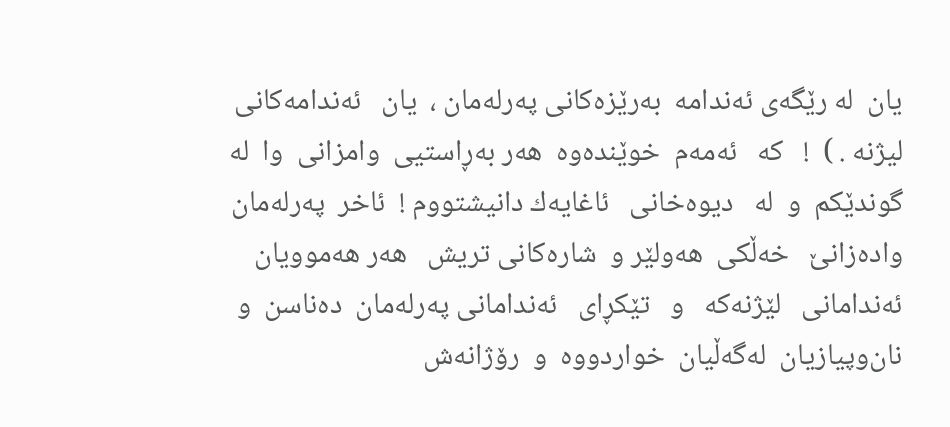یان  له رێگه‌ی ئه‌ندامه  به‌رێزه‌كانی په‌رله‌مان ،  یان   ئه‌ندامه‌كانی   لیژنه . )  !   كه   ئه‌مه‌م  خوێنده‌وه  هه‌ر به‌ڕاستیی  وامزانی  وا  له  گوندێكم  و  له   دیوه‌خانی   ئاغایه‌ك دانیشتووم !  ئاخر  په‌رله‌مان  واده‌زانێ   خه‌ڵكی  هه‌ولێر و  شاره‌كانی تریش   هه‌ر هه‌موویان   ئه‌ندامانی   لێژنه‌كه   و   تێكڕای   ئه‌ندامانی په‌رله‌مان  ده‌ناسن  و  نان‌وپیازیان  له‌گه‌ڵیان  خواردووه  و  رۆژانه‌ش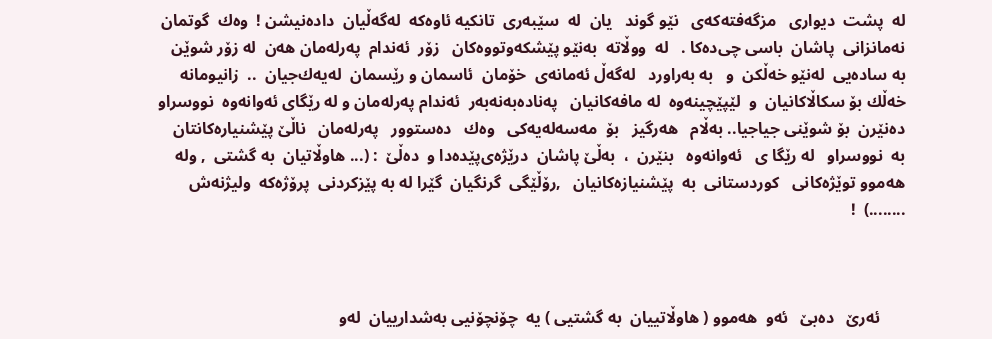له  پشت  دیواری   مزگه‌فته‌كه‌ی   نێو گوند   یان  له  سێبه‌ری  تانكیه ئاوه‌كه  له‌گه‌ڵیان  داده‌نیشن !  وه‌ك  گوتمان  نه‌مانزانی  پاشان  باسی چی‌ده‌كا .   له  ووڵاته  به‌نێو پێشكه‌وتووه‌كان   زۆر  ئه‌ندام  په‌رله‌مان هه‌ن  له زۆر شوێن   به ساده‌یی  له‌نێو خه‌ڵكن  و   به به‌راورد   له‌گه‌ڵ ئه‌مانه‌ی  خۆمان  ئاسمان و رێسمان  له‌یه‌ك‌جیان  ..  زانیومانه خه‌ڵك بۆ سكاڵاكانیان  و  لێپێچینه‌وه  له مافه‌كانیان   په‌ناده‌به‌نه‌به‌ر  ئه‌ندام په‌رله‌مان و له رێگای ئه‌وانه‌وه  نووسراو  ده‌نێرن  بۆ شوێنی جیا‌جیا.. به‌ڵام   هه‌رگیز   بۆ  مه‌سه‌له‌یه‌كی   وه‌ك   ده‌ستوور   په‌رله‌مان   ناڵێ پێشنیاره‌كانتان  به  نووسراو   له رێگا ی   ئه‌وانه‌وه   بنێرن  ،  به‌ڵێ پاشان  درێژه‌ی‌پێده‌دا و  ده‌ڵێ  : (... هاوڵاتیان  به گشتی  , وله هه‌موو توێژه‌كانی   كوردستانی  به  پێشنیازه‌كانیان   ,رۆڵێگی  گرنگیان  گێرا له به پێزكردنی  پرۆژه‌كه  ولیژنه‌ش ........)  !



      ئه‌رێ   ده‌بێ   ئه‌و  هه‌موو ( هاوڵاتییان  به گشتیی ) یه  چۆنچۆنیی به‌شدارییان  له‌و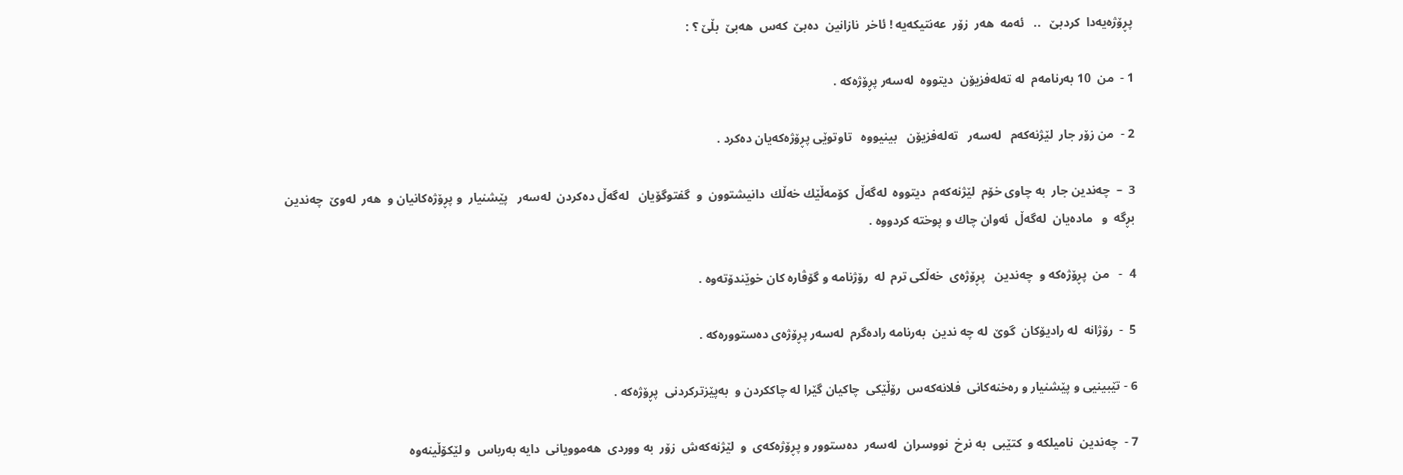پڕۆژه‌یه‌دا  كردبێ   ..   ئه‌مه  هه‌ر  زۆر  عه‌نتیكه‌یه ! ئاخر  نازانین  ده‌بێ  كه‌س  هه‌بێ  بڵێ ؟ :

1 -  من  10 به‌رنامه‌م  له ته‌له‌فزیۆن  دیتووه  له‌سه‌ر پڕۆژه‌كه .

2 -  من زۆر جار  لێژنه‌كه‌م   له‌سه‌ر   ته‌له‌فزیۆن   بینیووه   تاوتوێی پڕۆژه‌كه‌یان ده‌كرد .

3  –  چه‌ندین جار  به چاوی خۆم  لێژنه‌كه‌م  دیتووه  له‌گه‌ڵ  كۆمه‌ڵێك خه‌ڵك  دانیشتوون  و  گفتوگۆیان   له‌گه‌ڵ ده‌كردن  له‌سه‌ر   پێشنیار  و پڕۆژه‌كانیان و  هه‌ر  له‌وێ  چه‌ندین   بڕگه  و   ماده‌یان  له‌گه‌ڵ  ئه‌وان چاك‌ و‌ پوخته كردووه .

4  -   من  پڕۆژه‌كه و  چه‌ندین   پڕۆژه‌ی  خه‌ڵكی ترم  له  رۆژنامه و گۆڤاره كان خوێندۆته‌وه .

5  -  رۆژانه  له رادیۆكان  گوێ  له چه ندین  به‌رنامه راده‌گرم  له‌سه‌ر پڕۆژه‌ی ده‌ستووره‌كه .

6 - تێبینیی و پێشنیار و ره‌خنه‌كانی  فلانه‌كه‌س  رۆڵێكی  چاكیان گێرا له چاككردن و  به‌پێزتركردنی  پڕۆژه‌كه .

7 -  چه‌ندین  نامیلكه و  كتێبی  به نرخ  نووسران  له‌سه‌ر  ده‌ستوور و پڕۆژه‌كه‌ی  و  لێژنه‌كه‌ش  زۆر  به ووردی  هه‌موویانی  دایه‌ به‌ر‌باس  و لێكۆڵینه‌وه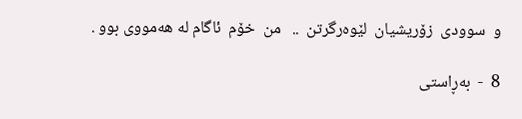و  سوودی  زۆریشیان  لێوه‌رگرتن  ..   من  خۆم  ئاگام له هه‌مووی بوو .

8  -  به‌ڕاستی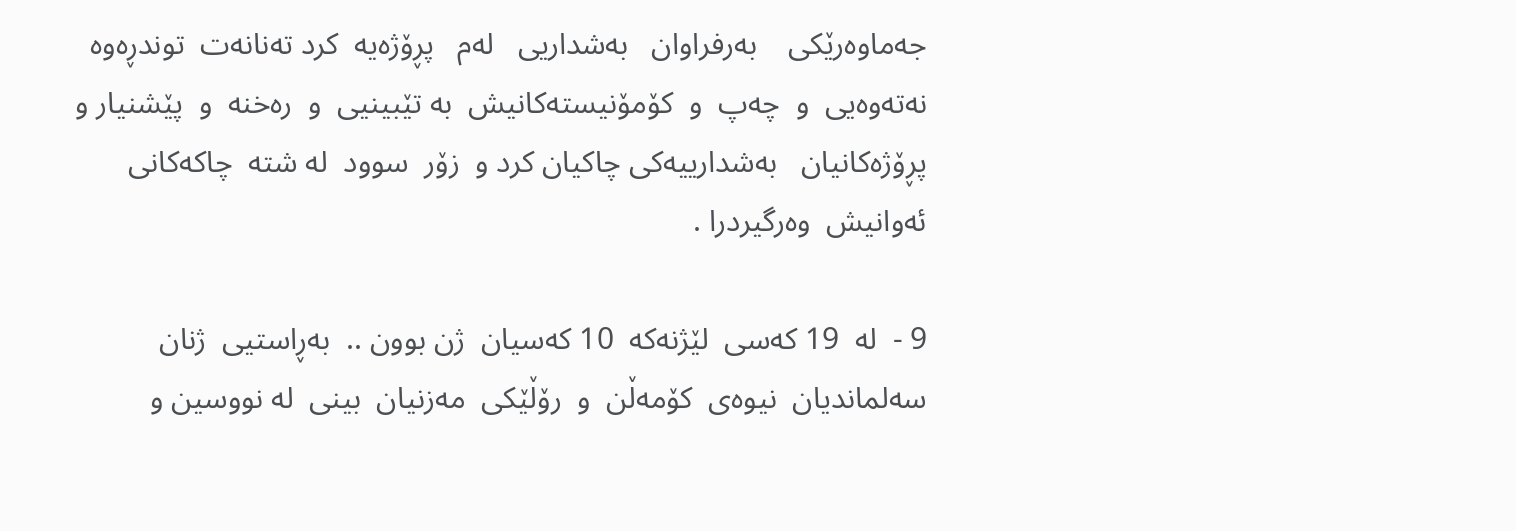جه‌ماوه‌رێكی    به‌رفراوان   به‌شداریی   له‌م   پڕۆژه‌یه  كرد ته‌نانه‌ت  توندڕه‌وه  نه‌ته‌وه‌یی  و  چه‌پ  و  كۆمۆنیسته‌كانیش  به تێبینیی  و  ره‌خنه  و  پێشنیار و  پڕۆژه‌كانیان   به‌شدارییه‌كی چاكیان كرد و  زۆر  سوود  له شته  چاكه‌كانی  ئه‌وانیش  وه‌رگیردرا .

9 -  له  19 كه‌سی  لێژنه‌كه  10 كه‌سیان  ژن بوون ..  به‌ڕاستیی  ژنان سه‌لماندیان  نیوه‌ی  كۆمه‌ڵن  و  رۆڵێكی  مه‌زنیان  بینی  له نووسین و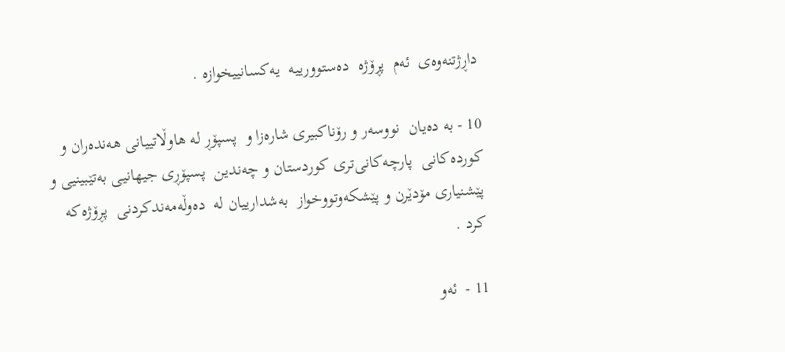داڕژتنه‌وه‌ی  ئه‌م  پڕۆژه  ده‌ستوورییه  یه‌كسانییخوازه .

10 - به ده‌یان  نووسه‌ر و رۆناكبیری شاره‌زا و  پسپۆڕ له هاوڵاتییانی هه‌نده‌ران و  كورده‌كانی  پارچه‌كانی‌تری كوردستان و چه‌ندین  پسپۆڕی جیهانیی به‌تێبینیی‌ و  پێشنیاری مۆدێرن و پێشكه‌وتووخواز  به‌شدارییان له  ده‌وڵه‌مه‌ندكردنی  پڕۆژه‌كه كرد .

11 -  ئه‌و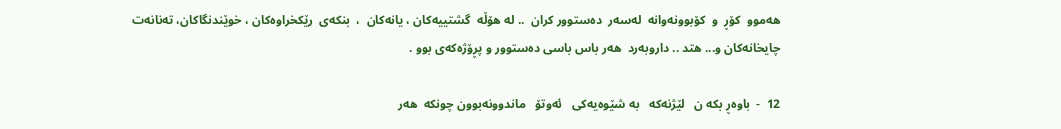هه‌موو  كۆڕ  و  كۆبوونه‌وانه  له‌سه‌ر  ده‌ستوور كران  .. له هۆڵه  گشتییه‌كان ، یانه‌كان  ،  بنكه‌ی  رێكخراوه‌كان ، خوێندنگاكان، ته‌نانه‌ت چایخانه‌كان و... هتد .. داروبه‌رد  هه‌ر باس باسی ده‌ستوور و پڕۆژه‌كه‌ی بوو .

12  -  باوه‌ڕ بكه ن   لێژنه‌كه   به شێوه‌یه‌كی   ئه‌وتۆ   ماندوونه‌بوون چونكه  هه‌ر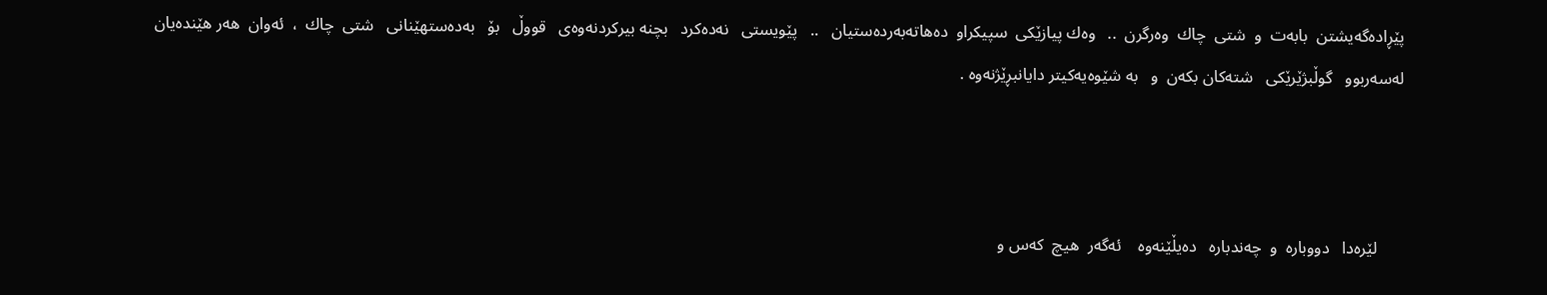پێڕاده‌گه‌یشتن  بابه‌ت  و  شتی  چاك  وه‌رگرن  ..   وه‌ك پیازێكی  سپیكراو  ده‌هاته‌به‌رده‌ستیان   ..   پێویستی   نه‌ده‌كرد   بچنه بیركردنه‌وه‌ی   قووڵ   بۆ   به‌ده‌ستهێنانی   شتی  چاك  ،  ئه‌وان  هه‌ر هێنده‌یان  له‌سه‌ربوو   گوڵبژێرێكی   شته‌كان بكه‌ن  و   به شێوه‌یه‌كیتر دایانبڕێژنه‌وه .



      لێره‌دا   دووباره  و  چه‌ندباره   ده‌یڵێنه‌وه    ئه‌گه‌ر  هیچ  كه‌س و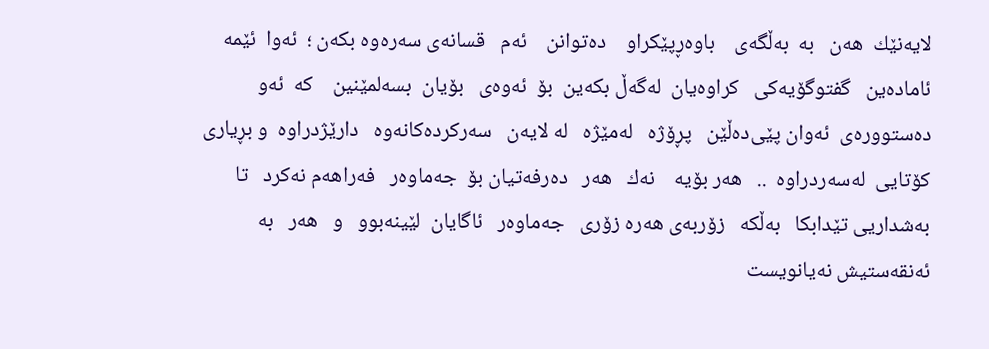لایه‌نێك  هه‌ن   به  به‌ڵگه‌ی    باوه‌ڕپێكراو    ده‌توانن    ئه‌م   قسانه‌ی سه‌ره‌وه بكه‌ن ؛  ئه‌وا  ئێمه  ئاماده‌ین   گفتوگۆیه‌كی   كراوه‌یان  له‌گه‌ڵ بكه‌ین  بۆ  ئه‌وه‌ی   بۆیان  بسه‌لمێنین    كه  ئه‌و   ده‌ستووره‌ی  ئه‌وان پێی‌ده‌ڵێن   پڕۆژه   له‌مێژه   له لایه‌ن   سه‌ركرده‌كانه‌وه   دارێژدراوه  و بڕیاری  كۆتایی  له‌سه‌ردراوه  ..   هه‌ر بۆیه    نه‌ك   هه‌ر   ده‌رفه‌تیان بۆ  جه‌ماوه‌ر   فه‌راهه‌م نه‌كرد   تا  به‌شداریی تێدابكا   به‌ڵكه   زۆربه‌ی هه‌ره‌ زۆری   جه‌ماوه‌ر   ئاگایان  لێینه‌بوو   و   هه‌ر   به  ئه‌نقه‌ستیش نه‌یانویست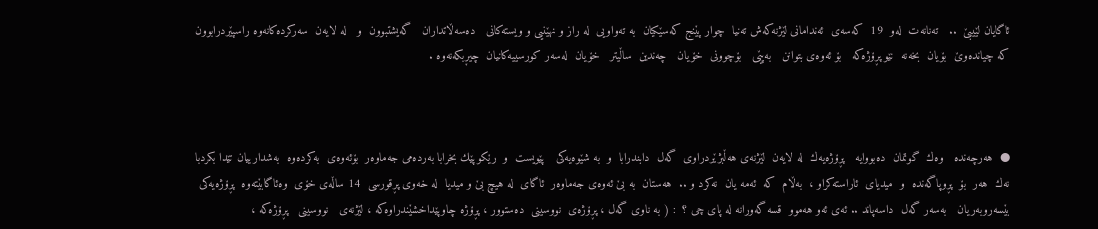ئاگایان لێیبێ  ..   ته‌نانه‌ت  له‌و  19  كه‌سه‌ی  ئه‌ندامانی لێژنه‌كه‌ش ته‌نیا  چوار پێنج كه‌سێكیان  به ته‌واویی  له راز و نهێنیی و ویسته‌كانی   ده‌سه‌ڵاتداران   گه‌یشتبوون  و   له لایه‌ن  سه‌ركرده‌كانه‌وه راسپێردرابوون  كه چیانده‌وێ  بۆیان  بخه‌نه  نێو پڕۆژه‌كه   بۆ ئه‌وه‌ی بتوانن   به‌پێی   بۆچوونی  خۆیان   چه‌ندین  ساڵیتر   خۆیان  له‌سه‌ر كورسییه‌كانیان  چیڕبكه‌نه‌وه .



●  هه‌رچه‌نده   وه‌ك  گوتمان  ده‌بووایه   پڕۆژه‌یه‌ك  له لایه‌ن  لێژنه‌ی هه‌ڵبژێردراوی  گه‌ل  دابندرابا  و  به شێوه‌یه‌كی   پێویست  و  رێكوپێك بخرابا به‌رده‌می جه‌ماوه‌ر  بۆئه‌وه‌ی  به‌كرده‌وه  به‌شدارییان تێدا بكردبا نه‌ك  هه‌ر  بۆ  پڕوپاگه‌نده  و  میدیای  ئاراسته‌كراو ،  به‌ڵام  كه  ئه‌مه یان  نه‌كرد و ..  هه‌ستان  به بێ ئه‌وه‌ی جه‌ماوه‌ر  ئاگای  له هیچ بێ و میدیا  له خه‌وی پڕقورسی  14 ساڵه‌ی خۆی  وه‌ئاگابێته‌وه  پڕۆژه‌یه‌كی بێسه‌روبه‌ریان   به‌سه‌ر گه‌ل  داسه‌پاند .. ئه‌ی ئه‌و هه‌موو  قسه گه‌ورانه له پای چی ؟  : ( به ناوی گه‌ل ، پڕۆژه‌ی  نووسینی  ده‌ستوور ، پڕۆژه چاوپێداخشێندراوه‌كه ، لێژنه‌ی   نووسینی   پڕۆژه‌كه ،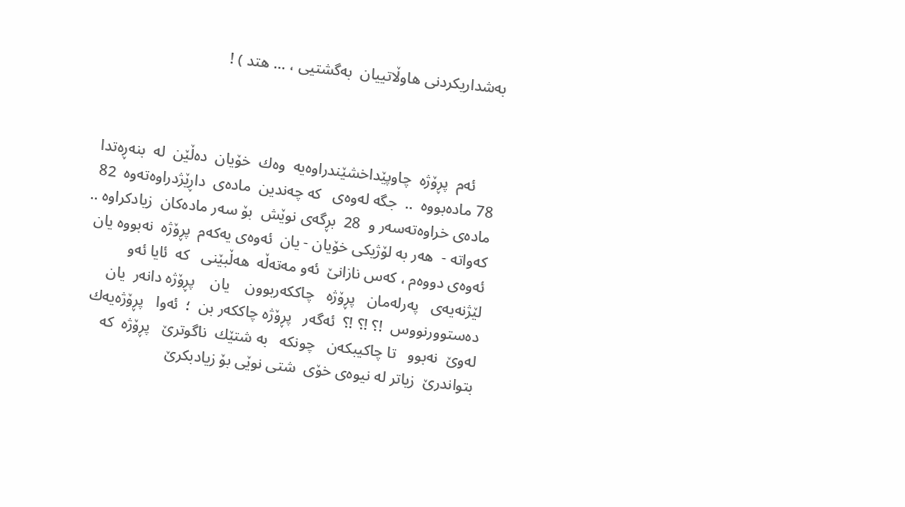به‌شداریكردنی هاوڵاتییان  به‌گشتیی ، ... هتد ) !



     ئه‌م  پڕۆژه  چاوپێداخشێندراوه‌یه  وه‌ك  خۆیان  ده‌ڵێن  له  بنه‌ڕه‌تدا 78 ماده‌بووه  ..  جگه له‌وه‌ی   كه چه‌ندین  ماده‌ی  داڕێژدراوه‌ته‌وه  82 ماده‌ی خراوه‌ته‌سه‌ر و  28  بڕگه‌ی نوێش  بۆ سه‌ر ماده‌كان  زیادكراوه .. كه‌واته -  هه‌ر به لۆژیكی خۆیان - یان  ئه‌وه‌ی یه‌كه‌م  پڕۆژه  نه‌بووه یان  ئه‌وه‌ی دووه‌م ، كه‌س نازانێ  ئه‌و مه‌ته‌ڵه  هه‌ڵبێنی   كه  ئایا ئه‌و لێژنه‌یه‌ی   په‌رله‌مان   پڕۆژه   چاككه‌ربوون    یان    پڕۆژه دانه‌ر  یان ده‌ستوورنووس  !؟ !؟ !؟  ئه‌گه‌ر   پڕۆژه چاككه‌ر بن  ؛  ئه‌وا   پڕۆژه‌یه‌ك له‌وێ  نه‌بوو   تا چاكیبكه‌ن   چونكه   به‌ شتێك  ناگوترێ   پڕۆژه  كه بتواندرێ  زیاتر له نیوه‌ی خۆی  شتی نوێی بۆ زیادبكرێ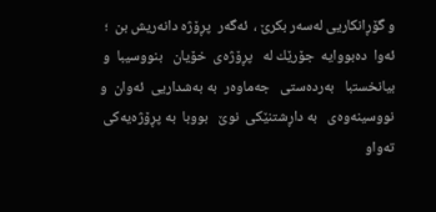و گۆڕانكاریی له‌سه‌ر بكرێ ،  ئه‌گه‌ر  پڕۆژه دانه‌ریش بن  ؛   ئه‌وا  ده‌بووایه  جۆرێك له   پڕۆژه‌ی  خۆیان   بنووسیبا  و  بیانخستبا   به‌رده‌ستی   جه‌ماوه‌ر  به به‌شداریی  ئه‌وان  و  نووسینه‌وه‌ی   به داڕشتنێكی  نوێ   بووبا  به پڕۆژه‌یه‌كی   ته‌واو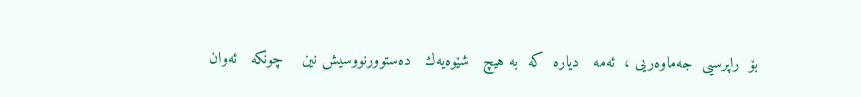بۆ  راپرسیی  جه‌ماوه‌ریی ،  ئه‌مه   دیاره  كه  به هیچ   شێوه‌یه‌ك   ده‌ستوورنووسیش نین    چونكه   ئه‌وان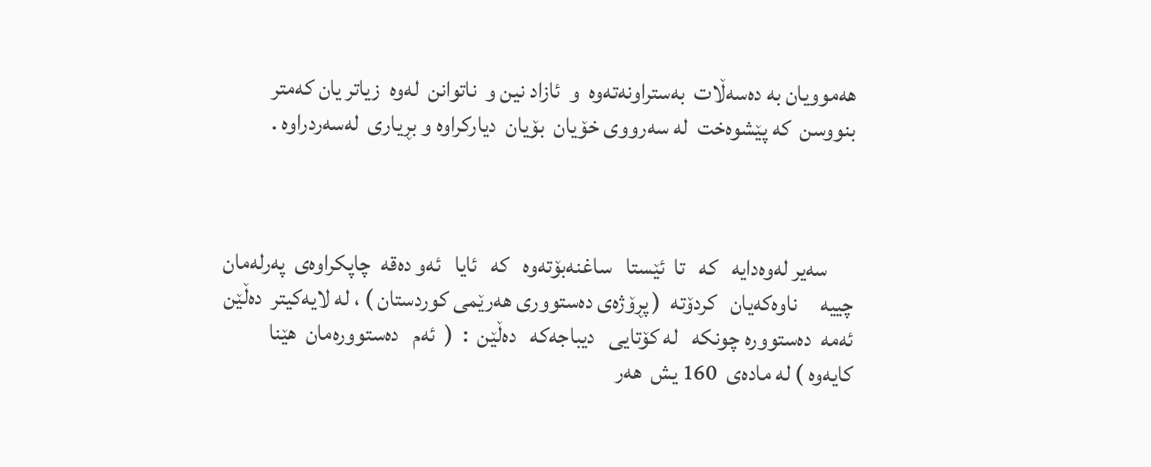هه‌موویان به ده‌سه‌ڵات  به‌ستراونه‌ته‌وه  و  ئازاد نین و  ناتوانن  له‌وه  زیاتر یان كه‌متر بنووسن  كه پێشوه‌خت  له سه‌رووی خۆیان  بۆیان  دیاركراوه و بڕیاری  له‌سه‌ردراوه .



      سه‌یر له‌وه‌دایه   كه   تا  ئێستا   ساغنه‌بۆته‌وه   كه   ئایا   ئه‌و ده‌قه  چاپكراوه‌ی  په‌رله‌مان  چییه     ناوه‌كه‌یان   كردۆته  ( پڕۆژه‌ی ده‌ستووری هه‌رێمی كوردستان ) ، له لایه‌كیتر  ده‌ڵێن   ئه‌مه  ده‌ستووره چونكه   له كۆتایی   دیباجه‌كه   ده‌ڵێن  :  (  ئه‌م   ده‌ستووره‌مان  هێنا كایه‌وه ) له ماده‌ی  160 یش  هه‌ر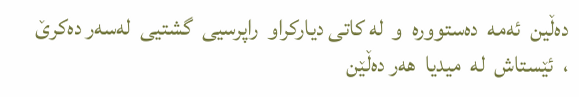ده‌ڵین  ئه‌مه  ده‌ستووره  و  له كاتی دیاركراو  راپرسیی  گشتیی  له‌سه‌ر ده‌كرێ ،  ئێستاش  له  میدیا  هه‌ر ده‌ڵێن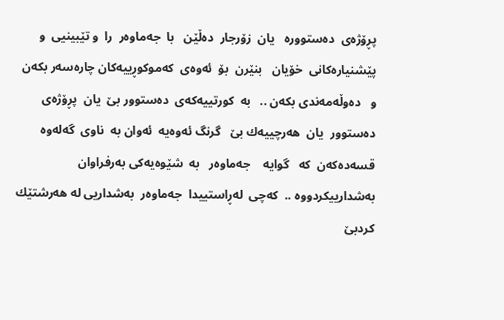پڕۆژه‌ی  ده‌ستووره   یان  زۆرجار  ده‌ڵێن   با  جه‌ماوه‌ر  را  و تێبینیی  و  پێشنیاره‌كانی  خۆیان   بنێرن  بۆ  ئه‌وه‌ی  كه‌موكوڕییه‌كان چاره‌سه‌ر بكه‌ن  و   ده‌وڵه‌مه‌ندی بكه‌ن ..   به  كورتییه‌كه‌ی  ده‌ستوور بێ  یان  پڕۆژه‌ی  ده‌ستوور  یان  هه‌رچییه‌ك بێ   گرنگ ئه‌وه‌یه  ئه‌وان به  ناوی  گه‌له‌وه   قسه‌ده‌كه‌ن  كه   گوایه    جه‌ماوه‌ر   به  شێوه‌یه‌كی به‌رفراوان  به‌شدارییكردووه ..  كه‌چی  له‌ڕاستییدا  جه‌ماوه‌ر  به‌شداریی له هه‌رشتێك كردبێ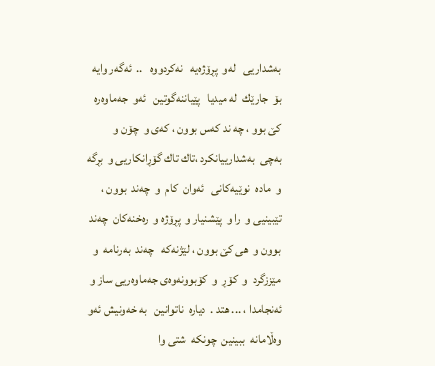به‌شداریی   له‌و  پڕۆژه‌یه   نه‌كردووه   ..  ئه‌گه‌ر وایه  بۆ  جارێك  له میدیا   پێیاننه‌گوتین   ئه‌و  جه‌ماوه‌ره  كێ بوو ، چه ند كه‌س بوون ، كه‌ی و  چۆن و  به‌چی  به‌شدارییانكرد ،تاك تاك گۆڕانكاریی و  بڕگه و  ماده  نوێیه‌كانی   ئه‌وان  كام  و  چه‌ند  بوون ، تێبینیی و  را و  پێشنیار و  پڕۆژه و  ره‌خنه‌كان  چه‌ند بوون و  هی كێ بوون ، لێژنه‌كه   چه‌ند  به‌رنامه  و  مێززگرد  و  كۆڕ  و  كۆبوونه‌وه‌ی جه‌ماوه‌ریی ساز و ئه‌نجامدا ، ... هتد .  دیاره  ناتوانین   به خه‌ونیش ئه‌و وه‌ڵامانه  ببینین  چونكه  شتی وا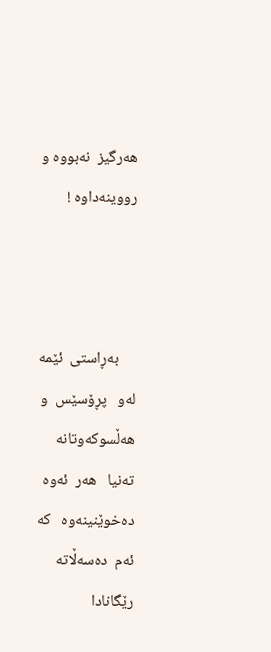هه‌رگیز  نه‌بووه و  رووینه‌داوه !



     به‌ڕاستی  ئێمه  له‌و   پڕۆسێس  و  هه‌ڵسوكه‌وتانه   ته‌نیا   هه‌ر  ئه‌وه ده‌خوێنینه‌وه   كه  ئه‌م  ده‌سه‌ڵاته  رێگانادا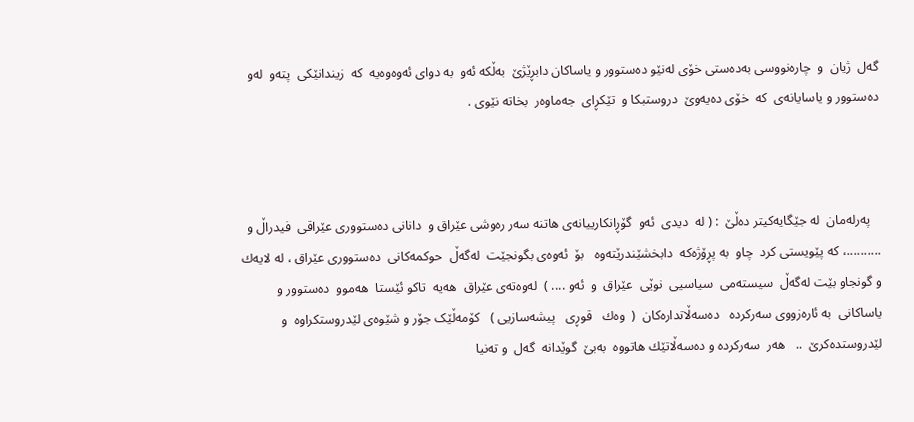گه‌ل  ژیان  و  چاره‌نووسی به‌ده‌ستی خۆی له‌نێو ده‌ستوور و یاساكان دابڕێژێ  به‌ڵكه ئه‌و  به دوای ئه‌وه‌وه‌یه  كه  زیندانێكی  پته‌و  له‌و  ده‌ستوور و یاسایانه‌ی  كه  خۆی ده‌یه‌وێ  دروستبكا و  تێكڕای  جه‌ماوه‌ر  بخاته نێوی .



   په‌رله‌مان  له جێگایه‌كیتر ده‌ڵێ  : ( له  دیدی  ئه‌و  گۆڕانكارییانه‌ی هاتنه سه‌ر ره‌وشی عێراق و  دانانی ده‌ستووری عێراقی  فیدراڵ و ..........، كه پێویستی كرد  چاو  به پڕۆژه‌كه  دابخشێندرێته‌وه   بۆ  ئه‌وه‌ی بگونجێت  له‌گه‌ڵ  حوكمه‌كانی  ده‌ستووری عێراق ، له لایه‌ك و گونجاو بێت له‌گه‌ڵ  سیسته‌می  سیاسیی  نوێی  عێراق  و  ئه‌و .... )  له‌وه‌ته‌ی عێراق  هه‌یه  تاكو ئێستا  هه‌موو  ده‌ستوور و  یاساكانی  به ئاره‌زووی سه‌ركرده   ده‌سه‌ڵاتداره‌كان  (  وه‌ك   قوڕی   پیشه‌سازیی )   كۆمه‌ڵێک جۆر و شێوه‌ی لێدروستكراوه  و  لێدروستده‌كرێ  ..   هه‌ر  سه‌ركرده و ده‌سه‌ڵاتێك هاتووه  به‌بێ  گوێدانه  گه‌ل  و ته‌نیا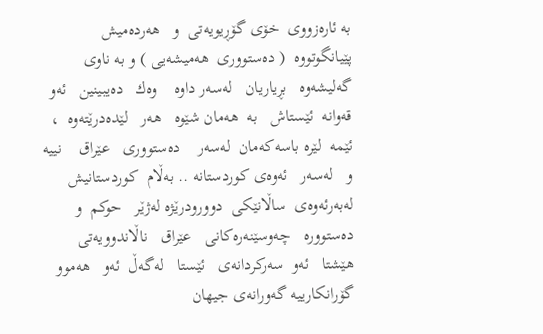به ئاره‌زووی  خۆی گۆڕیویه‌تی  و   هه‌رده‌میش   پێیانگوتووه  ( ده‌ستووری  هه‌میشه‌یی ) و به ناوی   گه‌لیشه‌وه   بڕیاریان   له‌سه‌ر داوه    وه‌ك   ده‌یبینین   ئه‌و قه‌وانه  ئێستاش   به  هه‌مان شێوه   هه‌ر   لێده‌درێته‌وه  ،  ئێمه  لێره باسه‌كه‌مان  له‌سه‌ر    ده‌ستووری   عێراق    نییه   و   له‌سه‌ر   ئه‌وه‌ی كوردستانه .. به‌ڵام  كوردستانیش  له‌به‌رئه‌وه‌ی  ساڵانێكی  دوورودرێژه له‌ژێر   حوكم  و  ده‌ستووره   چه‌وسێنه‌ره‌کانی   عێراق   ناڵاندوویه‌تی  هێشتا   ئه‌و  سه‌ركردانه‌ی   ئێستا   له‌گه‌ڵ  ئه‌و   هه‌موو   گۆرانكارییه گه‌ورانه‌ی جیهان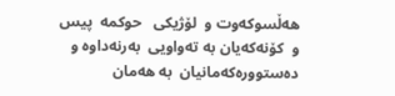هه‌ڵسوكه‌وت و  لۆژیكی   حوكمه  پیس  و  كۆنه‌که‌یان به ته‌واویی  به‌رنه‌داوه و  ده‌ستووره‌كه‌مانیان  به هه‌مان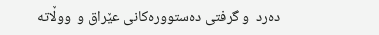ده‌رد  و گرفتی ده‌ستووره‌كانی عێراق و  ووڵاته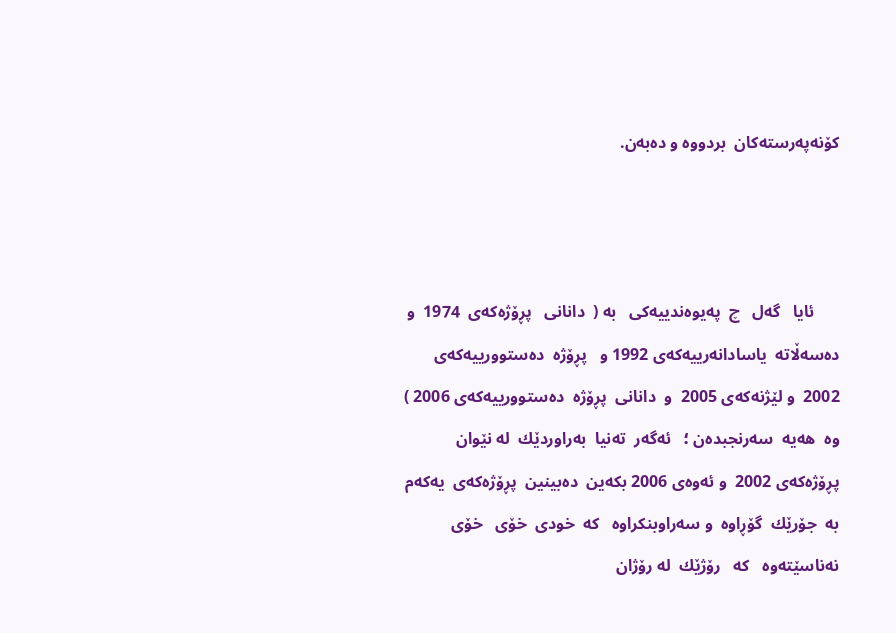کۆنه‌په‌رسته‌کان  بردووه و ده‌به‌ن.



      ئایا   گه‌ل   چ  په‌یوه‌ندییه‌كی   به (  دانانی   پڕۆژه‌كه‌ی  1974  و ده‌سه‌ڵاته  یاسادانه‌رییه‌كه‌ی 1992 و   پڕۆژه  ده‌ستوورییه‌كه‌ی  2002  و لێژنه‌كه‌ی 2005  و  دانانی  پڕۆژه  ده‌ستوورییه‌كه‌ی 2006 ) وه  هه‌یه  سه‌رنجبده‌ن ؛   ئه‌گه‌ر  ته‌نیا  به‌راوردێك  له نێوان  پڕۆژه‌كه‌ی 2002  و ئه‌وه‌ی 2006 بكه‌ین  ده‌بینین  پڕۆژه‌كه‌ی  یه‌كه‌م  به  جۆرێك  گۆڕاوه  و سه‌راوبنكراوه   كه  خودی  خۆی   خۆی  نه‌ناسێته‌وه   كه   رۆژێك  له رۆژان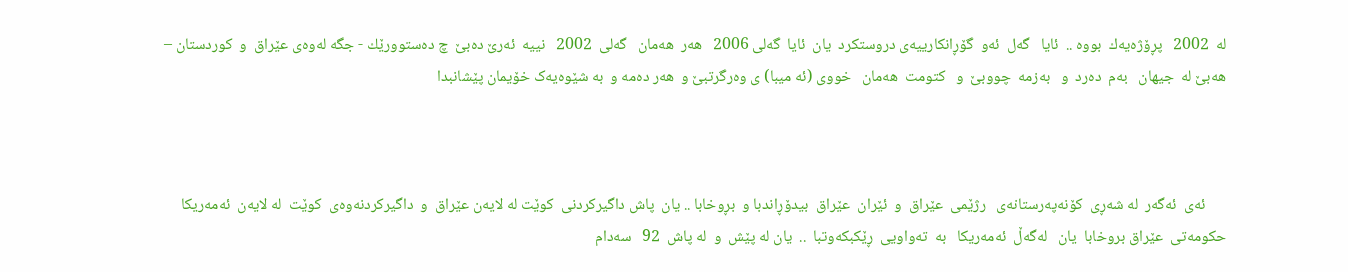له  2002   پڕۆژه‌یه‌ك  بووه ..  ئایا   گه‌ل  ئه‌و  گۆڕانكارییه‌ی دروستكرد  یان  ئایا  گه‌لی 2006   هه‌ر  هه‌مان   گه‌لی  2002   نییه  ئه‌رێ ده‌بێ  چ ده‌ستوورێك - جگه له‌وه‌ی عێراق  و  كوردستان – هه‌بێ له  جیهان   به‌م  ده‌رد  و   به‌زمه  چووبێ  و   كتومت  هه‌مان   خووی (ئه میبا) ی وه‌رگرتبێ و  هه‌ر ده‌مه و  به شێوه‌یه‌ک خۆیمان پێشانبدا



      ئه‌ی  ئه‌گه‌ر  له شه‌ڕی  كۆنه‌په‌رستانه‌ی   رژێمی  عێراق  و  ئێران  عێراق  بیدۆڕاندبا و  بڕوخابا .. یان  پاش داگیركردنی  كوێت له لایه‌ن عێراق  و  داگیركردنه‌وه‌ی  كوێت  له لایه‌ن  ئه‌مه‌ریكا  حكومه‌تی  عێراق بروخابا  یان   له‌گه‌ڵ  ئه‌مه‌ریكا   به  ته‌واویی  ڕێكبكه‌وتبا  ..  یان له پێش  و  له‌ پاش  92   سه‌دام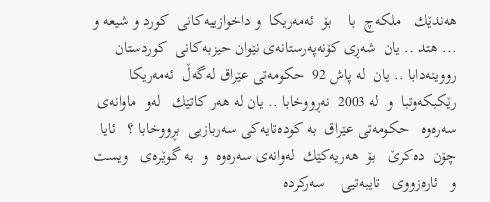هه‌ندێك   ملكه‌چ  با    بۆ  ئه‌مه‌ریكا  و داخوازییه‌كانی  كورد و شیعه و ... هتد .. یان  شه‌ڕی كۆنه‌په‌رستانه‌ی نێوان حیزبه‌كانی  كوردستان  رووینه‌دابا .. یان  له پاش 92  حكومه‌تی عێراق له‌گه‌ڵ  ئه‌مه‌ریكا  رێكبكه‌وتبا  و  له 2003  نه‌ڕووخابا .. یان له هه‌ر كاتێك   له‌و  ماوانه‌ی  سه‌ره‌وه   حكومه‌تی عێراق  به كوده‌تایه‌كی سه‌ربازیی  بڕووخابا ؟   ئایا   چۆن  ده‌كرێ   بۆ  هه‌ریه‌كێك  له‌وانه‌ی سه‌ره‌وه  و  به گوێره‌ی   ویست   و   ئاره‌زووی   تایبه‌تیی    سه‌ركرده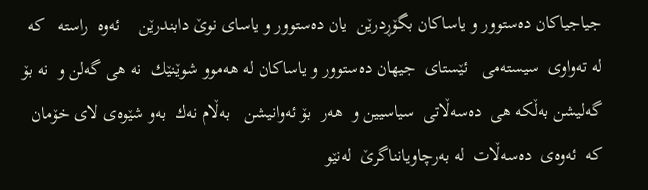جیاجیاكان ده‌ستوور و یاساكان بگۆڕدرێن  یان ده‌ستوور و یاسای نوێ دابندرێن    ئه‌وه  راسته   كه له ته‌واوی  سیسته‌می   ئێستای  جیهان ده‌ستوور و یاساكان له هه‌موو شوێنێك  نه هی گه‌لن و  نه بۆ گه‌لیشن به‌ڵكه هی  ده‌سه‌ڵاتی  سیاسیین و  هه‌ر  بۆ ئه‌وانیشن   به‌ڵام نه‌ك  به‌و شێوه‌ی لای خۆمان  كه  ئه‌وه‌ی  ده‌سه‌ڵات  له به‌رچاویانناگرێ  له‌نێو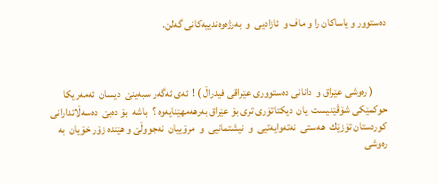ده‌ستوور و یاساکان را و ماف و  ئازادیی  و  به‌‌رژه‌وه‌ندییه‌کانی گه‌لن.



      ( ره‌وشی عێراق و  دانانی ده‌ستووری عێراقی فیدراڵ ) !  ئه‌ی ئه‌گه‌ر سبه‌ینێ  دیسان  ئه‌مه‌ریكا  حوكمێكی شۆڤێنیست  یان  دیكتاتۆری تری بۆ عێراق به‌رهه‌مهێنایه‌وه ؟  باشه  بۆ ده‌بێ  ده‌سه‌ڵاتدارانی  كوردستان تۆزێك  هه‌ستی  نه‌ته‌وایه‌تیی  و  نیشتمانیی  و  مرۆییان  نه‌جووڵێ و هێنده زۆر خۆیان  به  ره‌وشی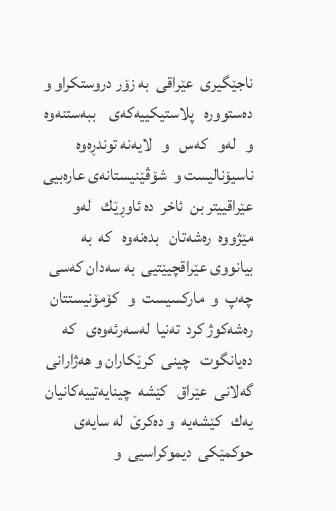ناجێگیری  عێراقی  به زۆر دروستكراو و ده‌ستووره   پلاستیكییه‌كه‌ی    ببه‌ستنه‌وه   و   له‌و   كه‌س   و   لایه‌نه توندڕه‌وه   ناسیۆنالیست و  شۆڤێنیستانه‌ی عاره‌بیی  عێراقییتر بن  ئاخر  ده ئاوڕێك   له‌و  مێژووه  ره‌شه‌تان   بده‌نه‌وه   كه  به بیانووی عێراقچیێتیی  به سه‌دان كه‌سی  چه‌پ  و  ماركسیست  و   كۆمۆنیستتان ره‌شه‌كوژ كرد  ته‌نیا  له‌سه‌رئه‌وه‌ی   كه  ده‌یانگوت   چینی  كرێكاران و هه‌ژارانی  گه‌لانی  عێراق   كێشه  چینایه‌تییه‌كانیان   یه‌ك   كێشه‌یه  و ده‌كرێ  له سایه‌ی حوكمێكی  دیموكراسیی  و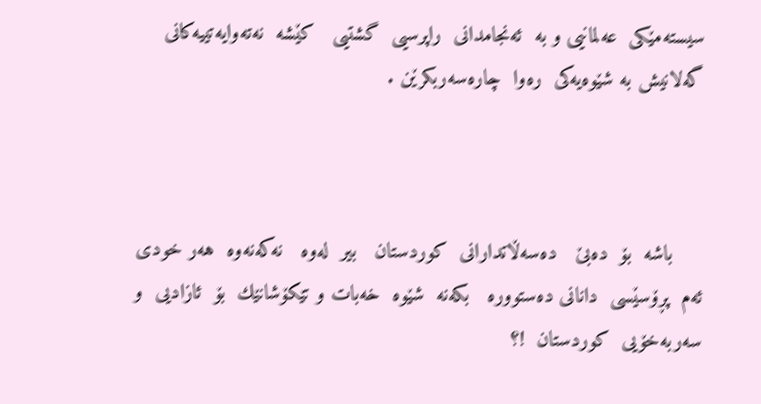سیسته‌مێكی  عه‌لمانیی و به  ئه‌نجامدانی  راپرسیی  گشتیی   كێشه  نه‌ته‌وایه‌تییه‌كانی  گه‌لانیش به شێوه‌یه‌كی  ره‌وا  چاره‌سه‌ربكرێن .



     باشه  بۆ  ده‌بێ   ده‌سه‌ڵاتدارانی  كوردستان   بیر  له‌وه   نه‌كه‌نه‌وه  هه‌ر خودی  ئه‌م  پڕۆسێسی  دانانی ده‌ستووره   بكه‌نه  شێوه  خه‌بات و تێكۆشانێك  بۆ  ئازادیی  و  سه‌ربه‌خۆیی  كوردستان  !؟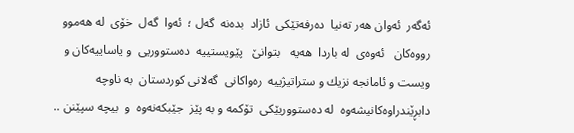ئه‌گه‌ر  ئه‌وان هه‌ر ته‌نیا  ده‌رفه‌تێكی  ئازاد  بده‌نه  گه‌ل ؛  ئه‌وا  گه‌ل  خۆی  له هه‌موو رووه‌كان   ئه‌وه‌ی  له باردا  هه‌یه   بتوانێ   پێویستییه  ده‌ستووریی  و یاساییه‌كان و  ویست و ئامانجه نزیك و ستراتیژییه  ره‌واكانی  گه‌لانی كوردستان  به ناوچه  دابڕێندراوه‌كانیشه‌وه  له ده‌ستووریێكی  تۆكمه و به پێز  جێبكه‌نه‌وه  و  بیچه سپێنن ..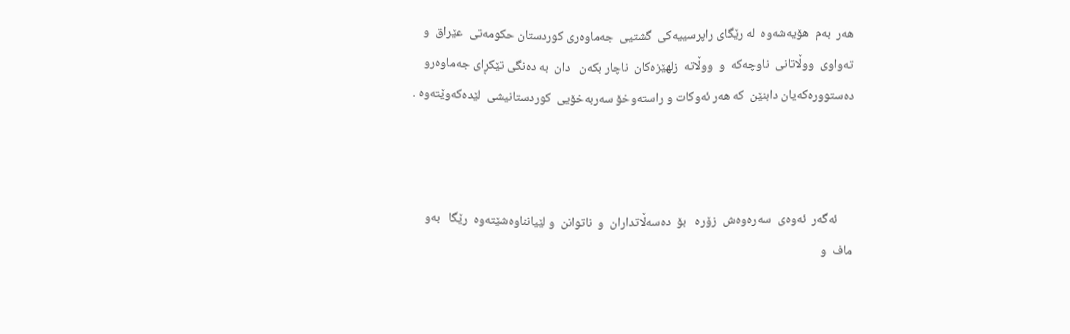هه‌ر  به‌م  هۆیه‌شه‌وه  له رێگای راپرسییه‌كی  گشتیی  جه‌ماوه‌ری كوردستان حكومه‌تی  عێراق  و ته‌واوی  ووڵاتانی  ناوچه‌كه  و  ووڵاته  زلهێزه‌كان  ناچار بكه‌ن   دان  به ده‌نگی تێكڕای جه‌ماوه‌رو ده‌ستووره‌كه‌یان دابنێن  كه‌ هه‌ر ئه‌وكات و راسته‌وخۆ سه‌ربه‌خۆیی  كوردستانیشی  لێده‌كه‌وێته‌وه .



     ئه‌گه‌ر  ئه‌وه‌ی  سه‌ره‌وه‌ش  زۆره   بۆ  ده‌سه‌ڵاتداران  و  ناتوانن  و لێیانناوه‌شێته‌وه  رێگا   به‌و  ماف  و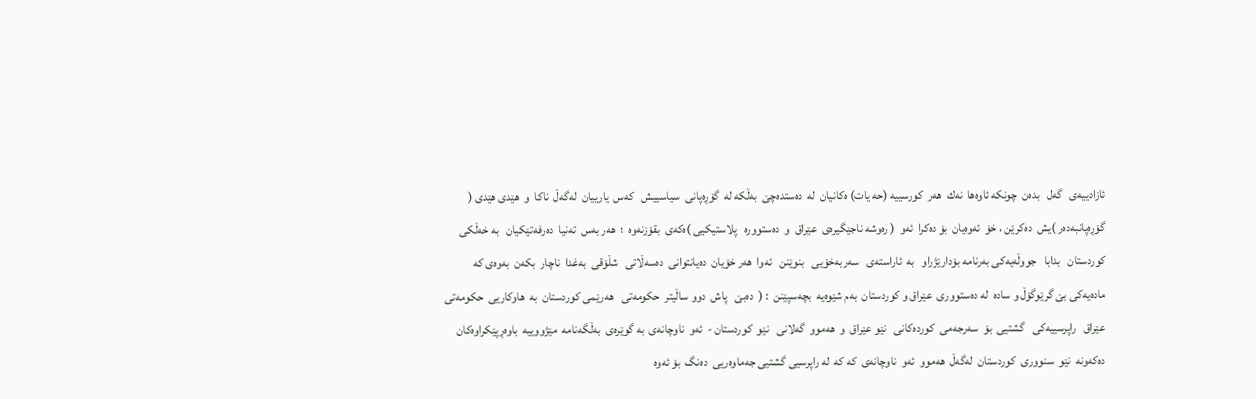ئازادییه‌ی   گه‌ل   بده‌ن  چونكه ئاوه‌ها  نه‌ك  هه‌ر  كورسییه (حه یات) ه‌كانیان  له  ده‌ستده‌چێ  به‌ڵكه له  گۆڕه‌پانی  سیاسییش   كه‌س  یارییان  له‌گه‌ڵ  ناكا  و  هێدی هێدی ( گۆڕه‌پانبه‌ده‌ر )یش  ده‌كرێن ، خۆ  ئه‌وه‌یان  بۆ ده‌كرا  ئه‌و  ( ره‌وشه ناجێگیره‌ی  عێراق  و  ده‌ستووره   پلاستیكیی )ه‌كه‌ی  بقۆزنه‌وه  ؛  هه‌ر به‌س  ته‌نیا  ده‌رفه‌تێكیان   به خه‌ڵكی  كوردستان   بدابا   جووڵه‌یه‌كی به‌رنامه بۆدارێژراو   به  ئاراسته‌ی   سه‌ربه‌خۆیی   بنوێنن   ئه‌وا  هه‌ر خۆیان  ده‌یانتوانی  ده‌سه‌ڵاتی   شڵۆقی  به‌غدا  ناچار  بكه‌ن  به‌وه‌ی كه ماده‌یه‌كی بێ گرێوگۆڵ و ساده  له ده‌ستووری  عێراق و كوردستان  به‌م شێوه‌یه  بچه‌سپێنن  : (  ده‌بێ   پاش  دوو ساڵیتر  حكومه‌تی   هه‌رێمی كوردستان  به  هاوكاریی  حكومه‌تی  عێراق   راپرسییه‌كی   گشتیی  بۆ  سه‌رجه‌می  كورده‌كانی   نێو عێراق  و  هه‌موو  گه‌لانی   نێو  كوردستان -  ئه‌و  ناوچانه‌ی  به گوێره‌ی  به‌ڵگه‌نامه  مێژووییه  باوه‌ڕپێكراوه‌كان ده‌كه‌ونه  نێو  سنووری  كوردستان  له‌گه‌ڵ  هه‌موو  ئه‌و  ناوچانه‌ی  که که  له راپرسیی گشتیی جه‌ماوه‌ریی  ده‌نگ  بۆ ئه‌وه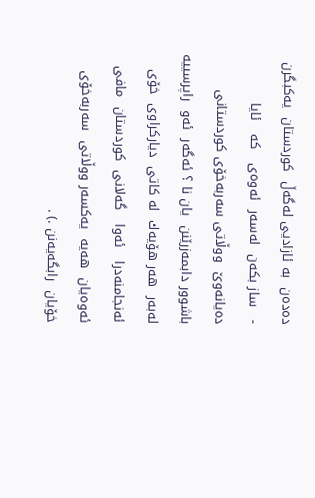ده‌ده‌ن  به ئازادیی له‌گه‌ڵ  کوردستان  یه‌کبگرن  -   ساز بكه‌ن  له‌سه‌ر  ئه‌وه‌ی   كه   ئایا ده‌یانه‌وێ  ووڵاتی سه‌ربه‌خۆی كوردستانی باشوور دابمه‌زرێنن  یان نا ؟ ئه‌گه‌ر  ئه‌و  راپرسییه   له‌به‌ر  هه‌ر هۆیه‌ك  له كاتی  دیاركراوی  خۆی ئه‌نجامنه‌درا   ئه‌وا   گه‌لانی  كوردستان  مافی  ئه‌وه‌یان  هه‌یه  یه‌كسه‌ر ووڵاتی  سه‌ربه‌خۆی  خۆیان  رابگه‌یه‌نن .) .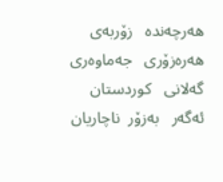هه‌رچه‌نده   زۆربه‌ی   هه‌ره‌زۆری   جه‌ماوه‌ری   گه‌لانی   كوردستان  ئه‌گه‌ر   به‌زۆر  ناچاریان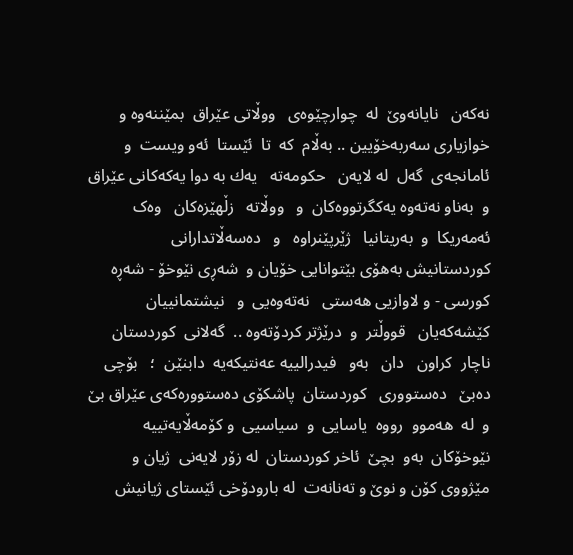نه‌كه‌ن   نایانه‌وێ  له  چوارچێوه‌ی   ووڵاتی عێراق  بمێننه‌وه و خوازیاری سه‌ربه‌خۆیین .. به‌ڵام  كه  تا  ئێستا  ئه‌و ویست  و  ئامانجه‌ی  گه‌ل  له لایه‌ن   حكومه‌ته   یه‌ك به دوا یه‌كه‌كانی عێراق  و  به‌ناو نه‌ته‌وه یه‌كگرتووه‌كان  و   ووڵاته   زڵهێزه‌كان   وه‌ک  ئه‌مه‌ریكا  و  به‌ریتانیا   ژێرپێنراوه   و   ده‌سه‌ڵاتدارانی   كوردستانیش به‌هۆی بێتوانایی خۆیان و  شه‌ڕی نێوخۆ - شه‌ڕه كورسی - و لاوازیی هه‌ستی   نه‌ته‌وه‌یی  و   نیشتمانییان   كێشه‌كه‌یان   قووڵتر  و  درێژتر كردۆته‌وه ..  گه‌لانی  كوردستان   ناچار  كراون   دان   به‌و   فیدرالییه عه‌نتیكه‌یه  دابنێن  ؛   بۆچی   ده‌بێ   ده‌ستووری   كوردستان  پاشكۆی ده‌ستووره‌كه‌ی عێراق بێ  و  له  هه‌موو  رووه  یاسایی  و  سیاسیی  و كۆمه‌ڵایه‌تییه  نێوخۆكان  به‌و  بچێ  ئاخر کوردستان  له زۆر لایه‌نی  ژیان و مێژووی كۆن و نوێ و ته‌نانه‌ت  له بارودۆخی ئێستای ژیانیش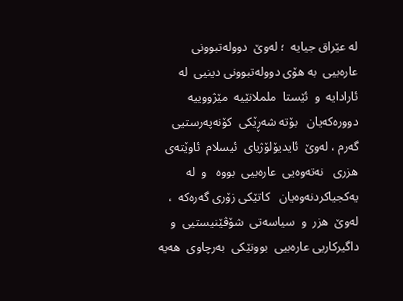له عێراق جیایه  ؛ له‌وێ  دووله‌تبوونی عاره‌بیی  به هۆی دووله‌تبوونی دینیی  له  ئارادایه  و  ئێستا  ململانێیه  مێژووییه  دووره‌كه‌یان   بۆته شه‌ڕێكی  کۆنه‌په‌رستیی  گه‌رم ، له‌وێ  ئایدیۆلۆژیای  ئیسلام  ئاوێته‌ی هزری   نه‌ته‌وه‌یی  عاره‌بیی  بووه   و  له یه‌كجیاكردنه‌وه‌یان   كاتێكی زۆری گه‌ره‌كه  ، له‌وێ  هزر  و  سیاسه‌تی  شۆڤێنیستیی  و داگیركاریی عاره‌بیی  بوونێكی  به‌رچاوی  هه‌یه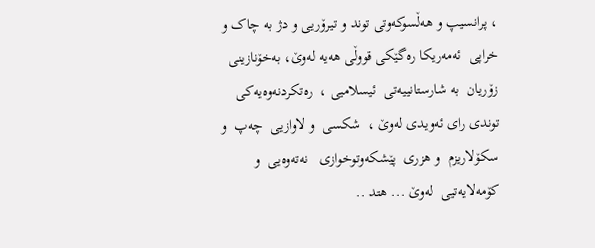، پرانسیپ و هه‌ڵسوكه‌وتی توند و تیرۆریی و دژ به چاک و خراپی  ئه‌مه‌ریكا ره‌گێكی قووڵی هه‌یه له‌وێ، به‌خۆنازینی  زۆریان  به شارستانییه‌تی  ئیسلامیی ،  ره‌تكردنه‌وه‌یه‌كی توندی رای ئه‌ویدی له‌وێ ،  شكسی  و لاوازیی  چه‌پ  و  سكۆلاریزم  و هزری  پێشكه‌وتوخوازی   نه‌ته‌وه‌یی  و   كۆمه‌لایه‌تیی  له‌وێ ... هتد ..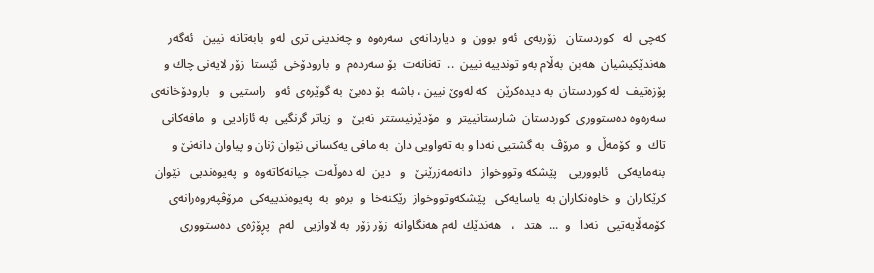كه‌چی  له   كوردستان   زۆربه‌ی  ئه‌و  بوون  و  دیاردانه‌ی  سه‌ره‌وه  و چه‌ندینی تری  له‌و  بابه‌تانه  نیین   ئه‌گه‌ر  هه‌ندێكیشیان  هه‌بن  به‌ڵام به‌و توندییه نیین  ..  ته‌نانه‌ت  بۆ سه‌رده‌م  و  بارودۆخی  ئێستا  زۆر لایه‌نی چاك و پۆزه‌تیف  له كوردستان  به دیده‌كرێن   كه له‌وێ نیین ، باشه  بۆ ده‌بێ  به گوێره‌ی  ئه‌و   راستیی  و   بارودۆخانه‌ی   سه‌ره‌وه ده‌ستووری  كوردستان  شارستانییتر  و  مۆدێرنیستتر  نه‌بێ   و  زیاتر گرنگیی  به ئازادیی  و  مافه‌كانی  تاك  و  كۆمه‌ڵ  و  مرۆڤ  به گشتیی نه‌دا و به ته‌واویی دان  به مافی یه‌كسانی نێوان ژنان و پیاوان دانه‌نێ ‌و بنه‌مایه‌كی   ئابووریی    پێشكه وتووخواز   دانه‌مه‌زرێنێ   و   دین  له ده‌وڵه‌ت  جیانه‌كاته‌وه  و  په‌یوه‌ندیی   نێوان  كرێكاران  و  خاوه‌نكاران به  یاسایه‌كی   پێشكه‌وتووخواز  رێكنه‌خا  و  بره‌و  به  په‌یوه‌ندییه‌كی  مرۆڤپه‌روه‌رانه‌ی  كۆمه‌ڵایه‌تیی   نه‌دا   و  ...  هتد   ،   هه‌ندێك  له‌م هه‌نگاوانه  زۆر زۆر  به لاوازیی   له‌م   پڕۆژه‌ی  ده‌ستوور‌ی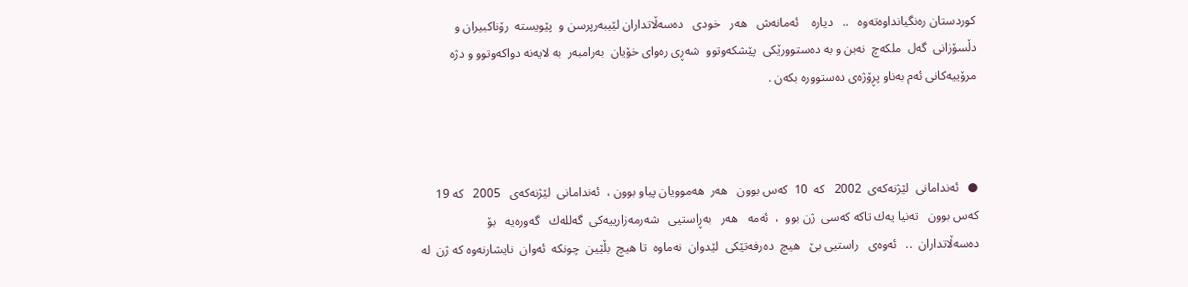كوردستان ره‌نگیانداوه‌ته‌وه   ..   دیاره    ئه‌مانه‌ش   هه‌ر   خودی   ده‌سه‌ڵاتداران لێیبه‌رپرسن و  پێویسته  رۆناكبیران و  دڵسۆزانی  گه‌ل  ملكه‌چ  نه‌بن و به ده‌ستوورێكی  پێشکه‌وتوو  شه‌ڕی ره‌وای خۆیان  به‌رامبه‌ر  به لایه‌نه دواکه‌وتوو و دژه مرۆییه‌کانی ئه‌م به‌ناو پڕۆژه‌ی ده‌ستووره بكه‌ن .



●   ئه‌ندامانی  لێژنه‌كه‌ی  2002   كه  10  كه‌س بوون   هه‌ر  هه‌موویان پیاو بوون ،  ئه‌ندامانی  لێژنه‌كه‌ی   2005   كه 19  كه‌س بوون   ته‌نیا یه‌ك تاكه كه‌سی  ژن بوو  ،  ئه‌مه   هه‌ر   به‌ڕاستیی   شه‌رمه‌زارییه‌كی  گه‌لله‌ك   گه‌وره‌یه   بۆ   ده‌سه‌ڵاتداران  ..   ئه‌وه‌ی   راستیی بێ   هیچ  ده‌رفه‌تێكی  لێدوان  نه‌ماوه  تا هیچ  بڵێین  چونکه  ئه‌وان  نایشارنه‌وه که ژن  له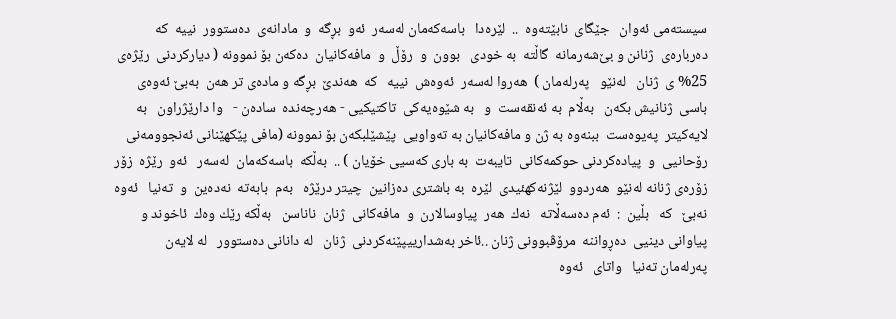سیسته‌می ئه‌وان   جێگای  نابێته‌وه  ..  لێره‌دا   باسه‌كه‌مان له‌سه‌ر  ئه‌و  بڕگه  و  مادانه‌ی  ده‌ستوور  نییه  كه  ده‌رباره‌ی  ژنانن و بێ‌شه‌رمانه  گاڵته  به خودی   بوون  و  رۆڵ  و  مافه‌كانیان  ده‌كه‌ن بۆ نموونه ( دیاركردنی  رێژه‌ی 25% ی  ژنان   له‌نێو   په‌رله‌مان )  هه‌روا له‌سه‌ر  ئه‌وه‌ش  نییه   كه  هه‌ندێ  بڕگه و ماده‌ی تر هه‌ن  به‌بێ ئه‌وه‌ی باسی  ژنانیش بكه‌ن   به‌ڵام  به ئه‌نقه‌ست  و   به شێوه‌یه‌كی  تاكتیكیی - هه‌رچه‌نده  ساده‌ن -   وا دارێژراون   به لایه‌کیتر  په‌یوه‌ست  ببنه‌وه به ژن و مافه‌كانیان به ته‌واویی  پێشێلبكه‌ن بۆ نموونه (مافی پێكهێنانی ئه‌نجوومه‌نی  رۆحانیی  و  پیاده‌كردنی حوكمه‌كانی  تایبه‌ت  به باری كه‌سیی خۆیان ) ..  به‌ڵكه  باسه‌كه‌مان  له‌سه‌ر   ئه‌و  رێژه  زۆر زۆره‌ی ژنانه له‌نێو  هه‌ردوو  لێژنه‌كهئیدی  لێره  به باشتری ده‌زانین  چیتر درێژه   به‌م  بابه‌ته  نه‌ده‌ین  و  ته‌نیا   ئه‌وه  نه‌بێ   كه   بڵین  :  ئه‌م ده‌سه‌ڵاته   نه‌ك  هه‌ر  پیاوسالارن  و  مافه‌كانی  ژنان  ناناسن   به‌ڵكه رێك وه‌ك  ئاخوند و پیاوانی دینیی  ده‌ڕواننه  مرۆڤبوونی ژنان ..ئاخر به‌شدارییپێنه‌كردنی  ژنان   له دانانی ده‌ستوور   له لایه‌ن   په‌رله‌مان ته‌نیا   واتای   ئه‌وه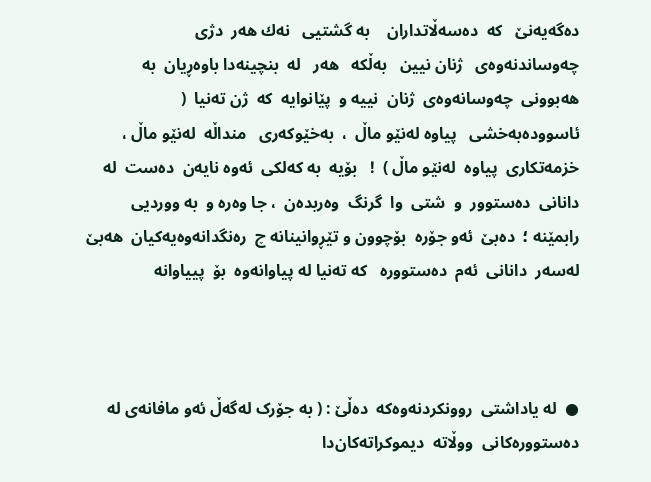ده‌گه‌یه‌نێ   كه  ده‌سه‌ڵاتداران    به گشتیی   نه‌ك هه‌ر  دژی   چه‌وساندنه‌وه‌ی   ژنان نیین   به‌ڵكه   هه‌ر   له  بنچینه‌دا باوه‌ڕیان  به هه‌بوونی  چه‌وسانه‌وه‌ی  ژنان  نییه و  پێانوایه  كه  ژن ته‌نیا  (  ئاسووده‌به‌خشی   پیاوه له‌نێو ماڵ  ،  به‌خێوكه‌ری   منداڵه  له‌نێو ماڵ ، خزمه‌تكاری  پیاوه  له‌نێو ماڵ )  !   بۆیه  به كه‌لكی  ئه‌وه نایه‌ن  ده‌ست  له دانانی  ده‌ستوور  و  شتی  وا  گرنگ  وه‌ربده‌ن  ، جا وه‌ره و  به ووردیی  رابمێنه ؛  ده‌بێ  ئه‌و جۆره  بۆچوون و تێڕوانینانه چ  ره‌نگدانه‌وه‌یه‌كیان  هه‌بێ  له‌سه‌ر  دانانی  ئه‌م  ده‌ستووره   كه ته‌نیا له پیاوانه‌وه  بۆ  پییاوانه



●  له یاداشتی  روونكردنه‌وه‌كه  ده‌ڵێ : ( به جۆرک له‌گه‌ڵ ئه‌و مافانه‌ی له ده‌ستووره‌كانی  ووڵاته  دیموكراته‌كان‌دا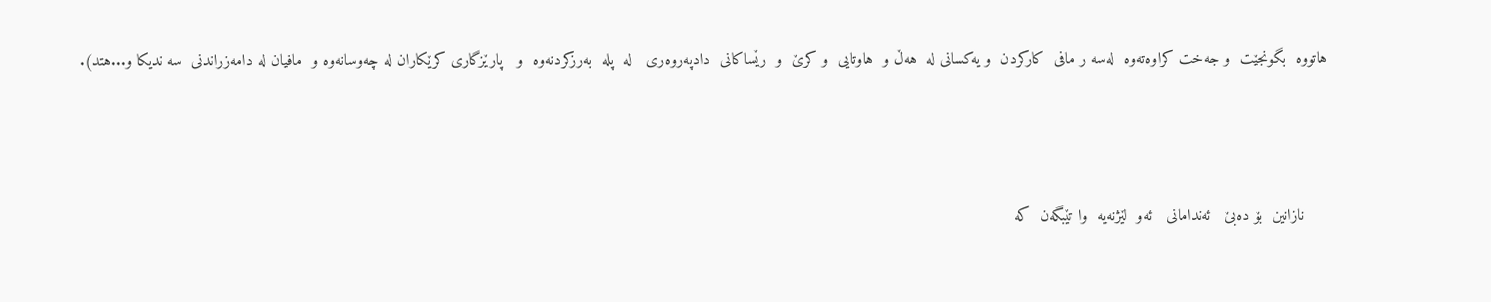هاتووه  بگونجێت  و جه‌خت كراوه‌ته‌وه  له‌سه ر مافی  كاركردن  و یه‌كسانی له  هه‌ڵ و  هاوتایی  و كرێ  و  رێساكانی  دادپه‌روه‌ری   له  پله  به‌رزكردنه‌وه  و   پارێزگاری كرێكاران له چه‌وسانه‌وه و  مافیان له دامه‌زراندنی  سه ندیكا و...هتد).



     نازانین  بۆ ده‌بێ   ئه‌ندامانی   ئه‌و  لێژنه‌یه  وا تێبگه‌ن  كه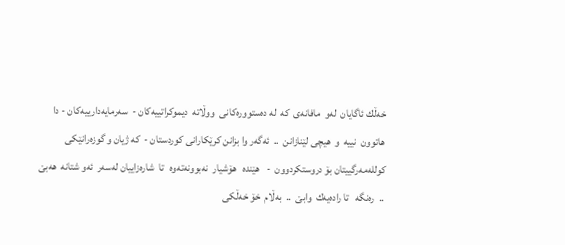خه‌ڵك ئاگایان  له‌و  مافانه‌ی  كه  له ده‌ستووره‌كانی  ووڵاته  دیموكراتییه‌كان -  سه‌رمایه‌دارییه‌كان - دا هاتوون  نییه  و  هیچی لێنازانن  ..  ئه‌گه‌ر وا بزانن كرێكارانی كوردستان -  كه ژیان و گوزه‌رانێكی  كولله‌مه‌رگییتان بۆ دروستكردوون  -   هێنده   هۆشیار  نه‌بوونه‌ته‌وه   تا  شاره‌زاییان له‌سه‌ر  ئه‌و شتانه  هه‌بێ  ..  ره‌نگه   تا راده‌یه‌ك  وابێ  ..  به‌ڵام  خۆ خه‌ڵكی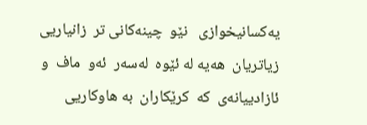یه‌كسانیخوازی   نێو  چینه‌كانی تر  زانیاریی  زیاتریان  هه‌یه له ئێوه  له‌سه‌ر  ئه‌و  ماف  و ئازادییانه‌ی  كه  كرێكاران  به هاوكاریی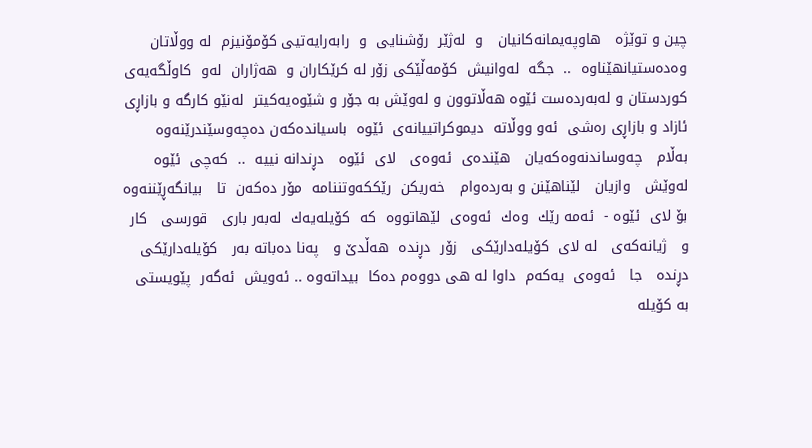چین و توێژه   هاوپه‌یمانه‌كانیان   و  له‌ژێر  رۆشنایی  و  رابه‌رایه‌تیی كۆمۆنیزم  له ووڵاتان  وه‌ده‌ستیانهێناوه  ..  جگه  له‌وانیش  كۆمه‌ڵێكی زۆر له كرێكاران و  هه‌ژاران  له‌و  كاوڵگه‌یه‌ی  كوردستان و له‌به‌رده‌ست ئێوه هه‌ڵاتوون و له‌وێش به جۆر و شێوه‌یه‌كیتر  له‌نێو كارگه و بازاڕی ئازاد و بازاڕی ره‌شی  ئه‌و ووڵاته  دیموكراتییانه‌ی  ئێوه  باسیانده‌كه‌ن ده‌چه‌و‌سێندرێنه‌وه   به‌ڵام   چه‌وساندنه‌وه‌كه‌یان   هێنده‌ی  ئه‌و‌ه‌ی   لای  ئێوه   دڕندانه نییه  ..  كه‌چی  ئێوه   له‌وێش   وازیان   لێناهێنن و به‌رده‌وام   خه‌ریكن  رێككه‌وتننامه  مۆر ده‌كه‌ن  تا   بیانگه‌ڕێننه‌وه  بۆ لای  ئێوه -  ئه‌مه رێك  وه‌ك  ئه‌وه‌ی  لێهاتووه  كه  كۆیله‌یه‌ك  له‌به‌ر باری   قورسی   كار  و   ژیانه‌كه‌ی   له لای  كۆیله‌دارێكی   زۆر  دڕنده  هه‌ڵدێ و   په‌نا ده‌باته به‌ر   كۆیله‌دارێكی   دڕنده   جا   ئه‌وه‌ی  یه‌كه‌م  داوا له هی دووه‌م ده‌كا  بیداته‌وه .. ئه‌ویش  ئه‌گه‌ر  پێویستی  به كۆیله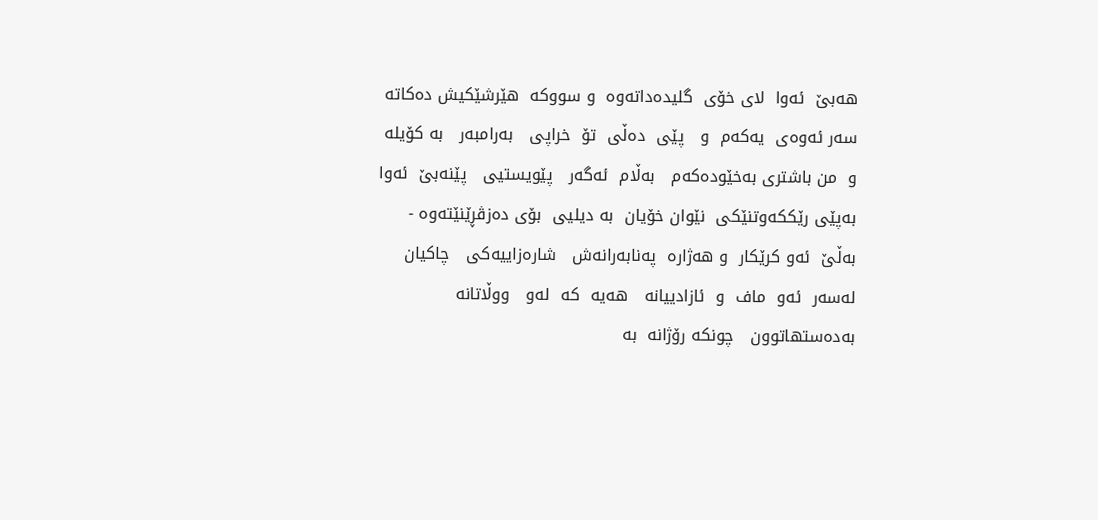هه‌بێ  ئه‌وا  لای خۆی  گلیده‌داته‌وه  و سووكه  هێرشێكیش ده‌كاته سه‌ر ئه‌وه‌ی  یه‌كه‌م  و   پێی  ده‌ڵی  تۆ  خراپی   به‌رامبه‌ر   به كۆیله  و  من باشتری به‌خێوده‌كه‌م   به‌ڵام  ئه‌گه‌ر   پێویستیی   پێنه‌بێ  ئه‌وا  به‌پێی رێككه‌وتنێكی  نێوان خۆیان  به دیلیی  بۆی ده‌زڤڕێنێته‌وه -  به‌ڵێ  ئه‌و كرێكار  و هه‌ژاره  په‌نابه‌رانه‌ش   شاره‌زاییه‌كی   چاكیان  له‌سه‌ر  ئه‌و  ماف  و  ئازادییانه   هه‌یه  كه  له‌و   ووڵاتانه  به‌ده‌ستهاتوون   چونكه رۆژانه  به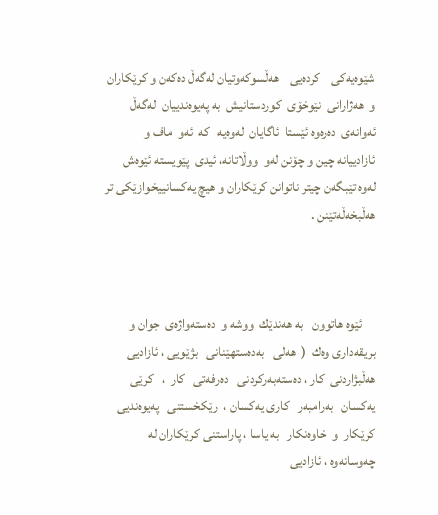شێوه‌یه‌كی    كرده‌یی    هه‌ڵسوكه‌وتیان له‌گه‌ڵ ده‌كه‌ن و كرێكاران  و  هه‌ژارانی  نێوخۆی  كوردستانیش  به په‌یوه‌ندییان  له‌گه‌ڵ ئه‌وانه‌ی  ده‌ره‌وه ئێستا  ئاگایان  له‌وه‌یه   كه  ئه‌و  ماف و ئازادییانه چین و چۆنن له‌و  ووڵاتانه، ئیدی  پێویسته ئێوه‌ش له‌وه تێبگه‌ن چیتر ناتوانن كرێكاران و هیچ یه‌کسانییخوازێکی تر هه‌ڵبخه‌ڵه‌تێنن .



     ئێوه هاتوون   به هه‌ندێك  ووشه و  ده‌سته‌واژه‌ی  جوان و بریقه‌داری وه‌ك  (  هه‌لی   به‌ده‌ستهێنانی   بژێویی ، ئازادیی  هه‌ڵبژاردنی  كار ، ده‌سته‌به‌ركردنی   ده‌رفه‌تی   كار  ،   كرێی   یه‌كسان   به‌رامبه‌ر   كاری یه‌كسان ،  رێكخستنی   په‌یوه‌ندیی  كرێكار  و  خاوه‌نكار   به یاسا ، پاراستنی كرێكاران له چه‌وسانه‌وه ، ئازادیی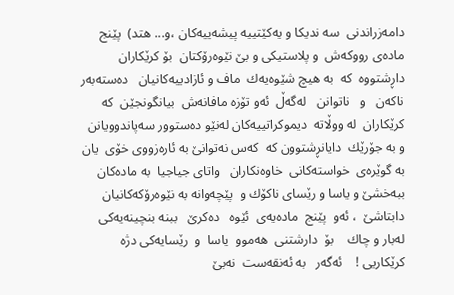دامه‌زراندنی  سه ندیكا و یه‌كێتییه پیشه‌ییه‌كان ،و... هتد)  پێنج  ماده‌ی رووكه‌ش  و پلاستیكی و بێ نێوه‌رۆكتان  بۆ كرێكاران  داڕشتووه  كه  به هیچ شێوه‌یه‌ك  ماف و ئازادییه‌كانیان   ده‌سته‌به‌ر   ناكه‌ن   و   ناتوانن   له‌گه‌ڵ  ئه‌و تۆزه مافانه‌ش  بیانگونجێن  كه  كرێكاران  له ووڵاته  دیموكراتییه‌كان له‌نێو ده‌ستوور سه‌پاندوویانن و به جۆرێك  دایانڕشتوون كه  كه‌س نه‌توانێ به ئاره‌زووی خۆی  یان  به گوێره‌ی  خواسته‌کانی  خاوه‌نكاران   واتای جیا‌جیا  به ماده‌كان  ببه‌خشێ و یاسا و رێسای ناكۆك و  پێچه‌وانه به نێوه‌رۆكه‌كانیان  دابتاشێ  ، ئه‌و  پێنج  ماده‌یه‌ی  ئێوه   ده‌كرێ   ببنه بنچینه‌یه‌كی  له‌بار و چاك    بۆ  دارشتنی  هه‌موو  یاسا  و  رێسایه‌كی دژه كرێكاریی !    ئه‌گه‌ر   به ئه‌نقه‌ست  نه‌بێ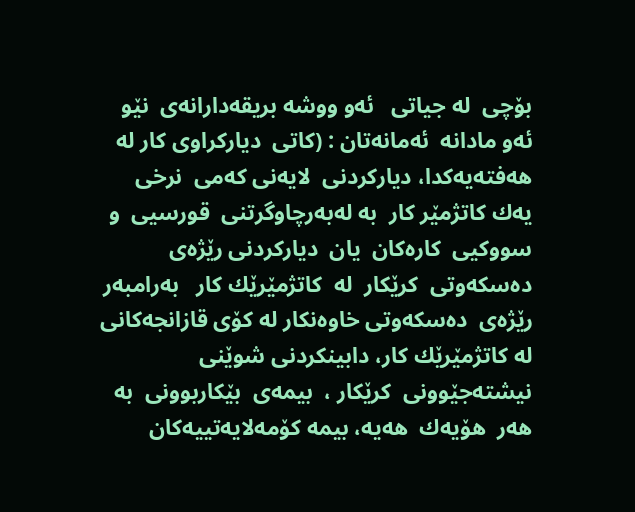بۆچی  له جیاتی   ئه‌و ووشه بریقه‌دارانه‌ی  نێو ئه‌و مادانه  ئه‌مانه‌تان : (كاتی  دیاركراوی كار له هه‌فته‌یه‌كدا، دیاركردنی  لایه‌نی كه‌می  نرخی  یه‌ك كاتژمێر كار  به له‌به‌رچاوگرتنی  قورسیی  و سووكیی  كاره‌كان  یان  دیاركردنی رێژه‌ی ده‌سكه‌وتی  كرێكار  له  كاتژمێرێك كار   به‌رامبه‌ر   رێژه‌ی  ده‌سكه‌وتی خاوه‌نكار له كۆی قازانجه‌كانی  له كاتژمێرێك كار، دابینكردنی شوێنی نیشته‌جێوونی  كرێكار ،  بیمه‌ی  بێكاربوونی  به  هه‌ر  هۆیه‌ك  هه‌یه، بیمه كۆمه‌لایه‌تییه‌كان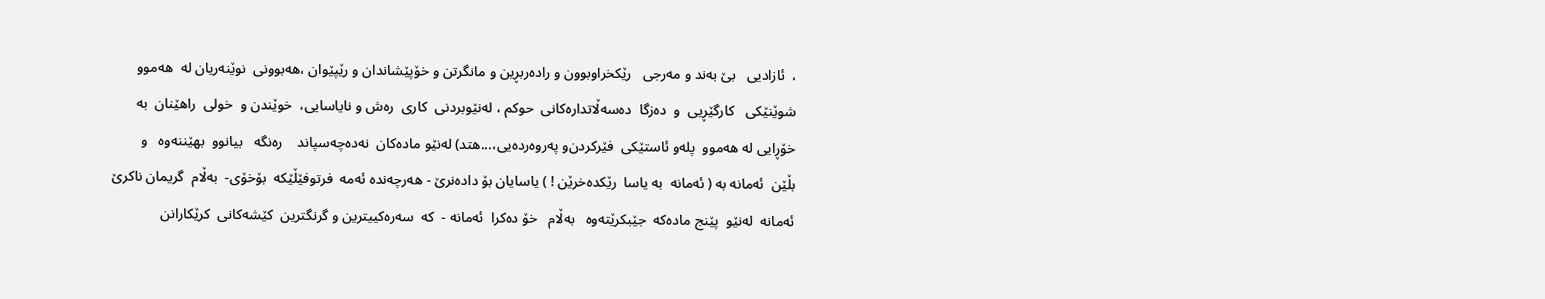،  ئازادیی   بێ‌ به‌ند و مه‌رجی   رێكخراوبوون و راده‌ربڕین و مانگرتن و خۆپێشاندان و رێپێوان ،هه‌بوونی  نوێنه‌ریان له  هه‌موو   شوێنێكی   كارگێڕیی  و  ده‌زگا  ده‌سه‌ڵاتداره‌كانی  حوكم ، له‌نێوبردنی  كاری  ره‌ش و نایاسایی،  خوێندن و  خولی  راهێنان  به خۆڕایی له هه‌موو  پله‌و ئاستێكی  فێركردن‌و په‌روه‌رده‌یی،...هتد) له‌نێو ماده‌كان  نه‌ده‌چه‌سپاند    ره‌نگه   بیانوو  بهێننه‌وه   و   بڵێن  ئه‌مانه به ( ئه‌مانه  به یاسا  رێكده‌خرێن ! ) یاسایان بۆ داده‌نرێ - هه‌رچه‌نده ئه‌مه  فرتوفێڵێكه  بۆخۆی-  به‌ڵام  گریمان ناكرێ ئه‌مانه  له‌نێو  پێنج ماده‌كه  جێبكرێته‌وه   به‌ڵام   خۆ ده‌كرا  ئه‌مانه -  که  سه‌ره‌كییترین و گرنگترین  كێشه‌كانی  كرێكارانن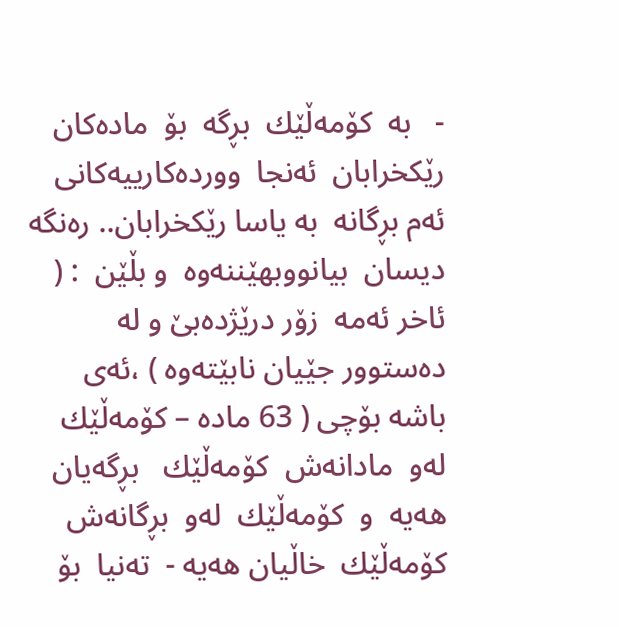-   به  كۆمه‌ڵێك  بڕگه  بۆ  ماده‌كان رێكخرابان  ئه‌نجا  وورده‌كارییه‌كانی  ئه‌م بڕگانه  به یاسا رێكخرابان.. ره‌نگه  دیسان  بیانووبهێننه‌وه  و بڵێن  : ( ئاخر ئه‌مه  زۆر درێژده‌بێ و له ده‌ستوور جێیان نابێته‌وه ) ،ئه‌ی باشه بۆچی ( 63 ماده – كۆمه‌ڵێك له‌و  مادانه‌ش  كۆمه‌ڵێك   بڕگه‌یان  هه‌یه  و  كۆمه‌ڵێك  له‌و  بڕگانه‌ش كۆمه‌ڵێك  خاڵیان هه‌یه -  ته‌نیا  بۆ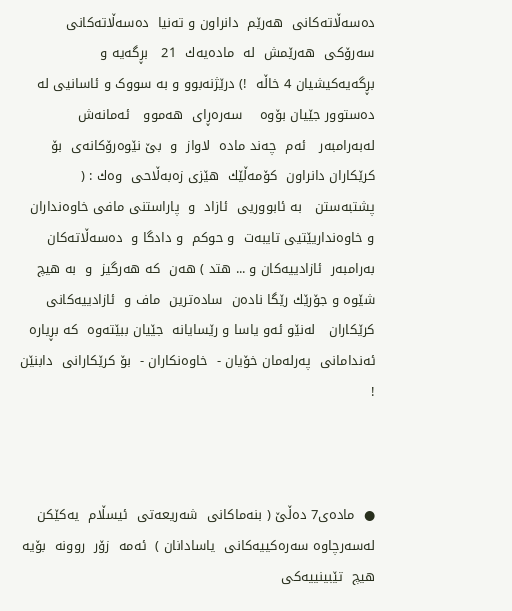ده‌سه‌ڵاته‌كانی  هه‌رێم  دانراون و ته‌نیا  ده‌سه‌ڵاته‌كانی   سه‌رۆكی  هه‌رێمش  له  ماده‌یه‌ك  21   بڕگه‌یه و بڕگه‌یه‌كیشیان 4 خاڵه  !) درێژنه‌بوو و به سووک و ئاسانیی له ده‌ستوور جێیان بۆوه    سه‌ره‌ڕای  هه‌موو   ئه‌مانه‌ش   له‌به‌رامبه‌ر   ئه‌م  چه‌ند ماده  لاواز  و  بێ نێوه‌رۆكانه‌ی  بۆ كرێكاران دانراون  كۆمه‌ڵێك  هێزی زه‌به‌ڵاحی  وه‌ك : (  پشتبه‌ستن   به ئابووریی  ئازاد  و  پاراستنی مافی خاوه‌نداران و خاوه‌نداریێتیی تایبه‌ت  و حوكم  و دادگا و  ده‌سه‌ڵاته‌كان به‌رامبه‌ر  ئازادییه‌كان و ... هتد ) هه‌ن  كه هه‌رگیز  و  به هیچ  شێوه و جۆرێك رێگا ناده‌ن  ساده‌ترین  ماف و  ئازادییه‌كانی  كرێكاران   له‌نێو ئه‌و یاسا و رێسایانه  جێیان ببێته‌وه  كه بڕیاره  ئه‌ندامانی  په‌رله‌مان خۆیان -  خاوه‌نكاران -  بۆ كرێكارانی  دابنێن  !



●  ماده‌ی7 ده‌ڵێ ( بنه‌ماكانی  شه‌ریعه‌تی  ئیسڵام  یه‌كێكن  له‌سه‌رچاوه سه‌ره‌كییه‌كانی  یاسادانان )  ئه‌مه  زۆر  روونه  بۆیه  هیچ  تێبینییه‌كی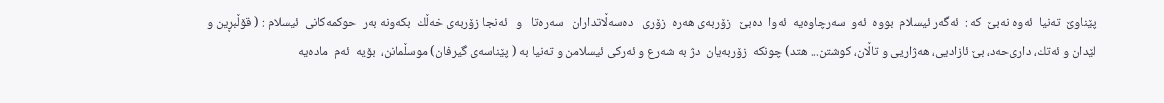پێناوێ  ته‌نیا  ئه‌وه نه‌بێ  كه :  ئه‌گه‌ر ئیسلام  بووه  ئه‌و  سه‌رچاوه‌یه  ئه‌وا  ده‌بێ   زۆربه‌ی هه‌ره  زۆری   ده‌سه‌ڵاتداران   سه‌ره‌تا   و   ئه‌نجا زۆربه‌ی خه‌ڵك  بكه‌ونه به‌ر  حوكمه‌كانی  ئیسلام : ( قۆڵبڕین و لێدان و ئه‌تك، داری‌حه‌د، بێ ئازادیی، هه‌ژاریی و تاڵان، كوشتن... هتد) چونكه  زۆربه‌یان  دژ به شه‌رع و ئه‌رکی ئیسلامن و ته‌نیا به ( پێناسه‌ی گیرفان) موسڵمانن،  بۆیه  ئه‌م  ماده‌یه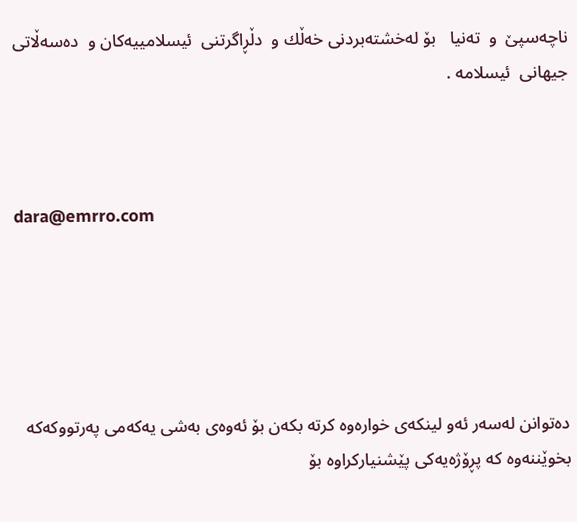ناچه‌سپێ  و  ته‌نیا   بۆ له‌خشته‌بردنی خه‌ڵك و  دڵڕاگرتنی  ئیسلامییه‌كان و  ده‌سه‌ڵاتی  جیهانی  ئیسلامه .



dara@emrro.com





ده‌توانن له‌سه‌ر ئه‌و لینکه‌ی خواره‌وه‌ کرته‌ بکه‌ن بۆ ئه‌وه‌ی به‌شی یه‌که‌می په‌رتووکه‌که‌ بخوێننه‌‌وه‌ که‌ پڕۆژه‌یه‌کی پێشنیارکراوه‌ بۆ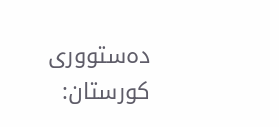ده‌ستووری کورستان: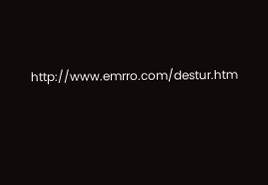http://www.emrro.com/destur.htm